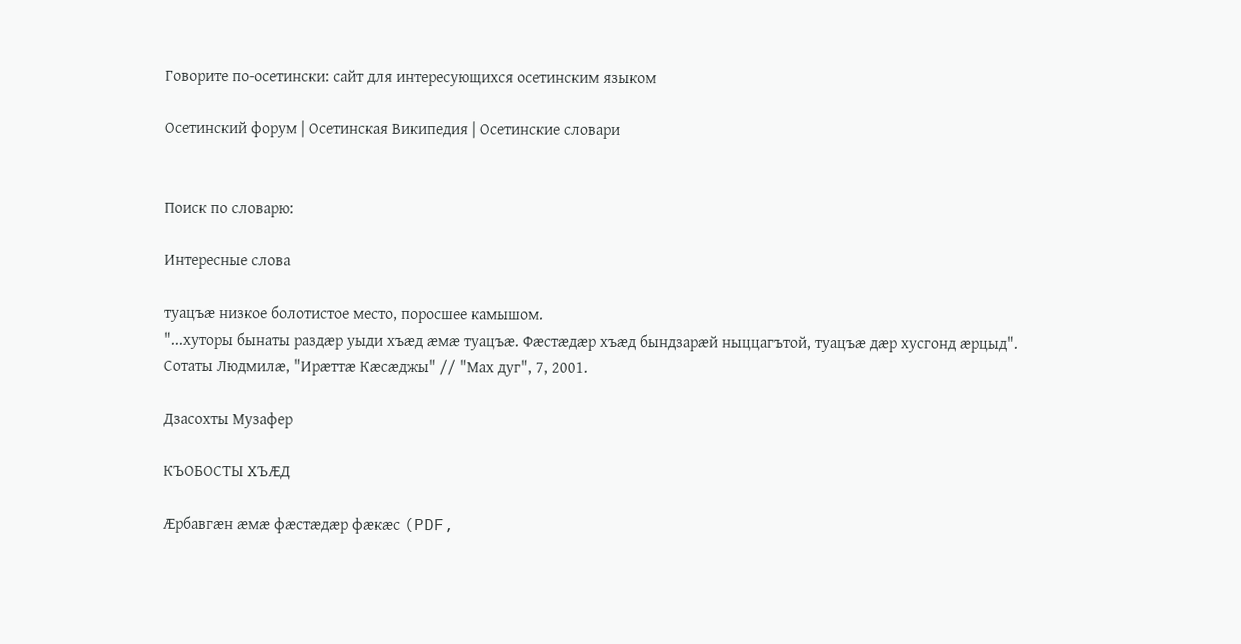Говорите по-осетински: сайт для интересующихся осетинским языком

Осетинский форум | Осетинская Википедия | Осетинские словари


Поиск по словарю:

Интересные слова

туацъæ низкое болотистое место, поросшее камышом.
"...хуторы бынаты раздæр уыди хъæд æмæ туацъæ. Фæстæдæр хъæд бындзарæй ныццагътой, туацъæ дæр хусгонд æрцыд".
Сотаты Людмилæ, "Ирæттæ Кæсæджы" // "Мах дуг", 7, 2001.

Дзасохты Музафер

КЪОБОСТЫ ХЪÆД

Æрбавгæн æмæ фæстæдæр фæкæс (PDF,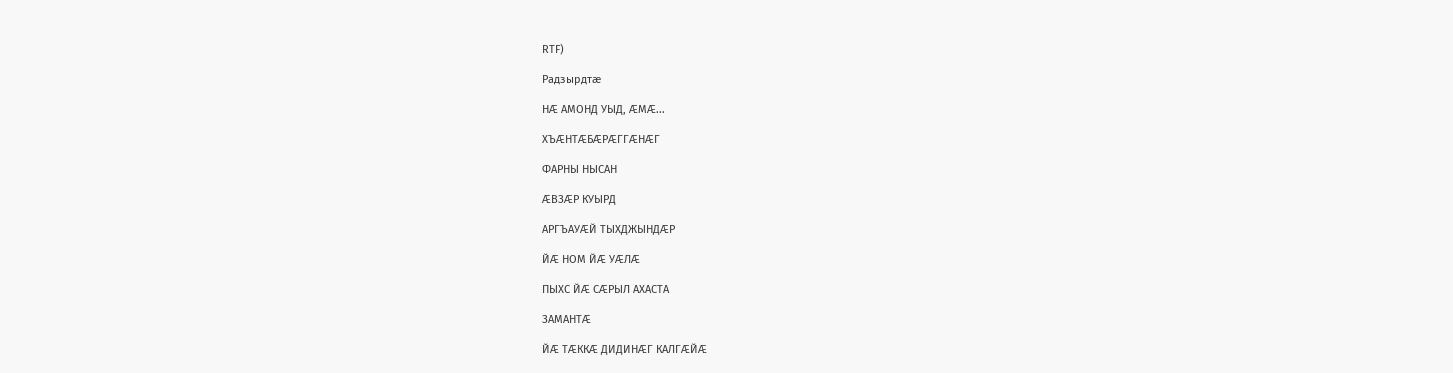RTF)

Радзырдтæ

НÆ АМОНД УЫД, ÆМÆ...

ХЪÆНТÆБÆРÆГГÆНÆГ

ФАРНЫ НЫСАН

ÆВЗÆР КУЫРД

АРГЪАУÆЙ ТЫХДЖЫНДÆР

ЙÆ НОМ ЙÆ УÆЛÆ

ПЫХС ЙÆ СÆРЫЛ АХАСТА

ЗАМАНТÆ

ЙÆ ТÆККÆ ДИДИНÆГ КАЛГÆЙÆ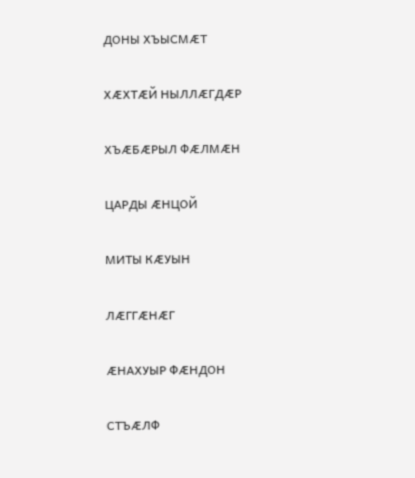ДОНЫ ХЪЫСМÆТ

ХÆХТÆЙ НЫЛЛÆГДÆР

ХЪÆБÆРЫЛ ФÆЛМÆН

ЦАРДЫ ÆНЦОЙ

МИТЫ КÆУЫН

ЛÆГГÆНÆГ

ÆНАХУЫР ФÆНДОН

СТЪÆЛФ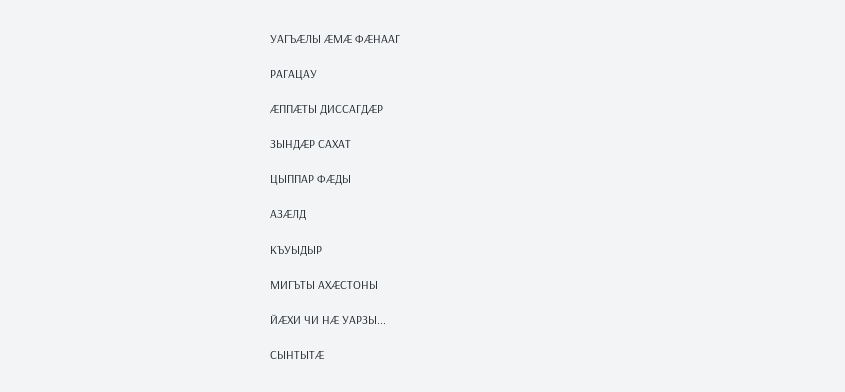УАГЪÆЛЫ ÆМÆ ФÆНААГ

РАГАЦАУ

ÆППÆТЫ ДИССАГДÆР

ЗЫНДÆР САХАТ

ЦЫППАР ФÆДЫ

АЗÆЛД

КЪУЫДЫР

МИГЪТЫ АХÆСТОНЫ

ЙÆХИ ЧИ НÆ УАРЗЫ...

СЫНТЫТÆ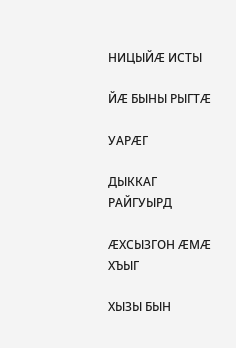НИЦЫЙÆ ИСТЫ

ЙÆ БЫНЫ РЫГТÆ

УАРÆГ

ДЫККАГ РАЙГУЫРД

ÆХСЫЗГОН ÆМÆ ХЪЫГ

ХЫЗЫ БЫН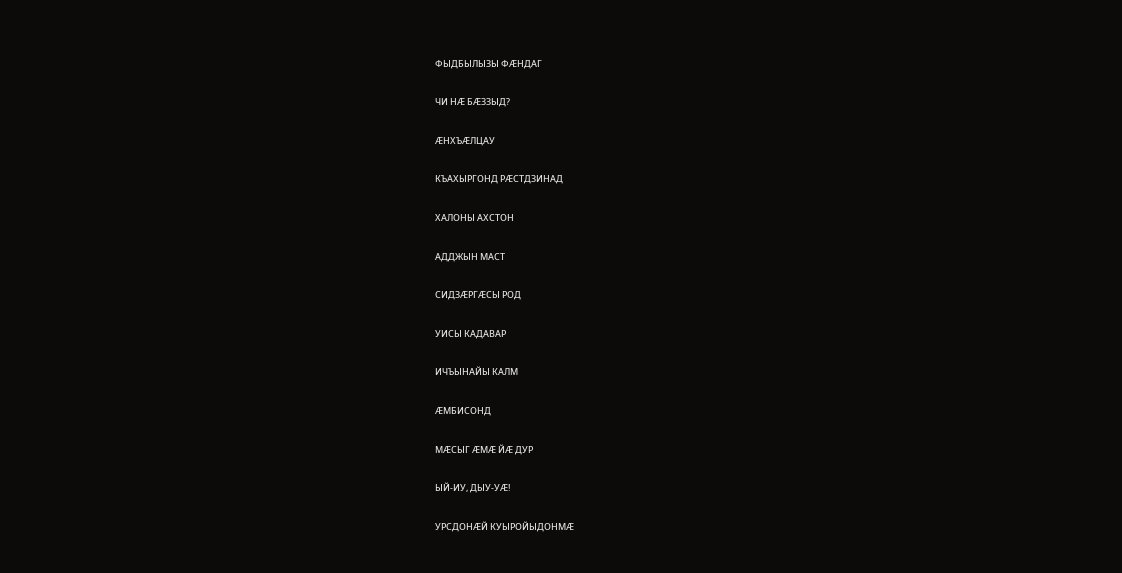ФЫДБЫЛЫЗЫ ФÆНДАГ

ЧИ НÆ БÆЗЗЫД?

ÆНХЪÆЛЦАУ

КЪАХЫРГОНД РÆСТДЗИНАД

ХАЛОНЫ АХСТОН

АДДЖЫН МАСТ

СИДЗÆРГÆСЫ РОД

УИСЫ КАДАВАР

ИЧЪЫНАЙЫ КАЛМ

ÆМБИСОНД

МÆСЫГ ÆМÆ ЙÆ ДУР

ЫЙ-ИУ, ДЫУ-УÆ!

УРСДОНÆЙ КУЫРОЙЫДОНМÆ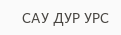САУ ДУР УРС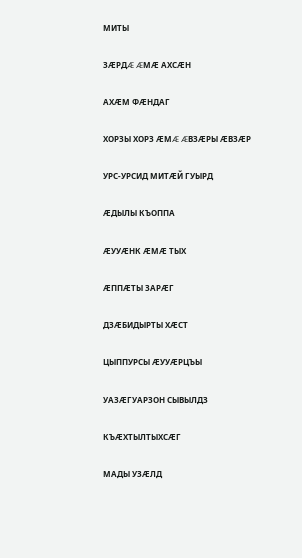МИТЫ

ЗÆРДÆ ÆМÆ АХСÆН

АХÆМ ФÆНДАГ

ХОРЗЫ ХОРЗ ÆМÆ ÆВЗÆРЫ ÆВЗÆР

УРС-УРСИД МИТÆЙ ГУЫРД

ÆДЫЛЫ КЪОППА

ÆУУÆНК ÆМÆ ТЫХ

ÆППÆТЫ ЗАРÆГ

ДЗÆБИДЫРТЫ ХÆСТ

ЦЫППУРСЫ ÆУУÆРЦЪЫ

УАЗÆГУАРЗОН СЫВЫЛДЗ

КЪÆХТЫЛТЫХСÆГ

МАДЫ УЗÆЛД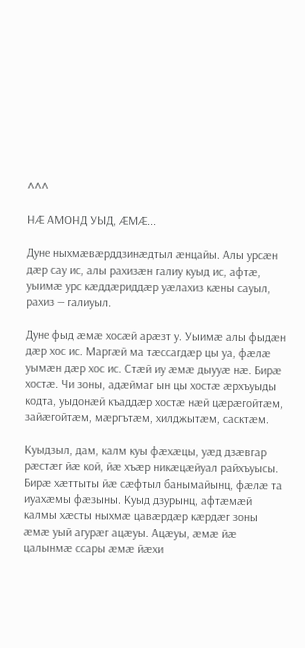^^^

НÆ АМОНД УЫД, ÆМÆ...

Дуне ныхмæвæрддзинæдтыл æнцайы. Алы урсæн дæр сау ис, алы рахизæн галиу куыд ис, афтæ, уыимæ урс кæддæриддæр уæлахиз кæны сауыл, рахиз — галиуыл.

Дуне фыд æмæ хосæй арæзт у. Уыимæ алы фыдæн дæр хос ис. Маргæй ма тæссагдæр цы уа, фæлæ уымæн дæр хос ис. Стæй иу æмæ дыууæ нæ. Бирæ хостæ. Чи зоны, адæймаг ын цы хостæ æрхъуыды кодта, уыдонæй къаддæр хостæ нæй цæрæгойтæм, зайæгойтæм, мæргътæм, хилджытæм, сасктæм.

Куыдзыл, дам, калм куы фæхæцы, уæд дзæвгар рæстæг йæ кой, йæ хъæр никæцæйуал райхъуысы. Бирæ хæттыты йæ сæфтыл банымайынц, фæлæ та иуахæмы фæзыны. Куыд дзурынц, афтæмæй калмы хæсты ныхмæ цавæрдæр кæрдæг зоны æмæ уый агурæг ацæуы. Ацæуы, æмæ йæ цалынмæ ссары æмæ йæхи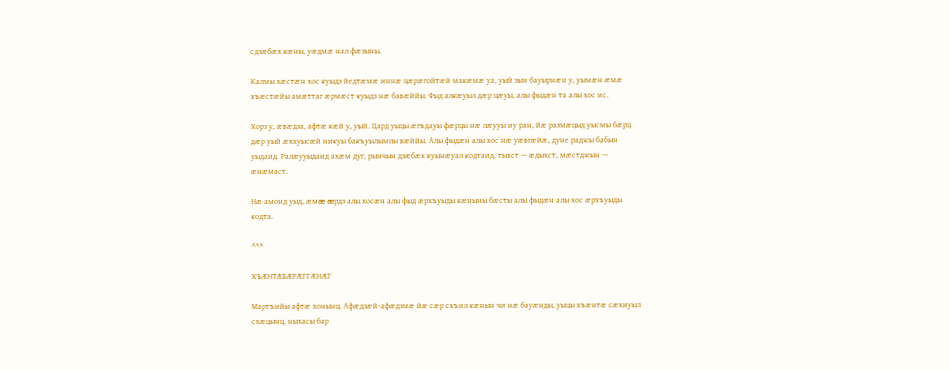сдзæбæх кæны, уæдмæ нал фæзыны.

Калмы хæстæн хос куыдз йедтæмæ иннæ цæрæгойтæй макæмæ уа, уый зын бауырнæн у, уымæн æмæ хъæстæйы амæттаг æрмæст куыдз нæ бавæййы. Фыд алкæуыл дæр цæуы, алы фыдæн та алы хос ис.

Хорз у, æвæдза, афтæ кæй у, уый. Цард уыцы æгъдауы фæрцы нæ лæууы иу ран, йæ размæцыд уысмы бæрц дæр уый æххуысæй никуы бакъуылымпы вæййы. Алы фыдæн алы хос нæ уæвгæйæ, дуне раджы бабын уыдаид. Ралæууыдаид ахæм дуг, рынчын дзæбæх куынæуал кодтаид, тыхст — æдыхст, мæстджын — æнæмаст.

Нæ амонд уыд, æмæ æрдз алы хосæн алы фыд æрхъуыды кæныны бæсты алы фыдæн алы хос æрхъуыды кодта.

^^^

ХЪÆНТÆБÆРÆГГÆНÆГ

Мартъийы афтæ хонынц. Афæдзæй-афæдзмæ йæ сæр схъил кæнын чи нæ бауæнды, уыцы хъæнтæ сæхиуыл схæцынц, ныхасы бар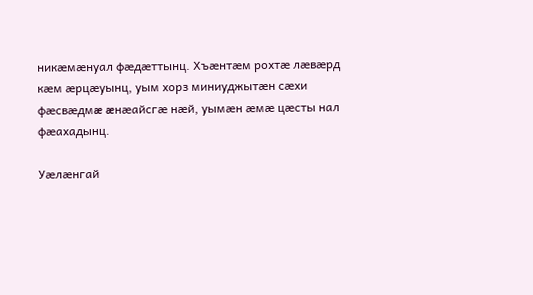никæмæнуал фæдæттынц. Хъæнтæм рохтæ лæвæрд кæм æрцæуынц, уым хорз миниуджытæн сæхи фæсвæдмæ æнæайсгæ нæй, уымæн æмæ цæсты нал фæахадынц.

Уæлæнгай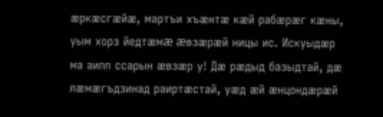æркæсгæйæ, мартъи хъæнтæ кæй рабæрæг кæны, уым хорз йедтæмæ æвзæрæй ницы ис. Искуыдæр ма аипп ссарын æвзæр у! Дæ рæдыд базыдтай, дæ лæмæгъдзинад раиртæстай, уæд æй æнцондæрæй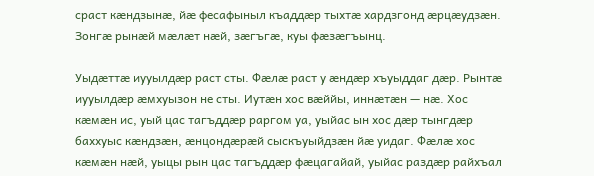сраст кæндзынæ, йæ фесафыныл къаддæр тыхтæ хардзгонд æрцæудзæн. Зонгæ рынæй мæлæт нæй, зæгъгæ, куы фæзæгъынц.

Уыдæттæ иууылдæр раст сты. Фæлæ раст у æндæр хъуыддаг дæр. Рынтæ иууылдæр æмхуызон не сты. Иутæн хос вæййы, иннæтæн — нæ. Хос кæмæн ис, уый цас тагъддæр раргом уа, уыйас ын хос дæр тынгдæр баххуыс кæндзæн, æнцондæрæй сыскъуыйдзæн йæ уидаг. Фæлæ хос кæмæн нæй, уыцы рын цас тагъддæр фæцагайай, уыйас раздæр райхъал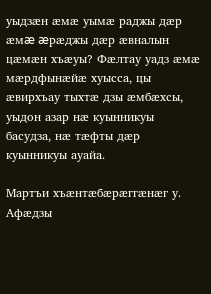уыдзæн æмæ уымæ раджы дæр æмæ æрæджы дæр æвналын цæмæн хъæуы? Фæлтау уадз æмæ мæрдфынæйæ хуысса, цы æвирхъау тыхтæ дзы æмбæхсы, уыдон азар нæ куынникуы басудза, нæ тæфты дæр куынникуы ауайа.

Мартъи хъæнтæбæрæггæнæг у. Афæдзы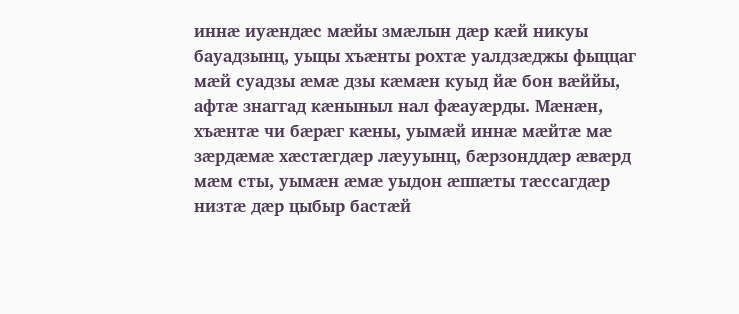иннæ иуæндæс мæйы змæлын дæр кæй никуы бауадзынц, уыцы хъæнты рохтæ уалдзæджы фыццаг мæй суадзы æмæ дзы кæмæн куыд йæ бон вæййы, афтæ знаггад кæныныл нал фæауæрды. Мæнæн, хъæнтæ чи бæрæг кæны, уымæй иннæ мæйтæ мæ зæрдæмæ хæстæгдæр лæууынц, бæрзонддæр æвæрд мæм сты, уымæн æмæ уыдон æппæты тæссагдæр низтæ дæр цыбыр бастæй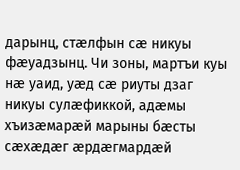дарынц, стæлфын сæ никуы фæуадзынц. Чи зоны, мартъи куы нæ уаид, уæд сæ риуты дзаг никуы сулæфиккой, адæмы хъизæмарæй марыны бæсты сæхæдæг æрдæгмардæй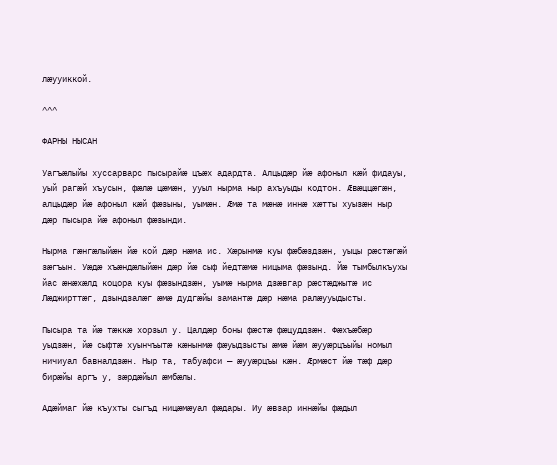лæууиккой.

^^^

ФАРНЫ НЫСАН

Уагъæлыйы хуссарварс пысырайæ цъæх адардта. Алцыдæр йæ афоныл кæй фидауы, уый рагæй хъусын, фæлæ цæмæн, ууыл нырма ныр ахъуыды кодтон. Æвæццæгæн, алцыдæр йæ афоныл кæй фæзыны, уымæн. Æмæ та мæнæ иннæ хæтты хуызæн ныр дæр пысыра йæ афоныл фæзынди.

Нырма гæнгæлыйæн йæ кой дæр нæма ис. Хæрынмæ куы фæбæздзæн, уыцы рæстæгæй зæгъын. Уæдæ хъæндæлыйæн дæр йæ сыф йедтæмæ ницыма фæзынд. Йæ тымбылкъухы йас æнæхæлд коцора куы фæзындзæн, уымæ нырма дзæвгар рæстæджытæ ис Лæджирттæг, дзындзалæг æмæ дудгæйы замантæ дæр нæма ралæууыдысты.

Пысыра та йæ тæккæ хорзыл у. Цалдæр боны фæстæ фæцуддзæн. Фæхъæбæр уыдзæн, йæ сыфтæ хуынчъытæ кæнынмæ фæуыдзысты æмæ йæм æууæрцъыйы номыл ничиуал бавналдзæн. Ныр та, табуафси — æууæрцъы кæн. Æрмæст йæ тæф дæр бирæйы аргъ у, зæрдæйыл æмбæлы.

Адæймаг йæ къухты сыгъд ницæмæуал фæдары. Иу æвзар иннæйы фæдыл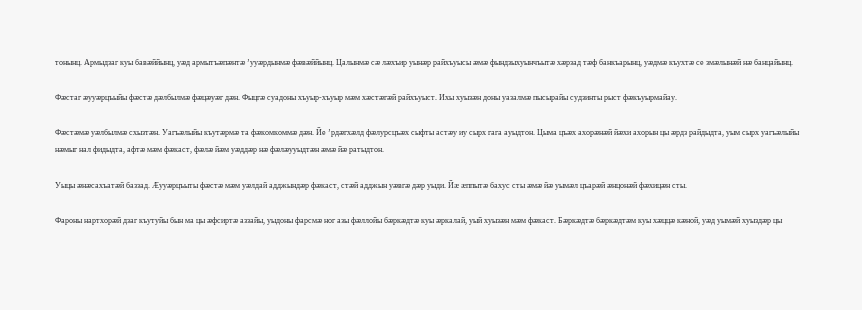тонынц. Армыдзаг куы бавæййынц, уæд армытъæпæнтæ ’ууæрдынмæ фæвæййынц. Цалынмæ сæ лæхъир уынæр райхъуысы æмæ фындзыхуынчъытæ хæрзад тæф банкъарынц, уæдмæ къухтæ се змæлынæй нæ банцайынц.

Фæстаг æууæрцъыйы фæстæ дæлбылмæ фæцæуæг дæн. Фыцгæ суадоны хъуыр-хъуыр мæм хæстæгæй райхъуыст. Ихы хуызæн доны уазалмæ пысырайы судзинты рыст фæкъуырмайау.

Фæстæмæ уæлбылмæ схызтæн. Уагъæлыйы къутæрмæ та фæкомкоммæ дæн. Йе ’рдæгхæлд фæлурсцъæх сыфты астæу иу сырх гага ауыдтон. Цыма цъæх ахорæнæй йæхи ахорын цы æрдз райдыдта, уым сырх уагъæлыйы нæмыг нал фидыдта, афтæ мæм фæкаст, фæлæ йæм уæддæр нæ фæлæууыдтæн æмæ йæ ратыдтон.

Уыцы æнæсахъатæй баззад. Æууæрцъыты фæстæ мæм уæлдай адджындæр фæкаст, стæй адджын уæвгæ дæр уыди. Йæ æппытæ бахус сты æмæ йæ уымæл цъарæй æнцонæй фæхицæн сты.

Фароны нартхорæй дзаг къутуйы бын ма цы æфсиртæ аззайы, уыдоны фарсмæ ног азы фæллойы бæркæдтæ куы æркалай, уый хуызæн мæм фæкаст. Бæркæдтæ бæркæдтæм куы хæццæ кæной, уæд уымæй хуыздæр цы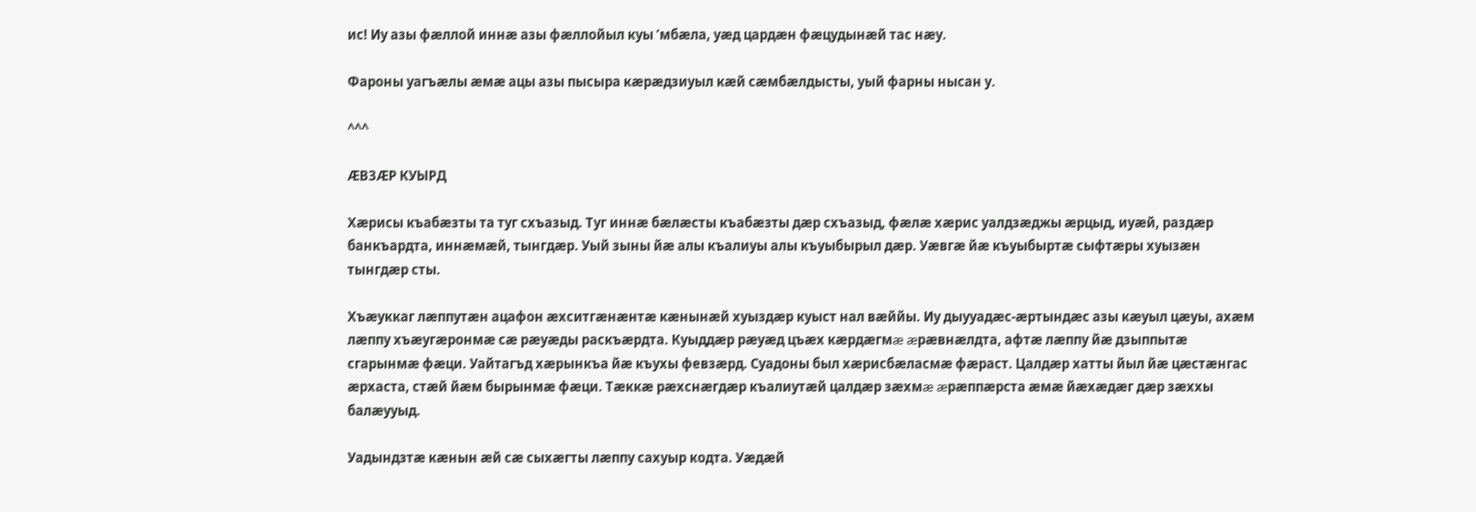ис! Иу азы фæллой иннæ азы фæллойыл куы ’мбæла, уæд цардæн фæцудынæй тас нæу.

Фароны уагъæлы æмæ ацы азы пысыра кæрæдзиуыл кæй сæмбæлдысты, уый фарны нысан у.

^^^

ÆВЗÆР КУЫРД

Хæрисы къабæзты та туг схъазыд. Туг иннæ бæлæсты къабæзты дæр схъазыд, фæлæ хæрис уалдзæджы æрцыд, иуæй, раздæр банкъардта, иннæмæй, тынгдæр. Уый зыны йæ алы къалиуы алы къуыбырыл дæр. Уæвгæ йæ къуыбыртæ сыфтæры хуызæн тынгдæр сты.

Хъæуккаг лæппутæн ацафон æхситгæнæнтæ кæнынæй хуыздæр куыст нал вæййы. Иу дыууадæс-æртындæс азы кæуыл цæуы, ахæм лæппу хъæугæронмæ сæ рæуæды раскъæрдта. Куыддæр рæуæд цъæх кæрдæгмæ æрæвнæлдта, афтæ лæппу йæ дзыппытæ сгарынмæ фæци. Уайтагъд хæрынкъа йæ къухы февзæрд. Суадоны был хæрисбæласмæ фæраст. Цалдæр хатты йыл йæ цæстæнгас æрхаста, стæй йæм бырынмæ фæци. Тæккæ рæхснæгдæр къалиутæй цалдæр зæхмæ æрæппæрста æмæ йæхæдæг дæр зæххы балæууыд.

Уадындзтæ кæнын æй сæ сыхæгты лæппу сахуыр кодта. Уæдæй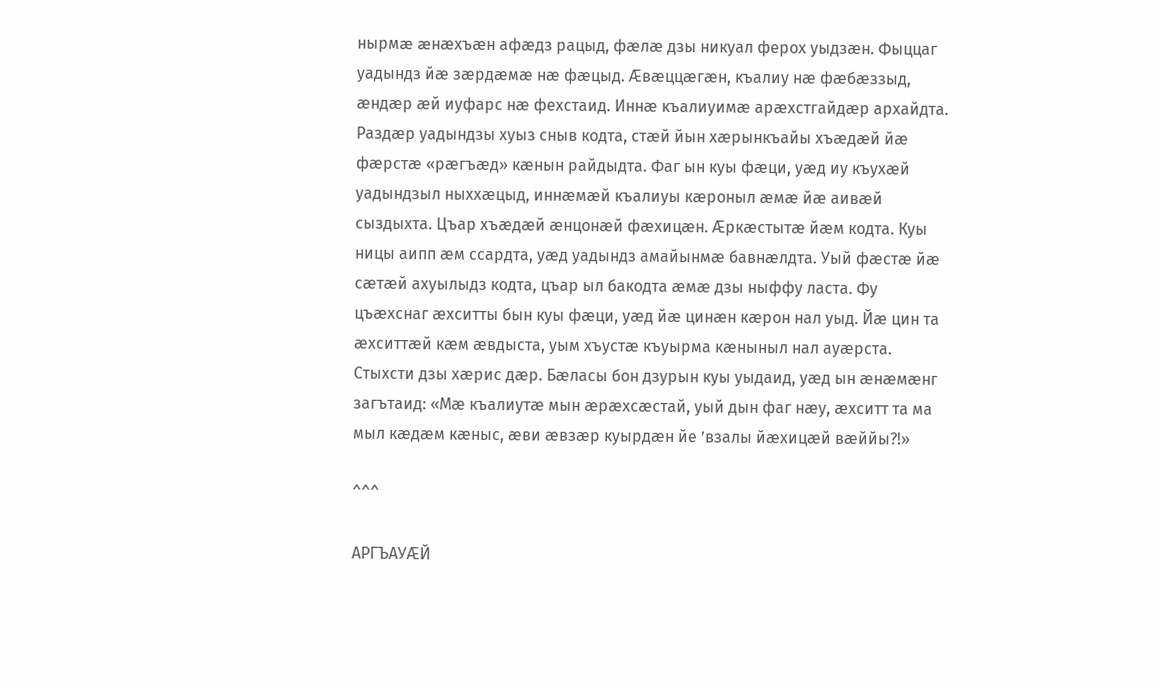нырмæ æнæхъæн афæдз рацыд, фæлæ дзы никуал ферох уыдзæн. Фыццаг уадындз йæ зæрдæмæ нæ фæцыд. Æвæццæгæн, къалиу нæ фæбæззыд, æндæр æй иуфарс нæ фехстаид. Иннæ къалиуимæ арæхстгайдæр архайдта. Раздæр уадындзы хуыз сныв кодта, стæй йын хæрынкъайы хъæдæй йæ фæрстæ «рæгъæд» кæнын райдыдта. Фаг ын куы фæци, уæд иу къухæй уадындзыл ныххæцыд, иннæмæй къалиуы кæроныл æмæ йæ аивæй сыздыхта. Цъар хъæдæй æнцонæй фæхицæн. Æркæстытæ йæм кодта. Куы ницы аипп æм ссардта, уæд уадындз амайынмæ бавнæлдта. Уый фæстæ йæ сæтæй ахуылыдз кодта, цъар ыл бакодта æмæ дзы ныффу ласта. Фу цъæхснаг æхситты бын куы фæци, уæд йæ цинæн кæрон нал уыд. Йæ цин та æхситтæй кæм æвдыста, уым хъустæ къуырма кæныныл нал ауæрста. Стыхсти дзы хæрис дæр. Бæласы бон дзурын куы уыдаид, уæд ын æнæмæнг загътаид: «Мæ къалиутæ мын æрæхсæстай, уый дын фаг нæу, æхситт та ма мыл кæдæм кæныс, æви æвзæр куырдæн йе ’взалы йæхицæй вæййы?!»

^^^

АРГЪАУÆЙ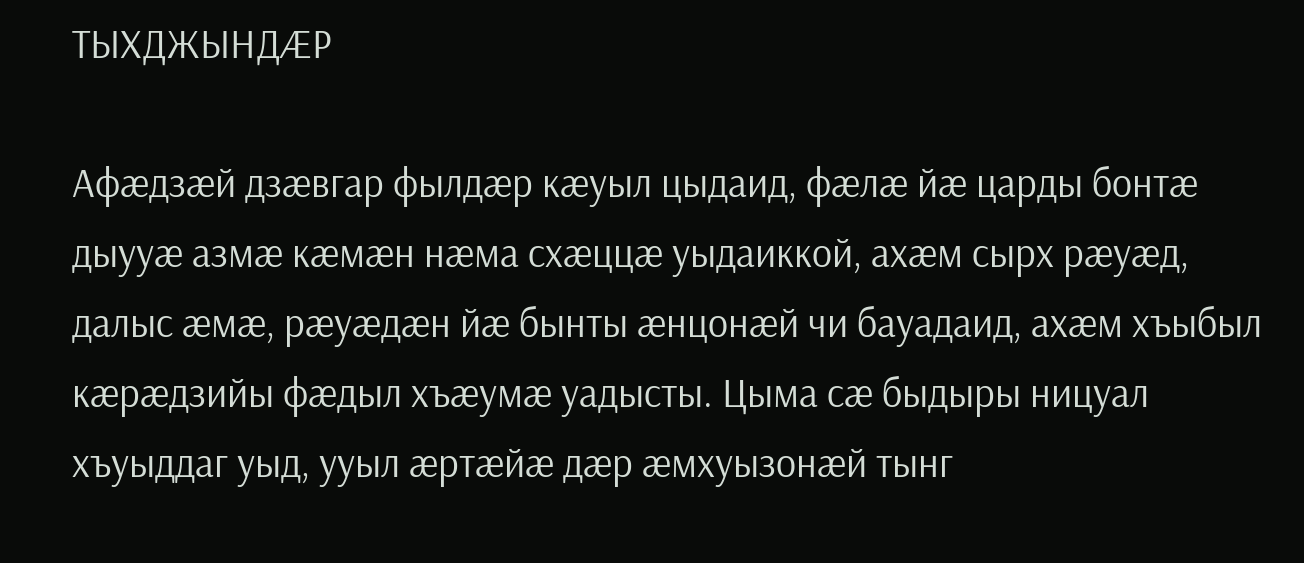ТЫХДЖЫНДÆР

Афæдзæй дзæвгар фылдæр кæуыл цыдаид, фæлæ йæ царды бонтæ дыууæ азмæ кæмæн нæма схæццæ уыдаиккой, ахæм сырх рæуæд, далыс æмæ, рæуæдæн йæ бынты æнцонæй чи бауадаид, ахæм хъыбыл кæрæдзийы фæдыл хъæумæ уадысты. Цыма сæ быдыры ницуал хъуыддаг уыд, ууыл æртæйæ дæр æмхуызонæй тынг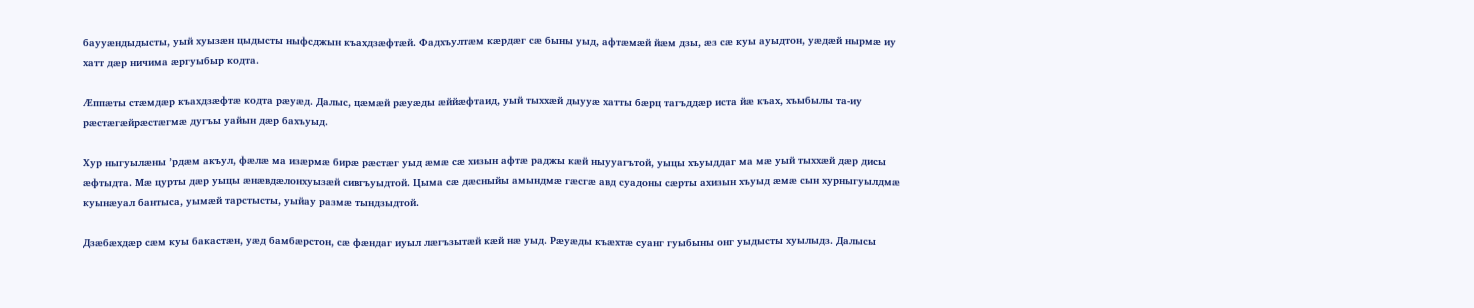баууæндыдысты, уый хуызæн цыдысты ныфсджын къахдзæфтæй. Фадхъултæм кæрдæг сæ быны уыд, афтæмæй йæм дзы, æз сæ куы ауыдтон, уæдæй нырмæ иу хатт дæр ничима æргуыбыр кодта.

Æппæты стæмдæр къахдзæфтæ кодта рæуæд. Далыс, цæмæй рæуæды æййæфтаид, уый тыххæй дыууæ хатты бæрц тагъддæр иста йæ къах, хъыбылы та-иу рæстæгæйрæстæгмæ дугъы уайын дæр бахъуыд.

Хур ныгуылæны ’рдæм акъул, фæлæ ма изæрмæ бирæ рæстæг уыд æмæ сæ хизын афтæ раджы кæй ныууагътой, уыцы хъуыддаг ма мæ уый тыххæй дæр дисы æфтыдта. Мæ цурты дæр уыцы æнæвдæлонхуызæй сивгъуыдтой. Цыма сæ дæсныйы амындмæ гæсгæ авд суадоны сæрты ахизын хъуыд æмæ сын хурныгуылдмæ куынæуал бантыса, уымæй тарстысты, уыйау размæ тындзыдтой.

Дзæбæхдæр сæм куы бакастæн, уæд бамбæрстон, сæ фæндаг иуыл лæгъзытæй кæй нæ уыд. Рæуæды къæхтæ суанг гуыбыны онг уыдысты хуылыдз. Далысы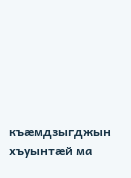къæмдзыгджын хъуынтæй ма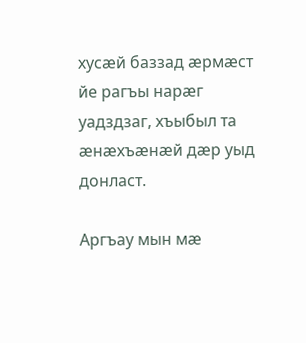хусæй баззад æрмæст йе рагъы нарæг уадздзаг, хъыбыл та æнæхъæнæй дæр уыд донласт.

Аргъау мын мæ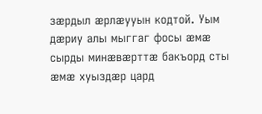зæрдыл æрлæууын кодтой. Уым дæриу алы мыггаг фосы æмæ сырды минæвæрттæ бакъорд сты æмæ хуыздæр цард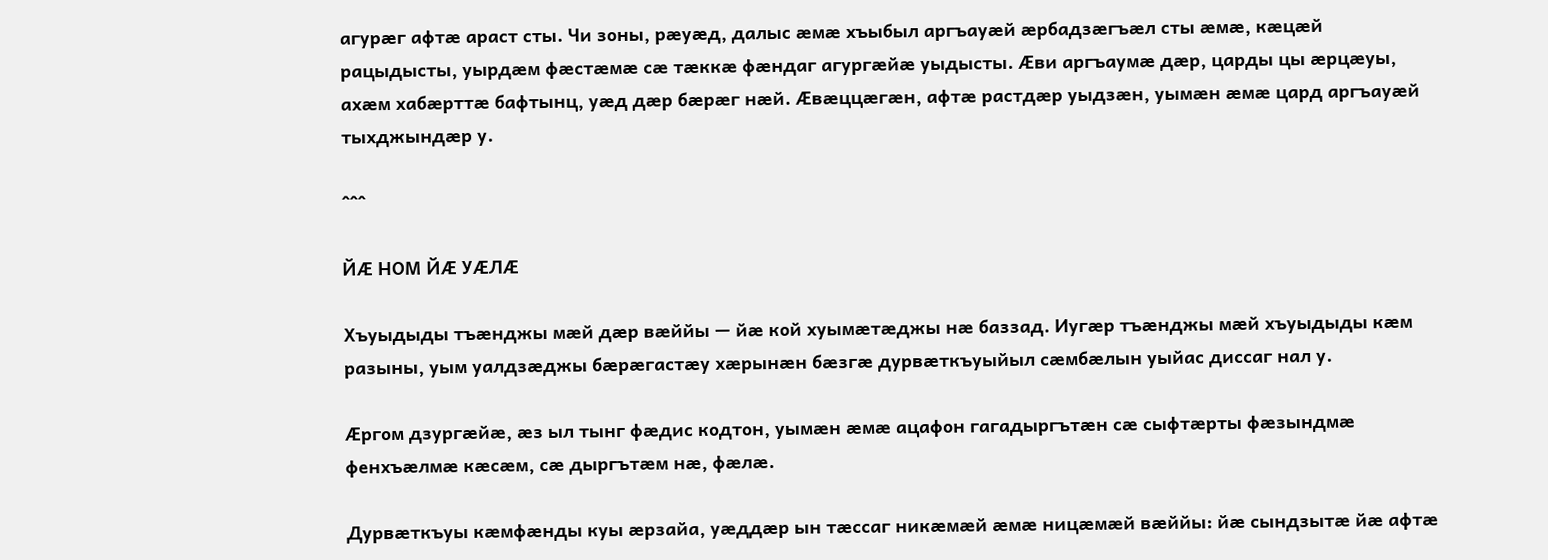агурæг афтæ араст сты. Чи зоны, рæуæд, далыс æмæ хъыбыл аргъауæй æрбадзæгъæл сты æмæ, кæцæй рацыдысты, уырдæм фæстæмæ сæ тæккæ фæндаг агургæйæ уыдысты. Æви аргъаумæ дæр, царды цы æрцæуы, ахæм хабæрттæ бафтынц, уæд дæр бæрæг нæй. Æвæццæгæн, афтæ растдæр уыдзæн, уымæн æмæ цард аргъауæй тыхджындæр у.

^^^

ЙÆ НОМ ЙÆ УÆЛÆ

Хъуыдыды тъæнджы мæй дæр вæййы — йæ кой хуымæтæджы нæ баззад. Иугæр тъæнджы мæй хъуыдыды кæм разыны, уым уалдзæджы бæрæгастæу хæрынæн бæзгæ дурвæткъуыйыл сæмбæлын уыйас диссаг нал у.

Æргом дзургæйæ, æз ыл тынг фæдис кодтон, уымæн æмæ ацафон гагадыргътæн сæ сыфтæрты фæзындмæ фенхъæлмæ кæсæм, сæ дыргътæм нæ, фæлæ.

Дурвæткъуы кæмфæнды куы æрзайа, уæддæр ын тæссаг никæмæй æмæ ницæмæй вæййы: йæ сындзытæ йæ афтæ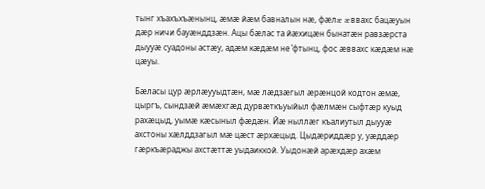тынг хъахъхъæнынц, æмæ йæм бавналын нæ, фæлæ æввахс бацæуын дæр ничи бауæнддзæн. Ацы бæлас та йæхицæн бынатæн равзæрста дыууæ суадоны астæу, адæм кæдæм не ’фтынц, фос æввахс кæдæм нæ цæуы.

Бæласы цур æрлæууыдтæн, мæ лæдзæгыл æрæнцой кодтон æмæ, цыргъ, сындзæй æмæхгæд дурвæткъуыйыл фæлмæн сыфтæр куыд рахæцыд, уымæ кæсыныл фæдæн. Йæ ныллæг къалиутыл дыууæ ахстоны хæлддзагыл мæ цæст æрхæцыд. Цыдæриддæр у, уæддæр гæркъæраджы ахстæттæ уыдаиккой. Уыдонæй арæхдæр ахæм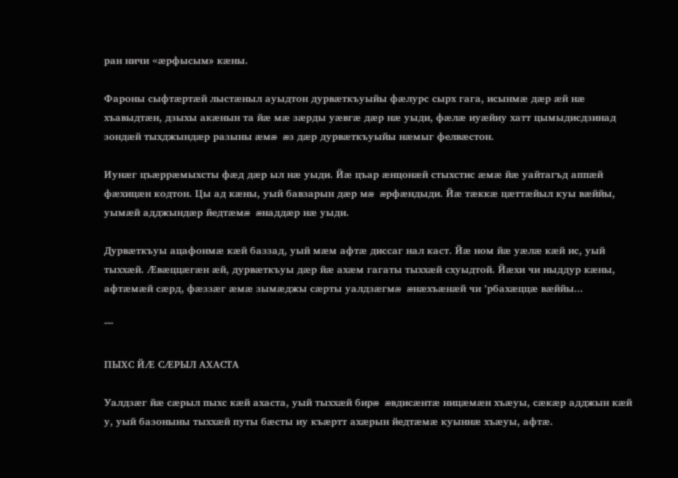ран ничи «æрфысым» кæны.

Фароны сыфтæртæй лыстæныл ауыдтон дурвæткъуыйы фæлурс сырх гага, исынмæ дæр æй нæ хъавыдтæн, дзыхы акæнын та йæ мæ зæрды уæвгæ дæр нæ уыди, фæлæ иуæйиу хатт цымыдисдзинад зондæй тыхджындæр разыны æмæ æз дæр дурвæткъуыйы нæмыг фелвæстон.

Иунæг цъæррæмыхсты фæд дæр ыл нæ уыди. Йæ цъар æнцонæй стыхстис æмæ йæ уайтагъд аппæй фæхицæн кодтон. Цы ад кæны, уый бавзарын дæр мæ æрфæндыди. Йæ тæккæ цæттæйыл куы вæййы, уымæй адджындæр йедтæмæ æнаддæр нæ уыди.

Дурвæткъуы ацафонмæ кæй баззад, уый мæм афтæ диссаг нал каст. Йæ ном йæ уæлæ кæй ис, уый тыххæй. Æвæццæгæн æй, дурвæткъуы дæр йæ ахæм гагаты тыххæй схуыдтой. Йæхи чи ныддур кæны, афтæмæй сæрд, фæззæг æмæ зымæджы сæрты уалдзæгмæ æнæхъæнæй чи ’рбахæццæ вæййы...

^^^

ПЫХС ЙÆ СÆРЫЛ АХАСТА

Уалдзæг йæ сæрыл пыхс кæй ахаста, уый тыххæй бирæ æвдисæнтæ ницæмæн хъæуы, сæкæр адджын кæй у, уый базоныны тыххæй путы бæсты иу къæртт ахæрын йедтæмæ куыннæ хъæуы, афтæ.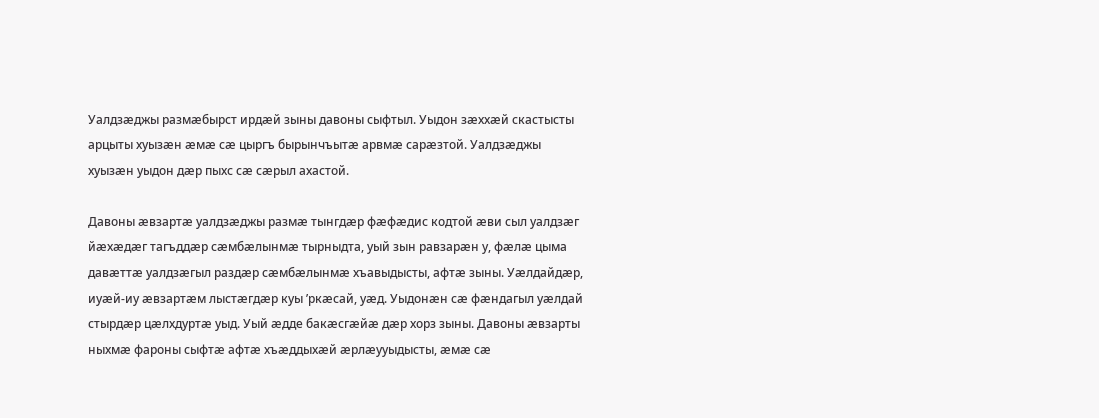Уалдзæджы размæбырст ирдæй зыны давоны сыфтыл. Уыдон зæххæй скастысты арцыты хуызæн æмæ сæ цыргъ бырынчъытæ арвмæ сарæзтой. Уалдзæджы хуызæн уыдон дæр пыхс сæ сæрыл ахастой.

Давоны æвзартæ уалдзæджы размæ тынгдæр фæфæдис кодтой æви сыл уалдзæг йæхæдæг тагъддæр сæмбæлынмæ тырныдта, уый зын равзарæн у, фæлæ цыма давæттæ уалдзæгыл раздæр сæмбæлынмæ хъавыдысты, афтæ зыны. Уæлдайдæр, иуæй-иу æвзартæм лыстæгдæр куы ’ркæсай, уæд. Уыдонæн сæ фæндагыл уæлдай стырдæр цæлхдуртæ уыд. Уый æдде бакæсгæйæ дæр хорз зыны. Давоны æвзарты ныхмæ фароны сыфтæ афтæ хъæддыхæй æрлæууыдысты, æмæ сæ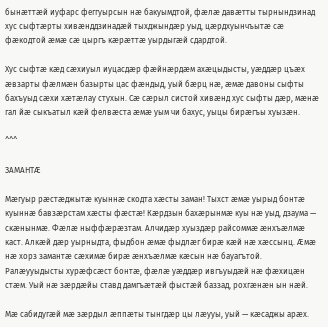бынæттæй иуфарс феггуырсын нæ бакуымдтой, фæлæ давæтты тырнындзинад хус сыфтæрты хивæнддзинадæй тыхджындæр уыд, цæрдхуынчъытæ сæ фæкодтой æмæ сæ цыргъ кæрæттæ уырдыгæй сдардтой.

Хус сыфтæ кæд сæхиуыл иуцасдæр фæйнæрдæм ахæцыдысты, уæддæр цъæх æвзарты фæлмæн базырты цас фæндыд, уый бæрц нæ, æмæ давоны сыфты бахъуыд сæхи хæтæлау стухын. Сæ сæрыл систой хивæнд хус сыфты дæр, мæнæ гал йæ сыкъатыл кæй фелвæста æмæ уым чи бахус, уыцы бирæгъы хуызæн.

^^^

ЗАМАНТÆ

Мæгуыр рæстæджытæ куыннæ скодта хæсты заман! Тыхст æмæ уырыд бонтæ куыннæ бавзæрстам хæсты фæстæ! Кæрдзын бахæрынмæ куы нæ уыд, дзаума — скæнынмæ. Фæлæ ныффæрæзтам. Алчидæр хуыздæр райсоммæ æнхъæлмæ каст. Алкæй дæр уырныдта, фыдбон æмæ фыдлæг бирæ кæй нæ хæссынц. Æмæ нæ хорз замантæ сæхимæ бирæ æнхъæлмæ кæсын нæ бауагътой. Ралæууыдысты хурæфсæст бонтæ, фæлæ уæддæр ивгъуыдæй нæ фæхицæн стæм. Уый нæ зæрдæйы ставд дамгъæтæй фыстæй баззад, рохгæнæн ын нæй.

Мæ сабидугæй мæ зæрдыл æппæты тынгдæр цы лæууы, уый — кæсаджы арæх.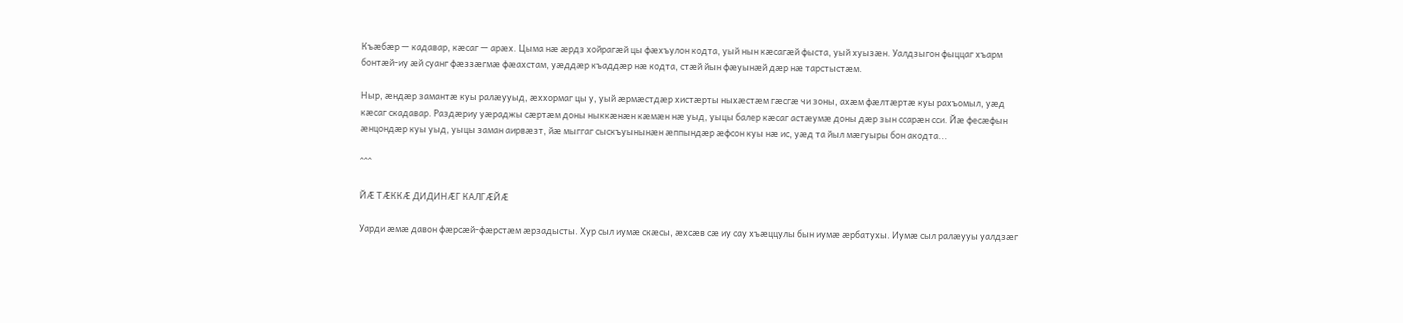Къæбæр — кадавар, кæсаг — арæх. Цыма нæ æрдз хойрагæй цы фæхъулон кодта, уый нын кæсагæй фыста, уый хуызæн. Уалдзыгон фыццаг хъарм бонтæй-иу æй суанг фæззæгмæ фæахстам, уæддæр къаддæр нæ кодта, стæй йын фæуынæй дæр нæ тарстыстæм.

Ныр, æндæр замантæ куы ралæууыд, æххормаг цы у, уый æрмæстдæр хистæрты ныхæстæм гæсгæ чи зоны, ахæм фæлтæртæ куы рахъомыл, уæд кæсаг скадавар. Раздæриу уæраджы сæртæм доны ныккæнæн кæмæн нæ уыд, уыцы балер кæсаг астæумæ доны дæр зын ссарæн сси. Йæ фесæфын æнцондæр куы уыд, уыцы заман аирвæзт, йæ мыггаг сыскъуынынæн æппындæр æфсон куы нæ ис, уæд та йыл мæгуыры бон акодта...

^^^

ЙÆ ТÆККÆ ДИДИНÆГ КАЛГÆЙÆ

Уарди æмæ давон фæрсæй-фæрстæм æрзадысты. Хур сыл иумæ скæсы, æхсæв сæ иу сау хъæццулы бын иумæ æрбатухы. Иумæ сыл ралæууы уалдзæг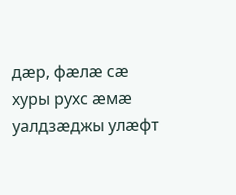дæр, фæлæ сæ хуры рухс æмæ уалдзæджы улæфт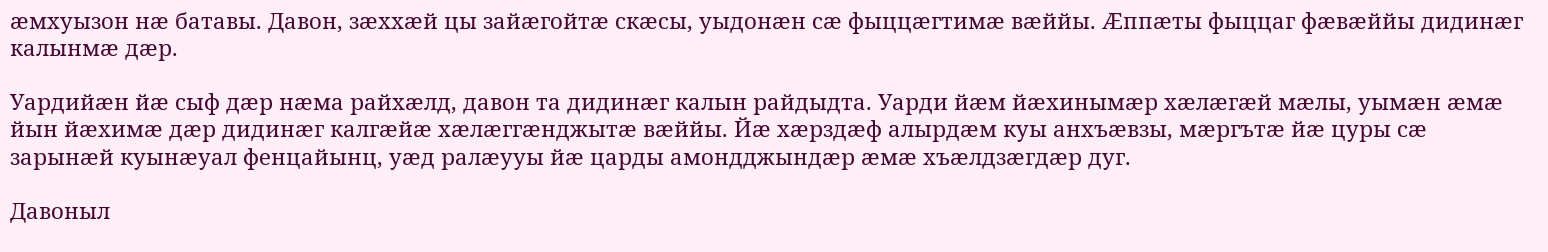æмхуызон нæ батавы. Давон, зæххæй цы зайæгойтæ скæсы, уыдонæн сæ фыццæгтимæ вæййы. Æппæты фыццаг фæвæййы дидинæг калынмæ дæр.

Уардийæн йæ сыф дæр нæма райхæлд, давон та дидинæг калын райдыдта. Уарди йæм йæхинымæр хæлæгæй мæлы, уымæн æмæ йын йæхимæ дæр дидинæг калгæйæ хæлæггæнджытæ вæййы. Йæ хæрздæф алырдæм куы анхъæвзы, мæргътæ йæ цуры сæ зарынæй куынæуал фенцайынц, уæд ралæууы йæ царды амондджындæр æмæ хъæлдзæгдæр дуг.

Давоныл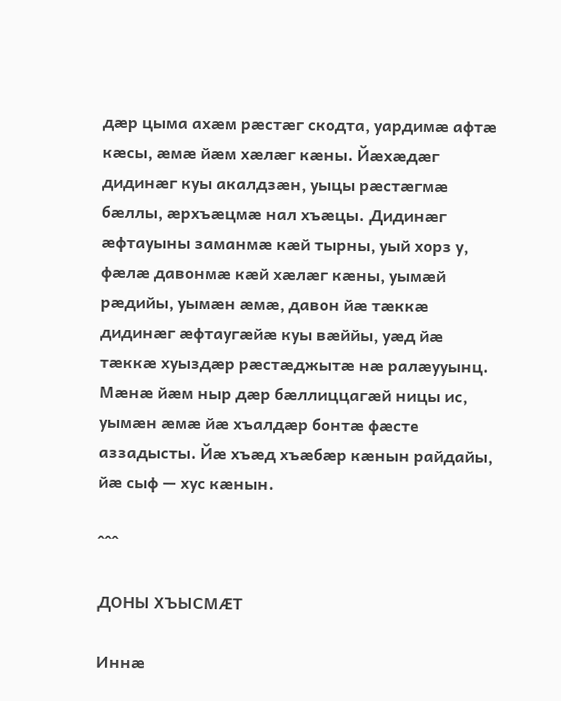дæр цыма ахæм рæстæг скодта, уардимæ афтæ кæсы, æмæ йæм хæлæг кæны. Йæхæдæг дидинæг куы акалдзæн, уыцы рæстæгмæ бæллы, æрхъæцмæ нал хъæцы. Дидинæг æфтауыны заманмæ кæй тырны, уый хорз у, фæлæ давонмæ кæй хæлæг кæны, уымæй рæдийы, уымæн æмæ, давон йæ тæккæ дидинæг æфтаугæйæ куы вæййы, уæд йæ тæккæ хуыздæр рæстæджытæ нæ ралæууынц. Мæнæ йæм ныр дæр бæллиццагæй ницы ис, уымæн æмæ йæ хъалдæр бонтæ фæсте аззадысты. Йæ хъæд хъæбæр кæнын райдайы, йæ сыф — хус кæнын.

^^^

ДОНЫ ХЪЫСМÆТ

Иннæ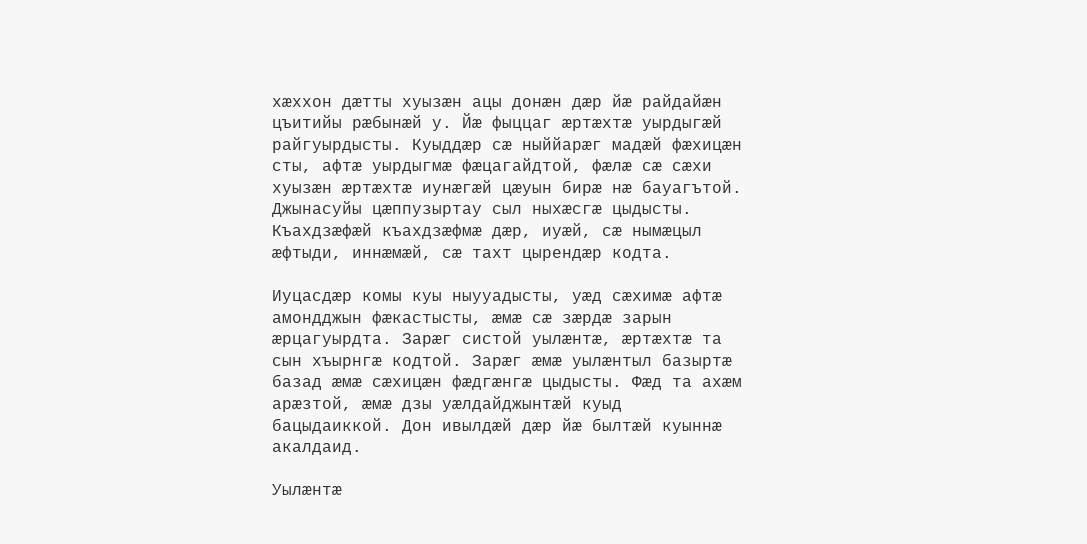хæххон дæтты хуызæн ацы донæн дæр йæ райдайæн цъитийы рæбынæй у. Йæ фыццаг æртæхтæ уырдыгæй райгуырдысты. Куыддæр сæ ныййарæг мадæй фæхицæн сты, афтæ уырдыгмæ фæцагайдтой, фæлæ сæ сæхи хуызæн æртæхтæ иунæгæй цæуын бирæ нæ бауагътой. Джынасуйы цæппузыртау сыл ныхæсгæ цыдысты. Къахдзæфæй къахдзæфмæ дæр, иуæй, сæ нымæцыл æфтыди, иннæмæй, сæ тахт цырендæр кодта.

Иуцасдæр комы куы ныууадысты, уæд сæхимæ афтæ амондджын фæкастысты, æмæ сæ зæрдæ зарын æрцагуырдта. Зарæг систой уылæнтæ, æртæхтæ та сын хъырнгæ кодтой. Зарæг æмæ уылæнтыл базыртæ базад æмæ сæхицæн фæдгæнгæ цыдысты. Фæд та ахæм арæзтой, æмæ дзы уæлдайджынтæй куыд бацыдаиккой. Дон ивылдæй дæр йæ былтæй куыннæ акалдаид.

Уылæнтæ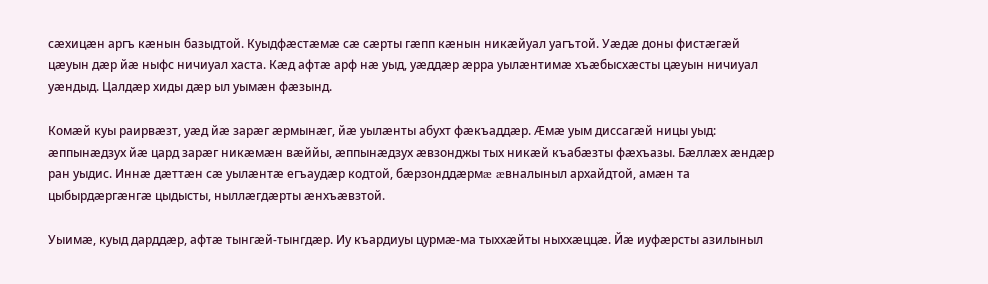сæхицæн аргъ кæнын базыдтой. Куыдфæстæмæ сæ сæрты гæпп кæнын никæйуал уагътой. Уæдæ доны фистæгæй цæуын дæр йæ ныфс ничиуал хаста. Кæд афтæ арф нæ уыд, уæддæр æрра уылæнтимæ хъæбысхæсты цæуын ничиуал уæндыд. Цалдæр хиды дæр ыл уымæн фæзынд.

Комæй куы раирвæзт, уæд йæ зарæг æрмынæг, йæ уылæнты абухт фæкъаддæр. Æмæ уым диссагæй ницы уыд: æппынæдзух йæ цард зарæг никæмæн вæййы, æппынæдзух æвзонджы тых никæй къабæзты фæхъазы. Бæллæх æндæр ран уыдис. Иннæ дæттæн сæ уылæнтæ егъаудæр кодтой, бæрзонддæрмæ æвналыныл архайдтой, амæн та цыбырдæргæнгæ цыдысты, ныллæгдæрты æнхъæвзтой.

Уыимæ, куыд дарддæр, афтæ тынгæй-тынгдæр. Иу къардиуы цурмæ-ма тыххæйты ныххæццæ. Йæ иуфæрсты азилыныл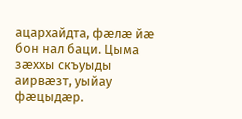ацархайдта, фæлæ йæ бон нал баци. Цыма зæххы скъуыды аирвæзт, уыйау фæцыдæр.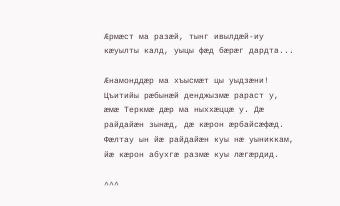Æрмæст ма разæй, тынг ивылдæй-иу кæуылты калд, уыцы фæд бæрæг дардта...

Æнамонддæр ма хъысмæт цы уыдзæни! Цъитийы рæбынæй денджызмæ рараст у, æмæ Теркмæ дæр ма ныххæццæ у. Дæ райдайæн зынæд, дæ кæрон æрбайсæфæд. Фæлтау ын йæ райдайæн куы нæ уыниккам, йæ кæрон абухгæ размæ куы лæгæрдид.

^^^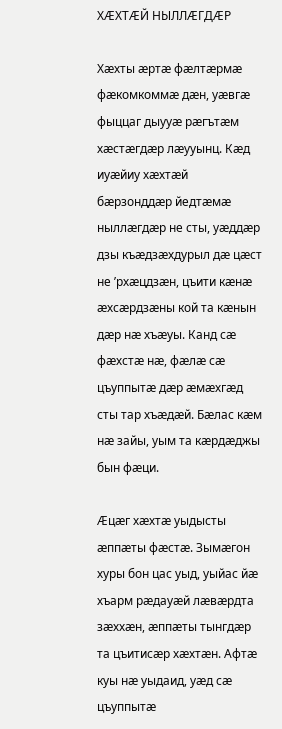ХÆХТÆЙ НЫЛЛÆГДÆР

Хæхты æртæ фæлтæрмæ фæкомкоммæ дæн, уæвгæ фыццаг дыууæ рæгътæм хæстæгдæр лæууынц. Кæд иуæйиу хæхтæй бæрзонддæр йедтæмæ ныллæгдæр не сты, уæддæр дзы къæдзæхдурыл дæ цæст не ’рхæцдзæн, цъити кæнæ æхсæрдзæны кой та кæнын дæр нæ хъæуы. Канд сæ фæхстæ нæ, фæлæ сæ цъуппытæ дæр æмæхгæд сты тар хъæдæй. Бæлас кæм нæ зайы, уым та кæрдæджы бын фæци.

Æцæг хæхтæ уыдысты æппæты фæстæ. Зымæгон хуры бон цас уыд, уыйас йæ хъарм рæдауæй лæвæрдта зæххæн, æппæты тынгдæр та цъитисæр хæхтæн. Афтæ куы нæ уыдаид, уæд сæ цъуппытæ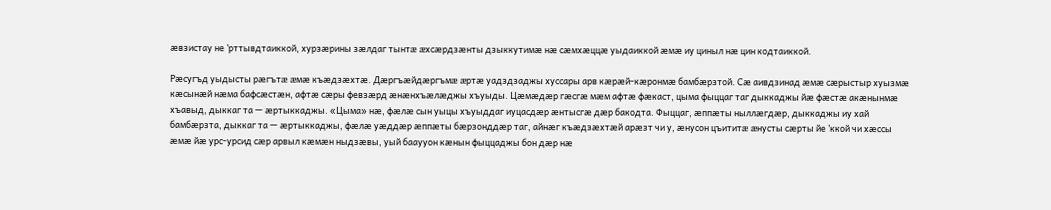æвзистау не ’рттывдтаиккой, хурзæрины зæлдаг тынтæ æхсæрдзæнты дзыккутимæ нæ сæмхæццæ уыдаиккой æмæ иу циныл нæ цин кодтаиккой.

Рæсугъд уыдысты рæгътæ æмæ къæдзæхтæ. Дæргъæйдæргъмæ æртæ уадздзаджы хуссары арв кæрæй-кæронмæ бамбæрзтой. Сæ аивдзинад æмæ сæрыстыр хуызмæ кæсынæй нæма бафсæстæн, афтæ сæры февзæрд æнæнхъæлæджы хъуыды. Цæмæдæр гæсгæ мæм афтæ фæкаст, цыма фыццаг таг дыккаджы йæ фæстæ акæнынмæ хъавыд, дыккаг та — æртыккаджы. «Цыма» нæ, фæлæ сын уыцы хъуыддаг иуцасдæр æнтысгæ дæр бакодта. Фыццаг, æппæты ныллæгдæр, дыккаджы иу хай бамбæрзта, дыккаг та — æртыккаджы, фæлæ уæддæр æппæты бæрзонддæр таг, айнæг къæдзæхтæй арæзт чи у, æнусон цъититæ æнусты сæрты йе ’ккой чи хæссы æмæ йæ урс-урсид сæр арвыл кæмæн ныдзæвы, уый бааууон кæнын фыццаджы бон дæр нæ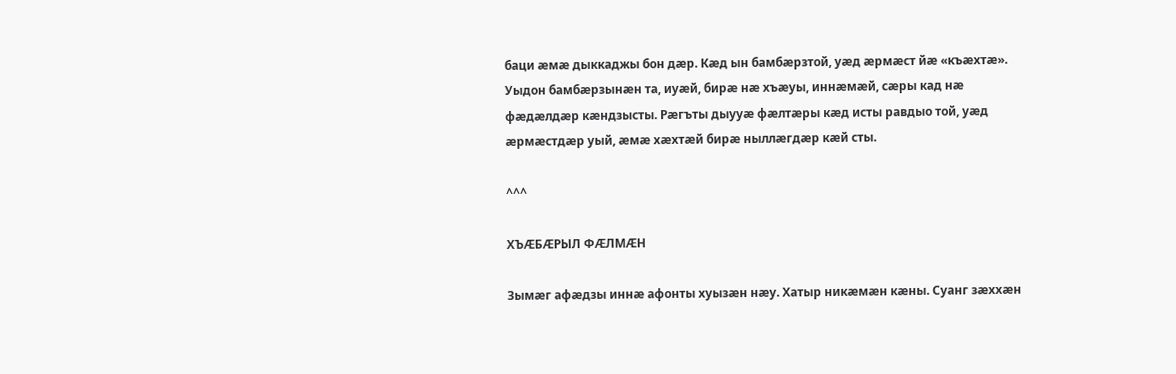баци æмæ дыккаджы бон дæр. Кæд ын бамбæрзтой, уæд æрмæст йæ «къæхтæ». Уыдон бамбæрзынæн та, иуæй, бирæ нæ хъæуы, иннæмæй, сæры кад нæ фæдæлдæр кæндзысты. Рæгъты дыууæ фæлтæры кæд исты равдыо той, уæд æрмæстдæр уый, æмæ хæхтæй бирæ ныллæгдæр кæй сты.

^^^

ХЪÆБÆРЫЛ ФÆЛМÆН

Зымæг афæдзы иннæ афонты хуызæн нæу. Хатыр никæмæн кæны. Суанг зæххæн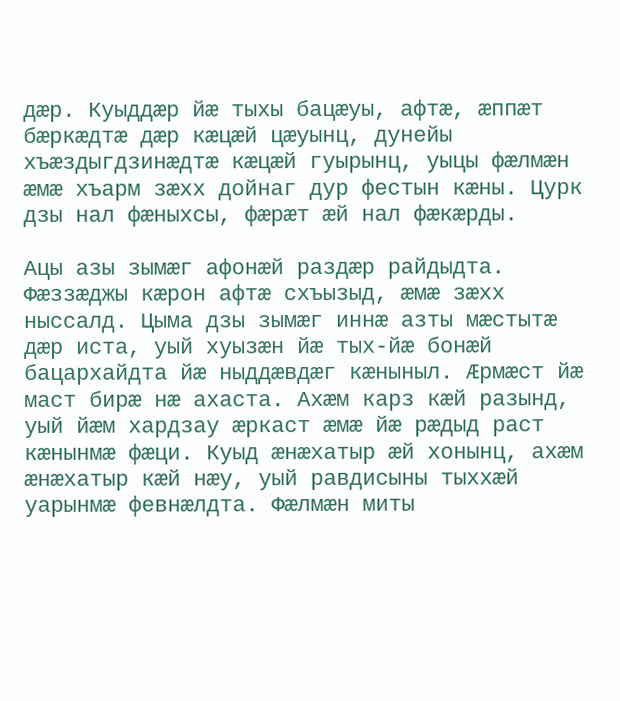дæр. Куыддæр йæ тыхы бацæуы, афтæ, æппæт бæркæдтæ дæр кæцæй цæуынц, дунейы хъæздыгдзинæдтæ кæцæй гуырынц, уыцы фæлмæн æмæ хъарм зæхх дойнаг дур фестын кæны. Цурк дзы нал фæныхсы, фæрæт æй нал фæкæрды.

Ацы азы зымæг афонæй раздæр райдыдта. Фæззæджы кæрон афтæ схъызыд, æмæ зæхх ныссалд. Цыма дзы зымæг иннæ азты мæстытæ дæр иста, уый хуызæн йæ тых-йæ бонæй бацархайдта йæ ныддæвдæг кæныныл. Æрмæст йæ маст бирæ нæ ахаста. Ахæм карз кæй разынд, уый йæм хардзау æркаст æмæ йæ рæдыд раст кæнынмæ фæци. Куыд æнæхатыр æй хонынц, ахæм æнæхатыр кæй нæу, уый равдисыны тыххæй уарынмæ февнæлдта. Фæлмæн миты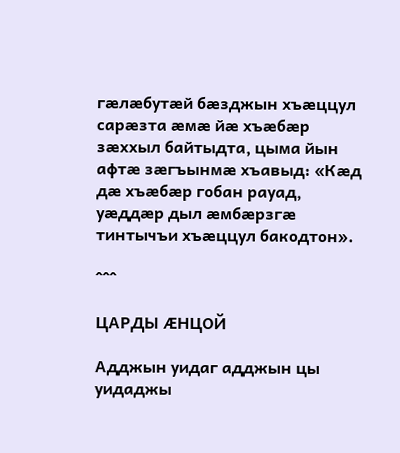гæлæбутæй бæзджын хъæццул сарæзта æмæ йæ хъæбæр зæххыл байтыдта, цыма йын афтæ зæгъынмæ хъавыд: «Кæд дæ хъæбæр гобан рауад, уæддæр дыл æмбæрзгæ тинтычъи хъæццул бакодтон».

^^^

ЦАРДЫ ÆНЦОЙ

Адджын уидаг адджын цы уидаджы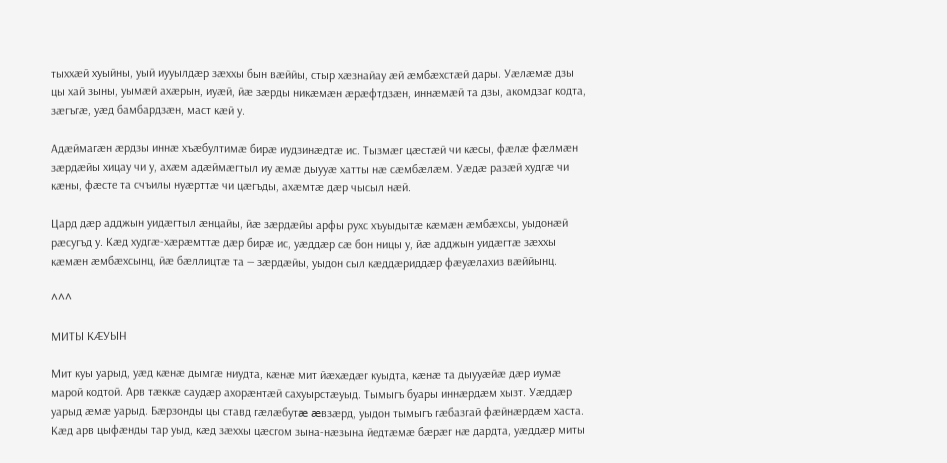тыххæй хуыйны, уый иууылдæр зæххы бын вæййы, стыр хæзнайау æй æмбæхстæй дары. Уæлæмæ дзы цы хай зыны, уымæй ахæрын, иуæй, йæ зæрды никæмæн æрæфтдзæн, иннæмæй та дзы, акомдзаг кодта, зæгъгæ, уæд бамбардзæн, маст кæй у.

Адæймагæн æрдзы иннæ хъæбултимæ бирæ иудзинæдтæ ис. Тызмæг цæстæй чи кæсы, фæлæ фæлмæн зæрдæйы хицау чи у, ахæм адæймæгтыл иу æмæ дыууæ хатты нæ сæмбæлæм. Уæдæ разæй худгæ чи кæны, фæсте та счъилы нуæрттæ чи цæгъды, ахæмтæ дæр чысыл нæй.

Цард дæр адджын уидæгтыл æнцайы, йæ зæрдæйы арфы рухс хъуыдытæ кæмæн æмбæхсы, уыдонæй рæсугъд у. Кæд худгæ-хæрæмттæ дæр бирæ ис, уæддæр сæ бон ницы у, йæ адджын уидæгтæ зæххы кæмæн æмбæхсынц, йæ бæллицтæ та — зæрдæйы, уыдон сыл кæддæриддæр фæуæлахиз вæййынц.

^^^

МИТЫ КÆУЫН

Мит куы уарыд, уæд кæнæ дымгæ ниудта, кæнæ мит йæхæдæг куыдта, кæнæ та дыууæйæ дæр иумæ марой кодтой. Арв тæккæ саудæр ахорæнтæй сахуырстæуыд. Тымыгъ буары иннæрдæм хызт. Уæддæр уарыд æмæ уарыд. Бæрзонды цы ставд гæлæбутæ æвзæрд, уыдон тымыгъ гæбазгай фæйнæрдæм хаста. Кæд арв цыфæнды тар уыд, кæд зæххы цæсгом зына-нæзына йедтæмæ бæрæг нæ дардта, уæддæр миты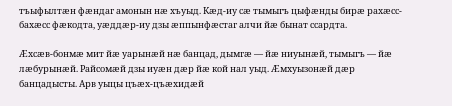тъыфылтæн фæндаг амонын нæ хъуыд. Кæд-иу сæ тымыгъ цыфæнды бирæ рахæсс-бахæсс фæкодта, уæддæр-иу дзы æппынфæстаг алчи йæ бынат ссардта.

Æхсæв-бонмæ мит йæ уарынæй нæ банцад, дымгæ — йæ ниуынæй, тымыгъ — йæ лæбурынæй. Райсомæй дзы иуæн дæр йæ кой нал уыд. Æмхуызонæй дæр банцадысты. Арв уыцы цъæх-цъæхидæй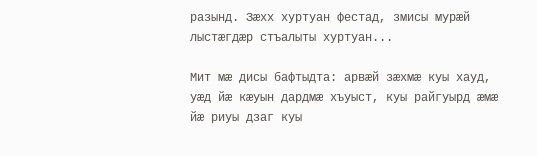разынд. Зæхх хуртуан фестад, змисы мурæй лыстæгдæр стъалыты хуртуан...

Мит мæ дисы бафтыдта: арвæй зæхмæ куы хауд, уæд йæ кæуын дардмæ хъуыст, куы райгуырд æмæ йæ риуы дзаг куы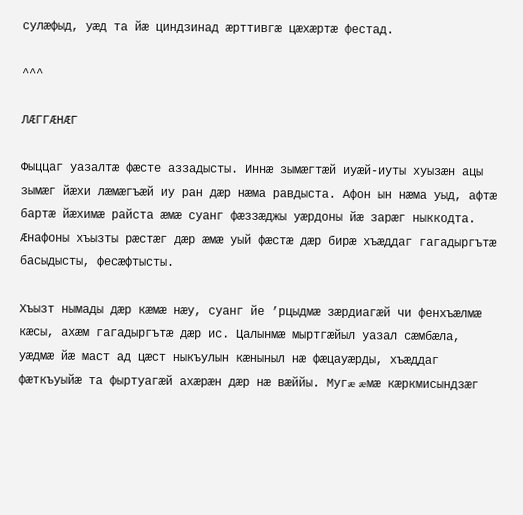сулæфыд, уæд та йæ циндзинад æрттивгæ цæхæртæ фестад.

^^^

ЛÆГГÆНÆГ

Фыццаг уазалтæ фæсте аззадысты. Иннæ зымæгтæй иуæй-иуты хуызæн ацы зымæг йæхи лæмæгъæй иу ран дæр нæма равдыста. Афон ын нæма уыд, афтæ бартæ йæхимæ райста æмæ суанг фæззæджы уæрдоны йæ зарæг ныккодта. Æнафоны хъызты рæстæг дæр æмæ уый фæстæ дæр бирæ хъæддаг гагадыргътæ басыдысты, фесæфтысты.

Хъызт нымады дæр кæмæ нæу, суанг йе ’рцыдмæ зæрдиагæй чи фенхъæлмæ кæсы, ахæм гагадыргътæ дæр ис. Цалынмæ мыртгæйыл уазал сæмбæла, уæдмæ йæ маст ад цæст ныкъулын кæныныл нæ фæцауæрды, хъæддаг фæткъуыйæ та фыртуагæй ахæрæн дæр нæ вæййы. Мугæ æмæ кæркмисындзæг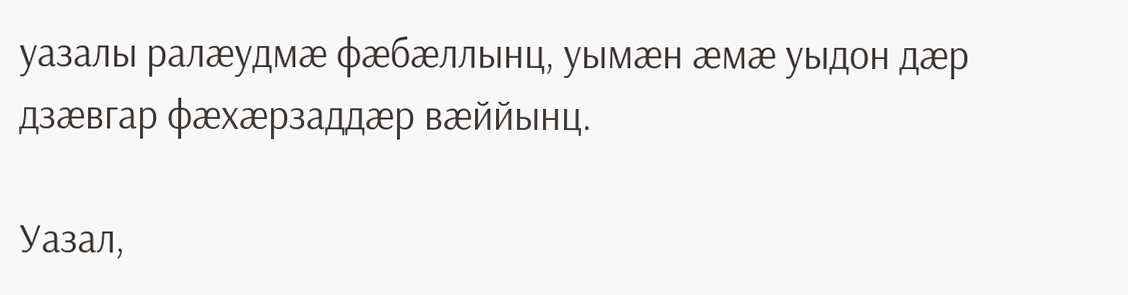уазалы ралæудмæ фæбæллынц, уымæн æмæ уыдон дæр дзæвгар фæхæрзаддæр вæййынц.

Уазал,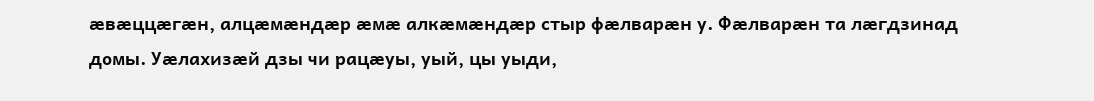æвæццæгæн, алцæмæндæр æмæ алкæмæндæр стыр фæлварæн у. Фæлварæн та лæгдзинад домы. Уæлахизæй дзы чи рацæуы, уый, цы уыди,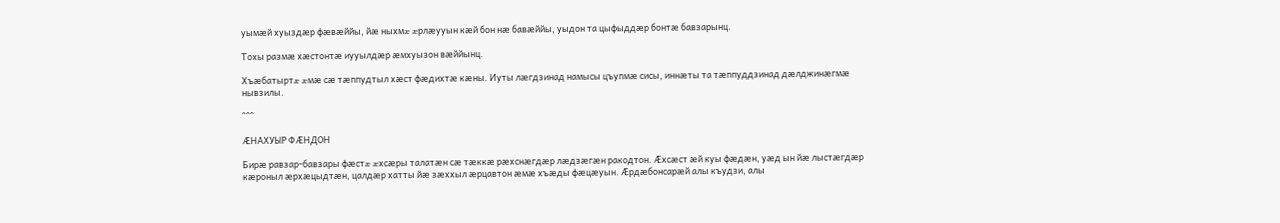уымæй хуыздæр фæвæййы, йæ ныхмæ æрлæууын кæй бон нæ бавæййы, уыдон та цыфыддæр бонтæ бавзарынц.

Тохы размæ хæстонтæ иууылдæр æмхуызон вæййынц.

Хъæбатыртæ æмæ сæ тæппудтыл хæст фæдихтæ кæны. Иуты лæгдзинад намысы цъупмæ сисы, иннæты та тæппуддзинад дæлджинæгмæ нывзилы.

^^^

ÆНАХУЫР ФÆНДОН

Бирæ равзар-бавзары фæстæ æхсæры талатæн сæ тæккæ рæхснæгдæр лæдзæгæн ракодтон. Æхсæст æй куы фæдæн, уæд ын йæ лыстæгдæр кæроныл æрхæцыдтæн, цалдæр хатты йæ зæххыл æрцавтон æмæ хъæды фæцæуын. Æрдæбонсарæй алы къудзи, алы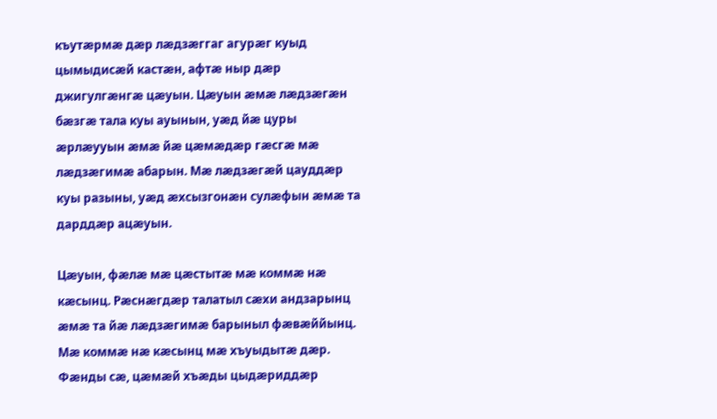къутæрмæ дæр лæдзæггаг агурæг куыд цымыдисæй кастæн, афтæ ныр дæр джигулгæнгæ цæуын. Цæуын æмæ лæдзæгæн бæзгæ тала куы ауынын, уæд йæ цуры æрлæууын æмæ йæ цæмæдæр гæсгæ мæ лæдзæгимæ абарын. Мæ лæдзæгæй цауддæр куы разыны, уæд æхсызгонæн сулæфын æмæ та дарддæр ацæуын.

Цæуын, фæлæ мæ цæстытæ мæ коммæ нæ кæсынц. Рæснæгдæр талатыл сæхи андзарынц æмæ та йæ лæдзæгимæ барыныл фæвæййынц. Мæ коммæ нæ кæсынц мæ хъуыдытæ дæр. Фæнды сæ, цæмæй хъæды цыдæриддæр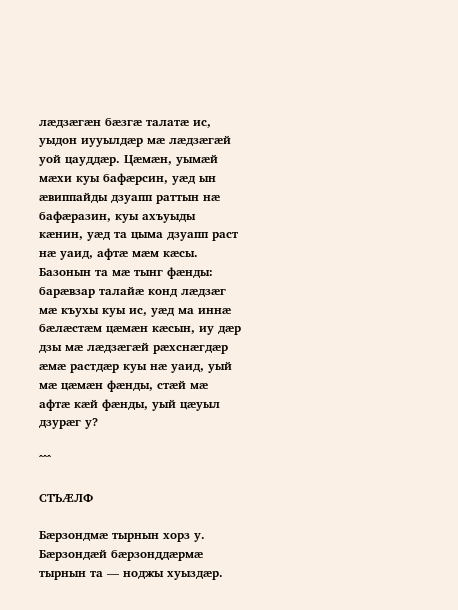лæдзæгæн бæзгæ талатæ ис, уыдон иууылдæр мæ лæдзæгæй уой цауддæр. Цæмæн, уымæй мæхи куы бафæрсин, уæд ын æвиппайды дзуапп раттын нæ бафæразин, куы ахъуыды кæнин, уæд та цыма дзуапп раст нæ уаид, афтæ мæм кæсы. Базонын та мæ тынг фæнды: барæвзар талайæ конд лæдзæг мæ къухы куы ис, уæд ма иннæ бæлæстæм цæмæн кæсын, иу дæр дзы мæ лæдзæгæй рæхснæгдæр æмæ растдæр куы нæ уаид, уый мæ цæмæн фæнды, стæй мæ афтæ кæй фæнды, уый цæуыл дзурæг у?

^^^

СТЪÆЛФ

Бæрзондмæ тырнын хорз у. Бæрзондæй бæрзонддæрмæ тырнын та — ноджы хуыздæр.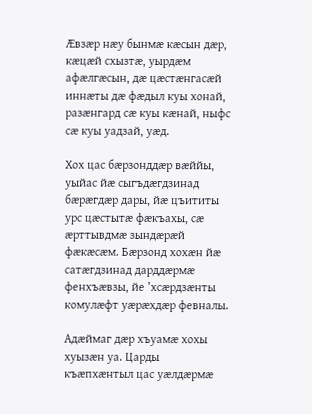Æвзæр нæу бынмæ кæсын дæр, кæцæй схызтæ, уырдæм афæлгæсын, дæ цæстæнгасæй иннæты дæ фæдыл куы хонай, разæнгард сæ куы кæнай, ныфс сæ куы уадзай, уæд.

Хох цас бæрзонддæр вæййы, уыйас йæ сыгъдæгдзинад бæрæгдæр дары, йæ цъититы урс цæстытæ фæкъахы, сæ æрттывдмæ зындæрæй фæкæсæм. Бæрзонд хохæн йæ сатæгдзинад дарддæрмæ фенхъæвзы, йе ’хсæрдзæнты комулæфт уæрæхдæр февналы.

Адæймаг дæр хъуамæ хохы хуызæн уа. Царды къæпхæнтыл цас уæлдæрмæ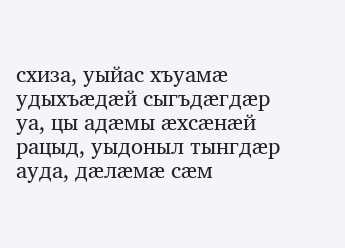схиза, уыйас хъуамæ удыхъæдæй сыгъдæгдæр уа, цы адæмы æхсæнæй рацыд, уыдоныл тынгдæр ауда, дæлæмæ сæм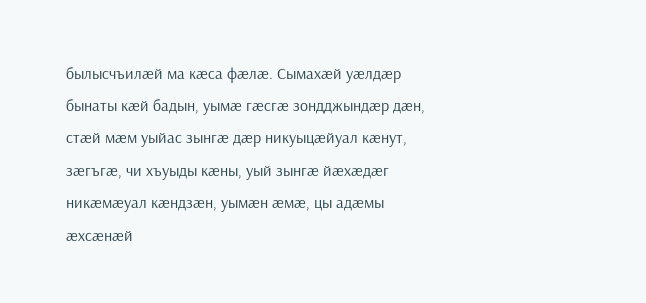былысчъилæй ма кæса фæлæ. Сымахæй уæлдæр бынаты кæй бадын, уымæ гæсгæ зондджындæр дæн, стæй мæм уыйас зынгæ дæр никуыцæйуал кæнут, зæгъгæ, чи хъуыды кæны, уый зынгæ йæхæдæг никæмæуал кæндзæн, уымæн æмæ, цы адæмы æхсæнæй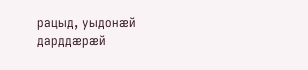рацыд, уыдонæй дарддæрæй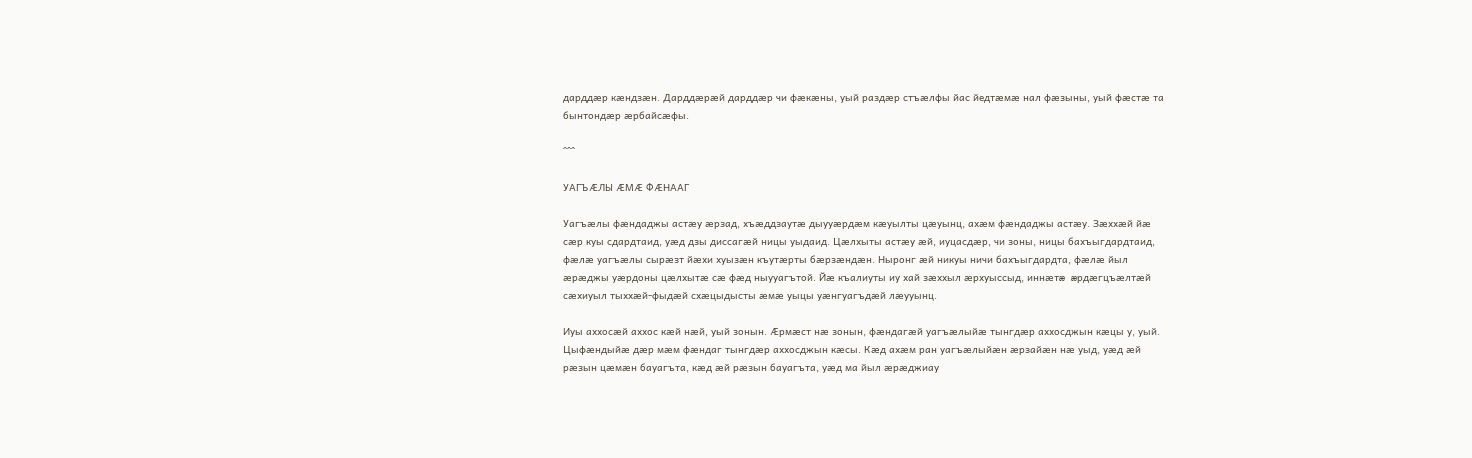дарддæр кæндзæн. Дарддæрæй дарддæр чи фæкæны, уый раздæр стъæлфы йас йедтæмæ нал фæзыны, уый фæстæ та бынтондæр æрбайсæфы.

^^^

УАГЪÆЛЫ ÆМÆ ФÆНААГ

Уагъæлы фæндаджы астæу æрзад, хъæддзаутæ дыууæрдæм кæуылты цæуынц, ахæм фæндаджы астæу. Зæххæй йæ сæр куы сдардтаид, уæд дзы диссагæй ницы уыдаид. Цæлхыты астæу æй, иуцасдæр, чи зоны, ницы бахъыгдардтаид, фæлæ уагъæлы сырæзт йæхи хуызæн къутæрты бæрзæндæн. Ныронг æй никуы ничи бахъыгдардта, фæлæ йыл æрæджы уæрдоны цæлхытæ сæ фæд ныууагътой. Йæ къалиуты иу хай зæххыл æрхуыссыд, иннæтæ æрдæгцъæлтæй сæхиуыл тыххæй-фыдæй схæцыдысты æмæ уыцы уæнгуагъдæй лæууынц.

Иуы аххосæй аххос кæй нæй, уый зонын. Æрмæст нæ зонын, фæндагæй уагъæлыйæ тынгдæр аххосджын кæцы у, уый. Цыфæндыйæ дæр мæм фæндаг тынгдæр аххосджын кæсы. Кæд ахæм ран уагъæлыйæн æрзайæн нæ уыд, уæд æй рæзын цæмæн бауагъта, кæд æй рæзын бауагъта, уæд ма йыл æрæджиау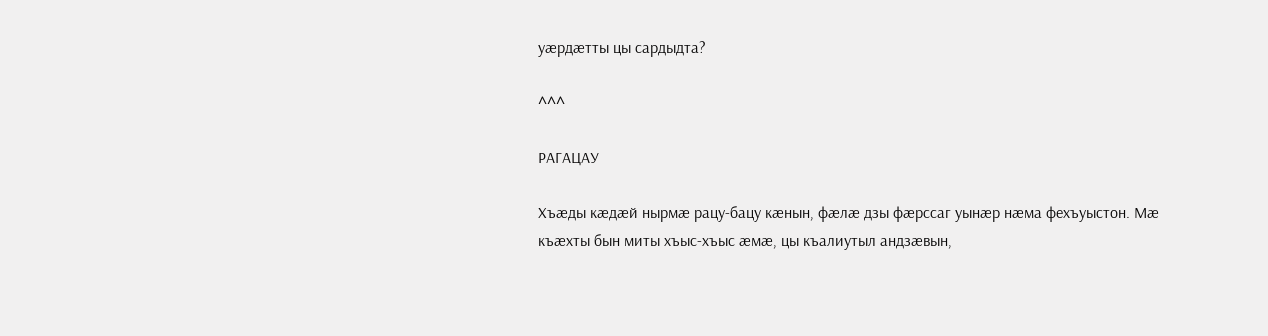уæрдæтты цы сардыдта?

^^^

РАГАЦАУ

Хъæды кæдæй нырмæ рацу-бацу кæнын, фæлæ дзы фæрссаг уынæр нæма фехъуыстон. Мæ къæхты бын миты хъыс-хъыс æмæ, цы къалиутыл андзæвын,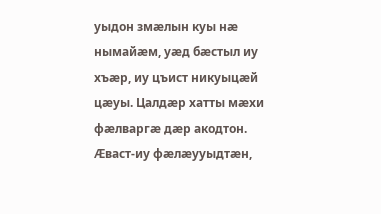уыдон змæлын куы нæ нымайæм, уæд бæстыл иу хъæр, иу цъист никуыцæй цæуы. Цалдæр хатты мæхи фæлваргæ дæр акодтон. Æваст-иу фæлæууыдтæн,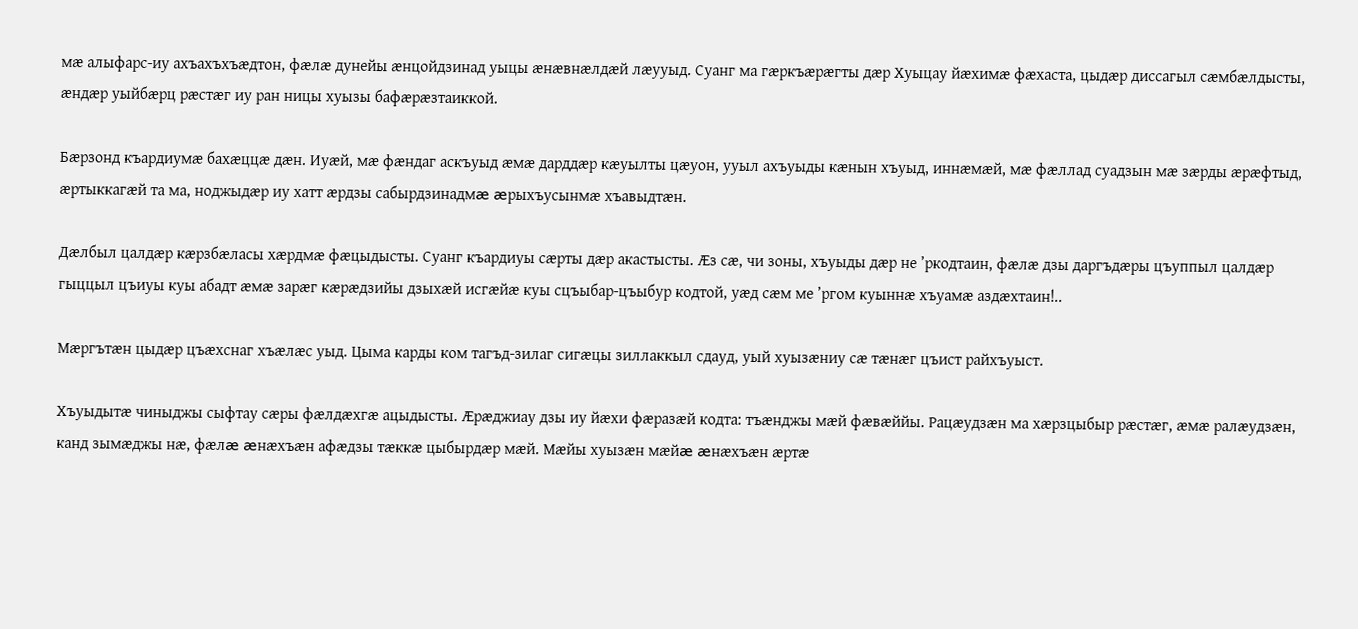мæ алыфарс-иу ахъахъхъæдтон, фæлæ дунейы æнцойдзинад уыцы æнæвнæлдæй лæууыд. Суанг ма гæркъæрæгты дæр Хуыцау йæхимæ фæхаста, цыдæр диссагыл сæмбæлдысты, æндæр уыйбæрц рæстæг иу ран ницы хуызы бафæрæзтаиккой.

Бæрзонд къардиумæ бахæццæ дæн. Иуæй, мæ фæндаг аскъуыд æмæ дарддæр кæуылты цæуон, ууыл ахъуыды кæнын хъуыд, иннæмæй, мæ фæллад суадзын мæ зæрды æрæфтыд, æртыккагæй та ма, ноджыдæр иу хатт æрдзы сабырдзинадмæ æрыхъусынмæ хъавыдтæн.

Дæлбыл цалдæр кæрзбæласы хæрдмæ фæцыдысты. Суанг къардиуы сæрты дæр акастысты. Æз сæ, чи зоны, хъуыды дæр не ’ркодтаин, фæлæ дзы даргъдæры цъуппыл цалдæр гыццыл цъиуы куы абадт æмæ зарæг кæрæдзийы дзыхæй исгæйæ куы сцъыбар-цъыбур кодтой, уæд сæм ме ’ргом куыннæ хъуамæ аздæхтаин!..

Мæргътæн цыдæр цъæхснаг хъæлæс уыд. Цыма карды ком тагъд-зилаг сигæцы зиллаккыл сдауд, уый хуызæниу сæ тæнæг цъист райхъуыст.

Хъуыдытæ чиныджы сыфтау сæры фæлдæхгæ ацыдысты. Æрæджиау дзы иу йæхи фæразæй кодта: тъæнджы мæй фæвæййы. Рацæудзæн ма хæрзцыбыр рæстæг, æмæ ралæудзæн, канд зымæджы нæ, фæлæ æнæхъæн афæдзы тæккæ цыбырдæр мæй. Мæйы хуызæн мæйæ æнæхъæн æртæ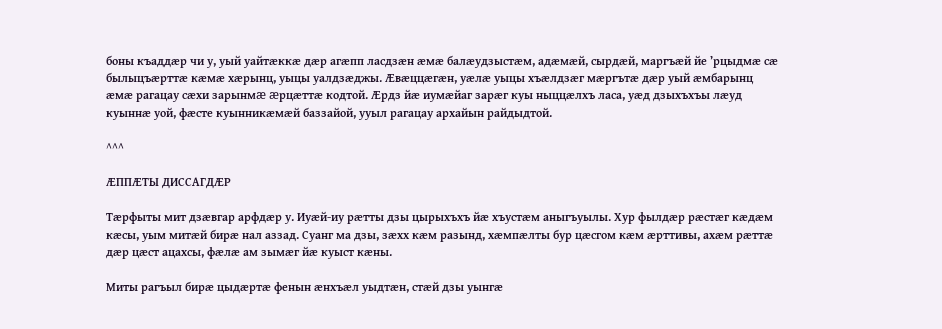боны къаддæр чи у, уый уайтæккæ дæр агæпп ласдзæн æмæ балæудзыстæм, адæмæй, сырдæй, маргъæй йе ’рцыдмæ сæ былыцъæрттæ кæмæ хæрынц, уыцы уалдзæджы. Æвæццæгæн, уæлæ уыцы хъæлдзæг мæргътæ дæр уый æмбарынц æмæ рагацау сæхи зарынмæ æрцæттæ кодтой. Æрдз йæ иумæйаг зарæг куы ныццæлхъ ласа, уæд дзыхъхъы лæуд куыннæ уой, фæсте куынникæмæй баззайой, ууыл рагацау архайын райдыдтой.

^^^

ÆППÆТЫ ДИССАГДÆР

Тæрфыты мит дзæвгар арфдæр у. Иуæй-иу рæтты дзы цырыхъхъ йæ хъустæм аныгъуылы. Хур фылдæр рæстæг кæдæм кæсы, уым митæй бирæ нал аззад. Суанг ма дзы, зæхх кæм разынд, хæмпæлты бур цæсгом кæм æрттивы, ахæм рæттæ дæр цæст ацахсы, фæлæ ам зымæг йæ куыст кæны.

Миты рагъыл бирæ цыдæртæ фенын æнхъæл уыдтæн, стæй дзы уынгæ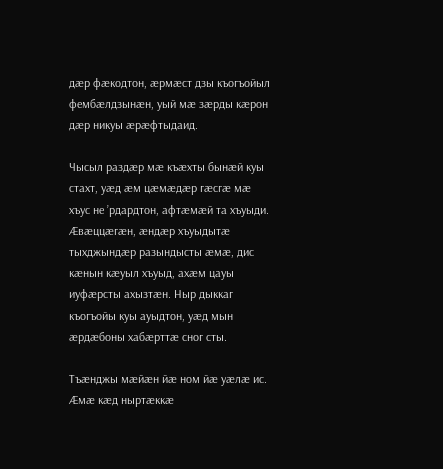дæр фæкодтон, æрмæст дзы къогъойыл фембæлдзынæн, уый мæ зæрды кæрон дæр никуы æрæфтыдаид.

Чысыл раздæр мæ къæхты бынæй куы стахт, уæд æм цæмæдæр гæсгæ мæ хъус не ’рдардтон, афтæмæй та хъуыди. Æвæццæгæн, æндæр хъуыдытæ тыхджындæр разындысты æмæ, дис кæнын кæуыл хъуыд, ахæм цауы иуфæрсты ахызтæн. Ныр дыккаг къогъойы куы ауыдтон, уæд мын æрдæбоны хабæрттæ сног сты.

Тъæнджы мæйæн йæ ном йæ уæлæ ис. Æмæ кæд ныртæккæ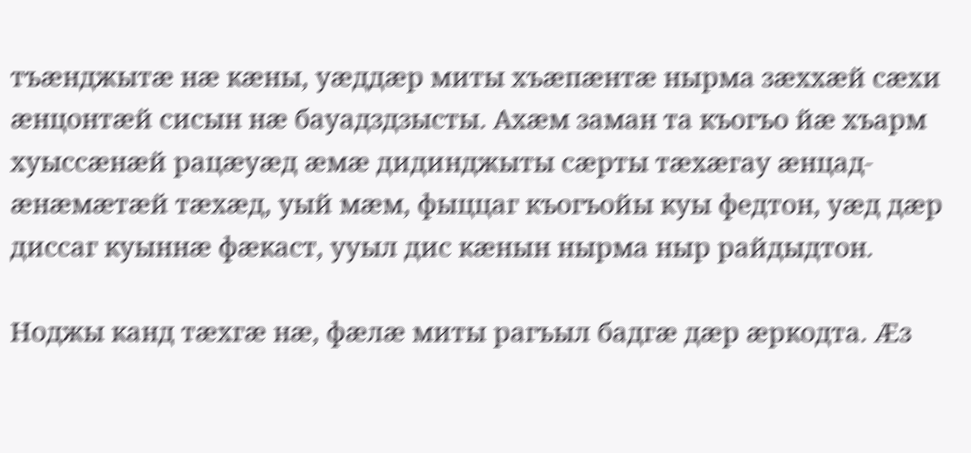тъæнджытæ нæ кæны, уæддæр миты хъæпæнтæ нырма зæххæй сæхи æнцонтæй сисын нæ бауадздзысты. Ахæм заман та къогъо йæ хъарм хуыссæнæй рацæуæд æмæ дидинджыты сæрты тæхæгау æнцад-æнæмæтæй тæхæд, уый мæм, фыццаг къогъойы куы федтон, уæд дæр диссаг куыннæ фæкаст, ууыл дис кæнын нырма ныр райдыдтон.

Ноджы канд тæхгæ нæ, фæлæ миты рагъыл бадгæ дæр æркодта. Æз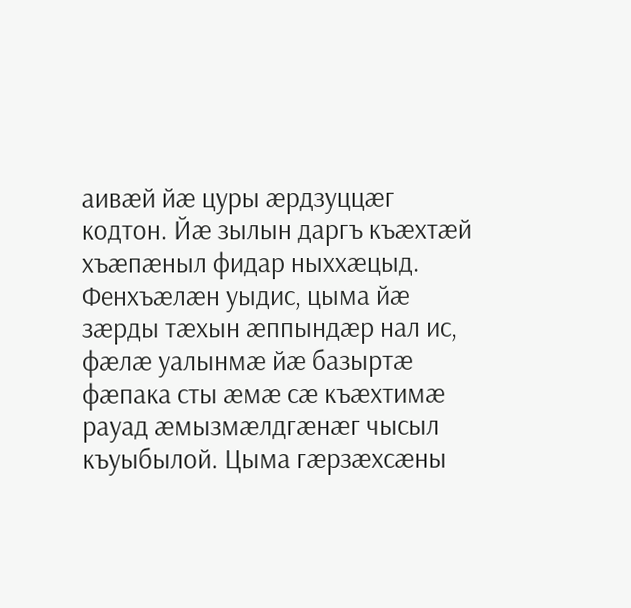аивæй йæ цуры æрдзуццæг кодтон. Йæ зылын даргъ къæхтæй хъæпæныл фидар ныххæцыд. Фенхъæлæн уыдис, цыма йæ зæрды тæхын æппындæр нал ис, фæлæ уалынмæ йæ базыртæ фæпака сты æмæ сæ къæхтимæ рауад æмызмæлдгæнæг чысыл къуыбылой. Цыма гæрзæхсæны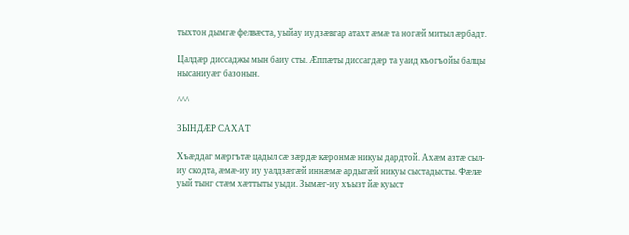тыхтон дымгæ фелвæста, уыйау иудзæвгар атахт æмæ та ногæй митыл æрбадт.

Цалдæр диссаджы мын баиу сты. Æппæты диссагдæр та уаид къогъойы балцы нысаниуæг базонын.

^^^

ЗЫНДÆР САХАТ

Хъæддаг мæргътæ цадыл сæ зæрдæ кæронмæ никуы дардтой. Ахæм азтæ сыл-иу скодта, æмæ-иу иу уалдзæгæй иннæмæ ардыгæй никуы сыстадысты. Фæлæ уый тынг стæм хæттыты уыди. Зымæг-иу хъызт йæ куыст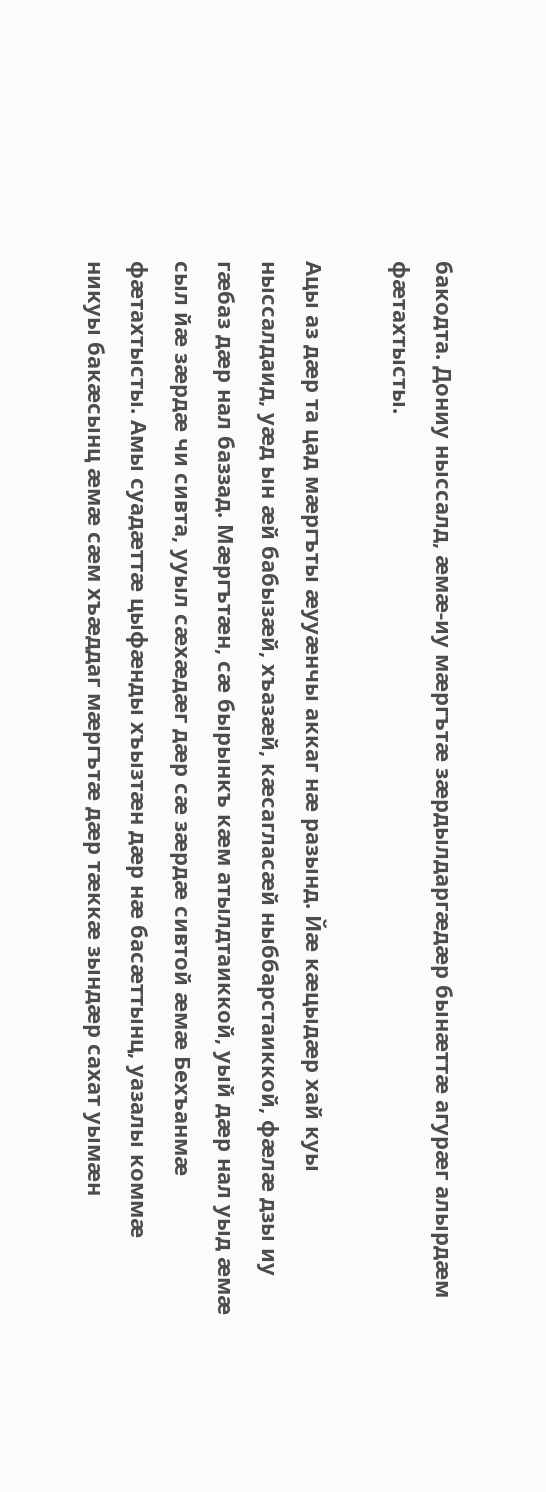бакодта. Дониу ныссалд, æмæ-иу мæргътæ зæрдылдаргæдæр бынæттæ агурæг алырдæм фæтахтысты.

Ацы аз дæр та цад мæргъты æууæнчы аккаг нæ разынд. Йæ кæцыдæр хай куы ныссалдаид, уæд ын æй бабызæй, хъазæй, кæсагласæй ныббарстаиккой, фæлæ дзы иу гæбаз дæр нал баззад. Мæргътæн, сæ бырынкъ кæм атылдтаиккой, уый дæр нал уыд æмæ сыл йæ зæрдæ чи сивта, ууыл сæхæдæг дæр сæ зæрдæ сивтой æмæ Бехъанмæ фæтахтысты. Амы суадæттæ цыфæнды хъызтæн дæр нæ басæттынц, уазалы коммæ никуы бакæсынц æмæ сæм хъæддаг мæргътæ дæр тæккæ зындæр сахат уымæн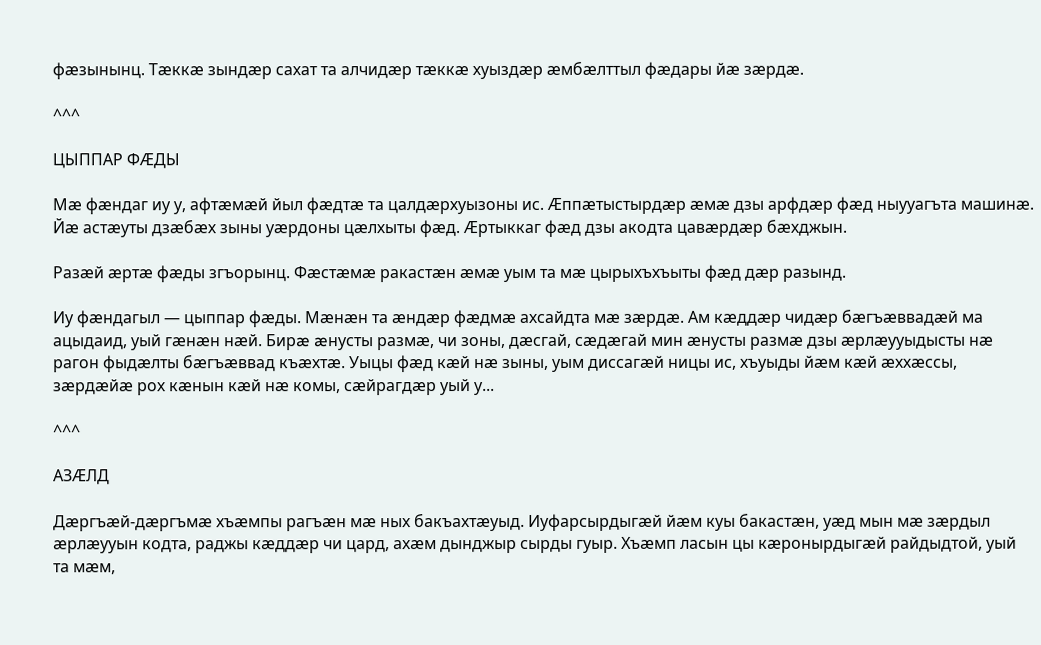фæзынынц. Тæккæ зындæр сахат та алчидæр тæккæ хуыздæр æмбæлттыл фæдары йæ зæрдæ.

^^^

ЦЫППАР ФÆДЫ

Мæ фæндаг иу у, афтæмæй йыл фæдтæ та цалдæрхуызоны ис. Æппæтыстырдæр æмæ дзы арфдæр фæд ныууагъта машинæ. Йæ астæуты дзæбæх зыны уæрдоны цæлхыты фæд. Æртыккаг фæд дзы акодта цавæрдæр бæхджын.

Разæй æртæ фæды згъорынц. Фæстæмæ ракастæн æмæ уым та мæ цырыхъхъыты фæд дæр разынд.

Иу фæндагыл — цыппар фæды. Мæнæн та æндæр фæдмæ ахсайдта мæ зæрдæ. Ам кæддæр чидæр бæгъæввадæй ма ацыдаид, уый гæнæн нæй. Бирæ æнусты размæ, чи зоны, дæсгай, сæдæгай мин æнусты размæ дзы æрлæууыдысты нæ рагон фыдæлты бæгъæввад къæхтæ. Уыцы фæд кæй нæ зыны, уым диссагæй ницы ис, хъуыды йæм кæй æххæссы, зæрдæйæ рох кæнын кæй нæ комы, сæйрагдæр уый у...

^^^

АЗÆЛД

Дæргъæй-дæргъмæ хъæмпы рагъæн мæ ных бакъахтæуыд. Иуфарсырдыгæй йæм куы бакастæн, уæд мын мæ зæрдыл æрлæууын кодта, раджы кæддæр чи цард, ахæм дынджыр сырды гуыр. Хъæмп ласын цы кæронырдыгæй райдыдтой, уый та мæм,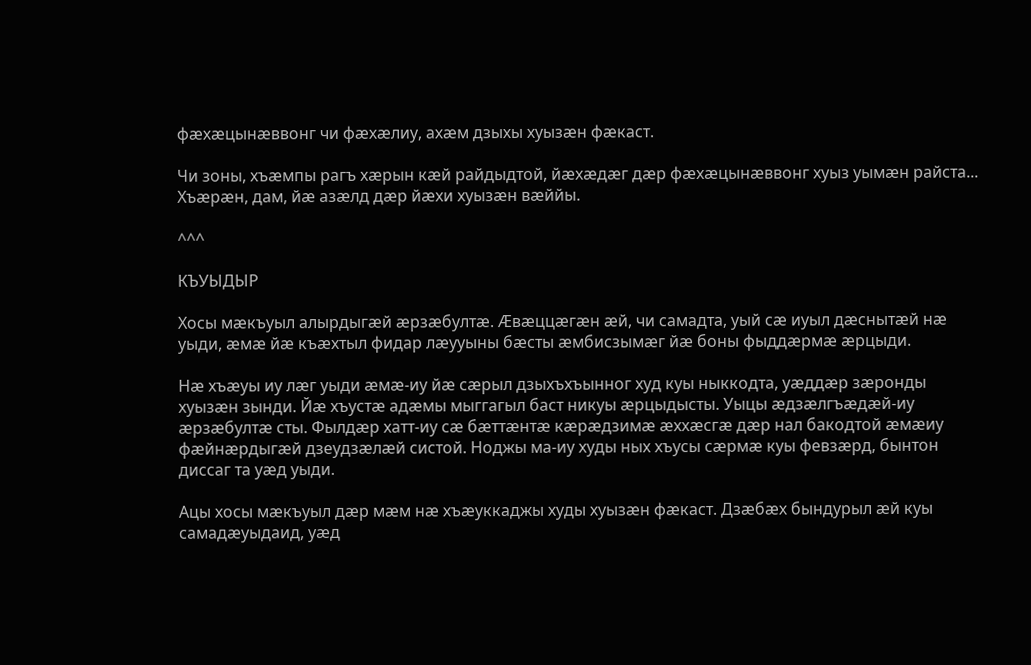фæхæцынæввонг чи фæхæлиу, ахæм дзыхы хуызæн фæкаст.

Чи зоны, хъæмпы рагъ хæрын кæй райдыдтой, йæхæдæг дæр фæхæцынæввонг хуыз уымæн райста... Хъæрæн, дам, йæ азæлд дæр йæхи хуызæн вæййы.

^^^

КЪУЫДЫР

Хосы мæкъуыл алырдыгæй æрзæбултæ. Æвæццæгæн æй, чи самадта, уый сæ иуыл дæснытæй нæ уыди, æмæ йæ къæхтыл фидар лæууыны бæсты æмбисзымæг йæ боны фыддæрмæ æрцыди.

Нæ хъæуы иу лæг уыди æмæ-иу йæ сæрыл дзыхъхъынног худ куы ныккодта, уæддæр зæронды хуызæн зынди. Йæ хъустæ адæмы мыггагыл баст никуы æрцыдысты. Уыцы æдзæлгъæдæй-иу æрзæбултæ сты. Фылдæр хатт-иу сæ бæттæнтæ кæрæдзимæ æххæсгæ дæр нал бакодтой æмæиу фæйнæрдыгæй дзеудзæлæй систой. Ноджы ма-иу худы ных хъусы сæрмæ куы февзæрд, бынтон диссаг та уæд уыди.

Ацы хосы мæкъуыл дæр мæм нæ хъæуккаджы худы хуызæн фæкаст. Дзæбæх бындурыл æй куы самадæуыдаид, уæд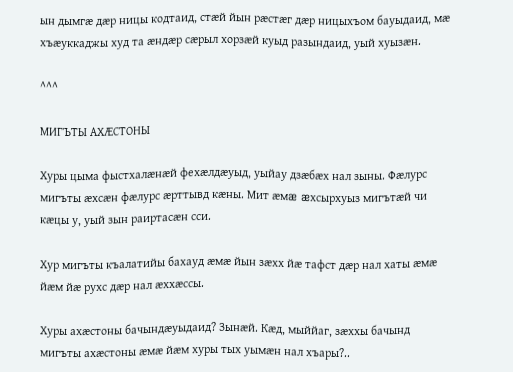ын дымгæ дæр ницы кодтаид, стæй йын рæстæг дæр ницыхъом бауыдаид, мæ хъæуккаджы худ та æндæр сæрыл хорзæй куыд разындаид, уый хуызæн.

^^^

МИГЪТЫ АХÆСТОНЫ

Хуры цыма фыстхалæнæй фехæлдæуыд, уыйау дзæбæх нал зыны. Фæлурс мигъты æхсæн фæлурс æрттывд кæны. Мит æмæ æхсырхуыз мигътæй чи кæцы у, уый зын раиртасæн сси.

Хур мигъты къалатийы бахауд æмæ йын зæхх йæ тафст дæр нал хаты æмæ йæм йæ рухс дæр нал æххæссы.

Хуры ахæстоны бачындæуыдаид? Зынæй. Кæд, мыййаг, зæххы бачынд мигъты ахæстоны æмæ йæм хуры тых уымæн нал хъары?..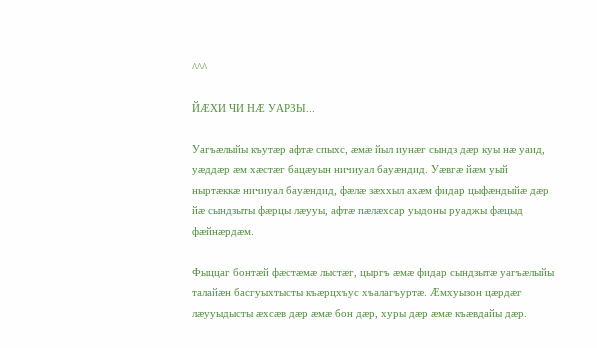^^^

ЙÆХИ ЧИ НÆ УАРЗЫ...

Уагъæлыйы къутæр афтæ спыхс, æмæ йыл иунæг сындз дæр куы нæ уаид, уæддæр æм хæстæг бацæуын ничиуал бауæндид. Уæвгæ йæм уый ныртæккæ ничиуал бауæндид, фæлæ зæххыл ахæм фидар цыфæндыйæ дæр йæ сындзыты фæрцы лæууы, афтæ пæлæхсар уыдоны руаджы фæцыд фæйнæрдæм.

Фыццаг бонтæй фæстæмæ лыстæг, цыргъ æмæ фидар сындзытæ уагъæлыйы талайæн басгуыхтысты къæрцхъус хъалагъуртæ. Æмхуызон цæрдæг лæууыдысты æхсæв дæр æмæ бон дæр, хуры дæр æмæ къæвдайы дæр.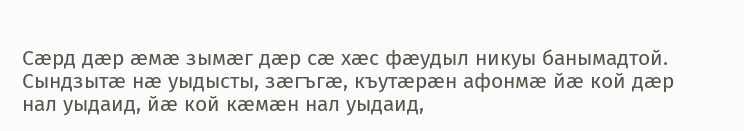Сæрд дæр æмæ зымæг дæр сæ хæс фæудыл никуы банымадтой. Сындзытæ нæ уыдысты, зæгъгæ, къутæрæн афонмæ йæ кой дæр нал уыдаид, йæ кой кæмæн нал уыдаид,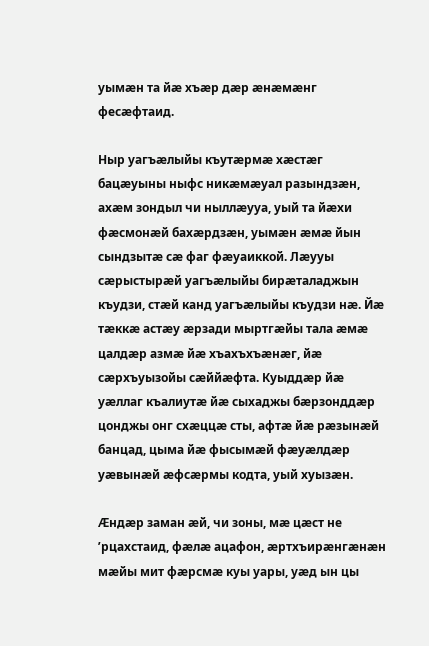уымæн та йæ хъæр дæр æнæмæнг фесæфтаид.

Ныр уагъæлыйы къутæрмæ хæстæг бацæуыны ныфс никæмæуал разындзæн, ахæм зондыл чи ныллæууа, уый та йæхи фæсмонæй бахæрдзæн, уымæн æмæ йын сындзытæ сæ фаг фæуаиккой. Лæууы сæрыстырæй уагъæлыйы бирæталаджын къудзи, стæй канд уагъæлыйы къудзи нæ. Йæ тæккæ астæу æрзади мыртгæйы тала æмæ цалдæр азмæ йæ хъахъхъæнæг, йæ сæрхъуызойы сæййæфта. Куыддæр йæ уæллаг къалиутæ йæ сыхаджы бæрзонддæр цонджы онг схæццæ сты, афтæ йæ рæзынæй банцад, цыма йæ фысымæй фæуæлдæр уæвынæй æфсæрмы кодта, уый хуызæн.

Æндæр заман æй, чи зоны, мæ цæст не ’рцахстаид, фæлæ ацафон, æртхъирæнгæнæн мæйы мит фæрсмæ куы уары, уæд ын цы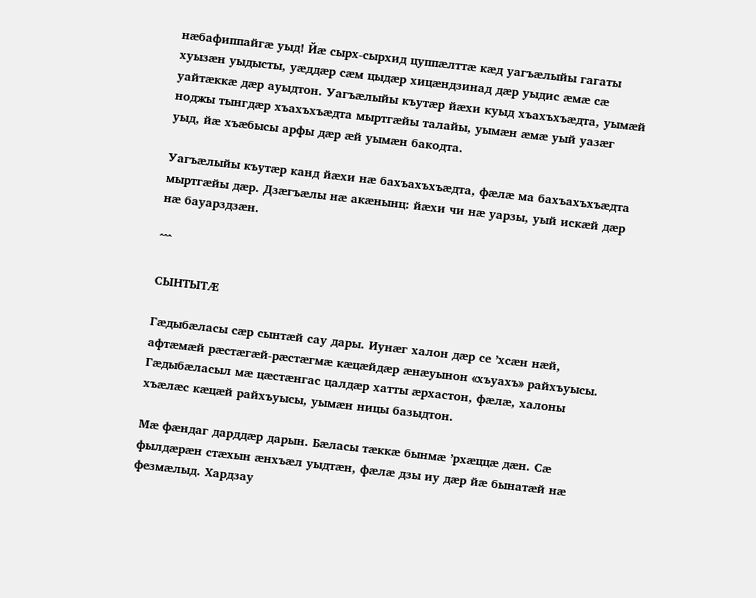нæбафиппайгæ уыд! Йæ сырх-сырхид цуппæлттæ кæд уагъæлыйы гагаты хуызæн уыдысты, уæддæр сæм цыдæр хицæндзинад дæр уыдис æмæ сæ уайтæккæ дæр ауыдтон. Уагъæлыйы къутæр йæхи куыд хъахъхъæдта, уымæй ноджы тынгдæр хъахъхъæдта мыртгæйы талайы, уымæн æмæ уый уазæг уыд, йæ хъæбысы арфы дæр æй уымæн бакодта.

Уагъæлыйы къутæр канд йæхи нæ бахъахъхъæдта, фæлæ ма бахъахъхъæдта мыртгæйы дæр. Дзæгъæлы нæ акæнынц: йæхи чи нæ уарзы, уый искæй дæр нæ бауарздзæн.

^^^

СЫНТЫТÆ

Гæдыбæласы сæр сынтæй сау дары. Иунæг халон дæр се ’хсæн нæй, афтæмæй рæстæгæй-рæстæгмæ кæцæйдæр æнæуынон «хъуахъ» райхъуысы. Гæдыбæласыл мæ цæстæнгас цалдæр хатты æрхастон, фæлæ, халоны хъæлæс кæцæй райхъуысы, уымæн ницы базыдтон.

Мæ фæндаг дарддæр дарын. Бæласы тæккæ бынмæ ’рхæццæ дæн. Сæ фылдæрæн стæхын æнхъæл уыдтæн, фæлæ дзы иу дæр йæ бынатæй нæ фезмæлыд. Хардзау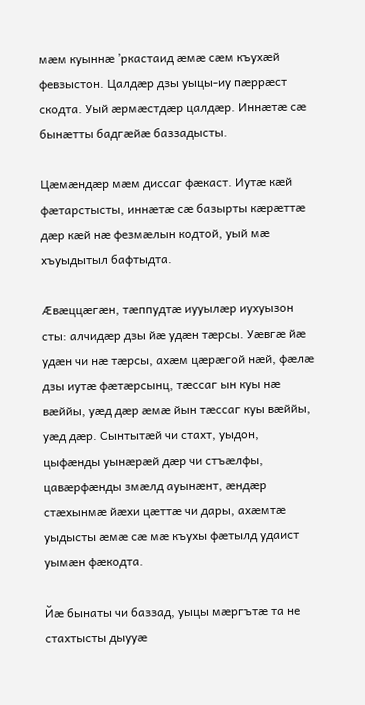мæм куыннæ ’ркастаид æмæ сæм къухæй февзыстон. Цалдæр дзы уыцы-иу пæррæст скодта. Уый æрмæстдæр цалдæр. Иннæтæ сæ бынæтты бадгæйæ баззадысты.

Цæмæндæр мæм диссаг фæкаст. Иутæ кæй фæтарстысты, иннæтæ сæ базырты кæрæттæ дæр кæй нæ фезмæлын кодтой, уый мæ хъуыдытыл бафтыдта.

Æвæццæгæн, тæппудтæ иууылæр иухуызон сты: алчидæр дзы йæ удæн тæрсы. Уæвгæ йæ удæн чи нæ тæрсы, ахæм цæрæгой нæй, фæлæ дзы иутæ фæтæрсынц, тæссаг ын куы нæ вæййы, уæд дæр æмæ йын тæссаг куы вæййы, уæд дæр. Сынтытæй чи стахт, уыдон, цыфæнды уынæрæй дæр чи стъæлфы, цавæрфæнды змæлд ауынæнт, æндæр стæхынмæ йæхи цæттæ чи дары, ахæмтæ уыдысты æмæ сæ мæ къухы фæтылд удаист уымæн фæкодта.

Йæ бынаты чи баззад, уыцы мæргътæ та не стахтысты дыууæ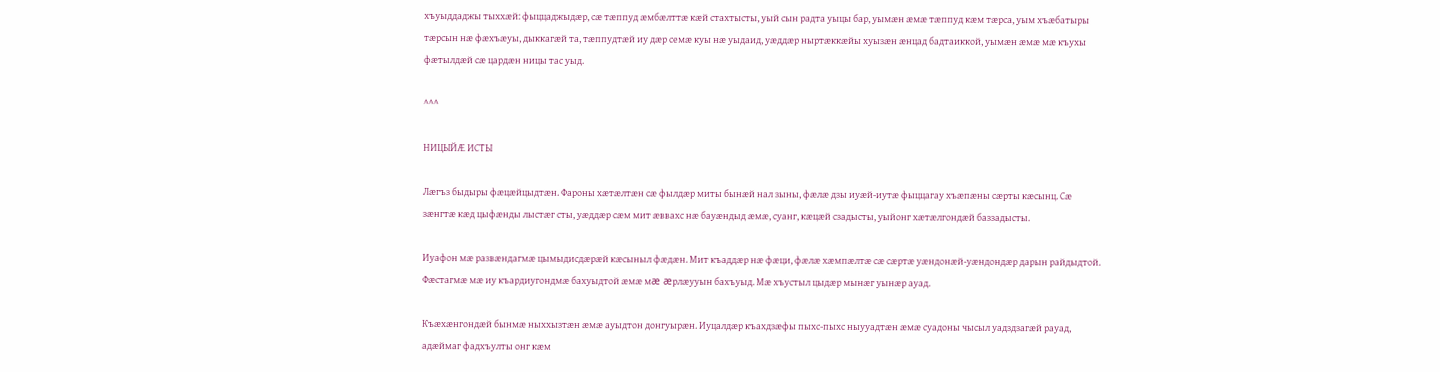хъуыддаджы тыххæй: фыццаджыдæр, сæ тæппуд æмбæлттæ кæй стахтысты, уый сын радта уыцы бар, уымæн æмæ тæппуд кæм тæрса, уым хъæбатыры тæрсын нæ фæхъæуы, дыккагæй та, тæппудтæй иу дæр семæ куы нæ уыдаид, уæддæр ныртæккæйы хуызæн æнцад бадтаиккой, уымæн æмæ мæ къухы фæтылдæй сæ цардæн ницы тас уыд.

^^^

НИЦЫЙÆ ИСТЫ

Лæгъз быдыры фæцæйцыдтæн. Фароны хæтæлтæн сæ фылдæр миты бынæй нал зыны, фæлæ дзы иуæй-иутæ фыццагау хъæпæны сæрты кæсынц. Сæ зæнгтæ кæд цыфæнды лыстæг сты, уæддæр сæм мит æввахс нæ бауæндыд æмæ, суанг, кæцæй сзадысты, уыйонг хæтæлгондæй баззадысты.

Иуафон мæ развæндагмæ цымыдисдæрæй кæсыныл фæдæн. Мит къаддæр нæ фæци, фæлæ хæмпæлтæ сæ сæртæ уæндонæй-уæндондæр дарын райдыдтой. Фæстагмæ мæ иу къардиугондмæ бахуыдтой æмæ мæ æрлæууын бахъуыд. Мæ хъустыл цыдæр мынæг уынæр ауад.

Къæхæнгондæй бынмæ ныххызтæн æмæ ауыдтон донгуырæн. Иуцалдæр къахдзæфы пыхс-пыхс ныууадтæн æмæ суадоны чысыл уадздзагæй рауад, адæймаг фадхъулты онг кæм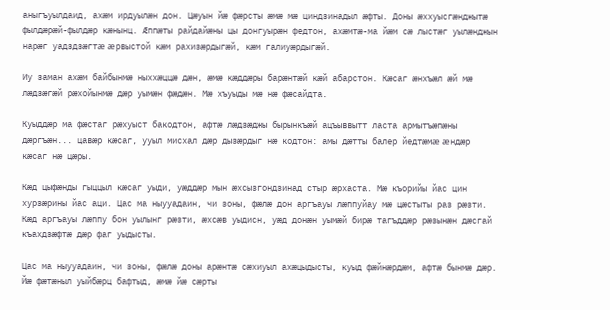аныгъуылдаид, ахæм ирдуылæн дон. Цæуын йæ фæрсты æмæ мæ циндзинадыл æфты. Доны æххуысгæнджытæ фылдæрæй-фылдæр кæнынц. Æппæты райдайæны цы донгуырæн федтон, ахæмтæ-ма йæм сæ лыстæг уылæнджын нарæг уадздзæгтæ æрвыстой кæм рахизæрдыгæй, кæм галиуæрдыгæй.

Иу заман ахæм байбынмæ ныххæццæ дæн, æмæ кæддæры барæнтæй кæй абарстон. Кæсаг æнхъæл æй мæ лæдзæгæй рæхойынмæ дæр уымæн фæдæн. Мæ хъуыды мæ нæ фæсайдта.

Куыддæр ма фæстаг рæхуыст бакодтон, афтæ лæдзæджы бырынкъæй ацъыввытт ласта армытъæпæны дæргъæн... цавæр кæсаг, ууыл мисхал дæр дызæрдыг нæ кодтон: амы дæтты балер йедтæмæ æндæр кæсаг нæ цæры.

Кæд цыфæнды гыццыл кæсаг уыди, уæддæр мын æхсызгондзинад стыр æрхаста. Мæ къорийы йас цин хурзæрины йас аци. Цас ма ныууадаин, чи зоны, фæлæ дон аргъауы лæппуйау мæ цæстыты раз рæзти. Кæд аргъауы лæппу бон уылынг рæзти, æхсæв уыдисн, уæд донæн уымæй бирæ тагъддæр рæзынæн дæсгай къахдзæфтæ дæр фаг уыдысты.

Цас ма ныууадаин, чи зоны, фæлæ доны арæнтæ сæхиуыл ахæцыдысты, куыд фæйнæрдæм, афтæ бынмæ дæр. Йæ фæтæныл уыйбæрц бафтыд, æмæ йæ сæрты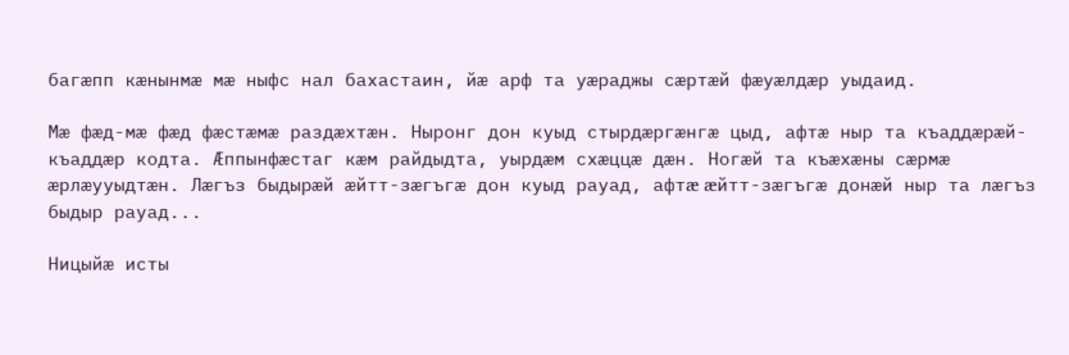багæпп кæнынмæ мæ ныфс нал бахастаин, йæ арф та уæраджы сæртæй фæуæлдæр уыдаид.

Мæ фæд-мæ фæд фæстæмæ раздæхтæн. Ныронг дон куыд стырдæргæнгæ цыд, афтæ ныр та къаддæрæй-къаддæр кодта. Æппынфæстаг кæм райдыдта, уырдæм схæццæ дæн. Ногæй та къæхæны сæрмæ æрлæууыдтæн. Лæгъз быдырæй æйтт-зæгъгæ дон куыд рауад, афтæ æйтт-зæгъгæ донæй ныр та лæгъз быдыр рауад...

Ницыйæ исты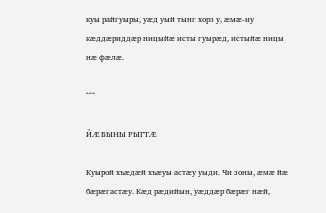куы райгуыры, уæд уый тынг хорз у, æмæ-иу кæддæриддæр ницыйæ исты гуырæд, истыйæ ницы нæ фæлæ.

^^^

ЙÆ БЫНЫ РЫГТÆ

Куырой хъæдæй хъæуы астæу уыди. Чи зоны, æмæ йæ бæрæгастæу. Кæд рæдийын, уæддæр бæрæг нæй,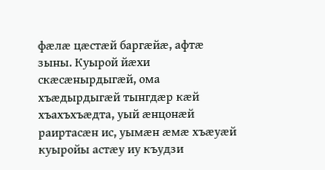фæлæ цæстæй баргæйæ, афтæ зыны. Куырой йæхи скæсæнырдыгæй, ома хъæдырдыгæй тынгдæр кæй хъахъхъæдта, уый æнцонæй раиртасæн ис, уымæн æмæ хъæуæй куыройы астæу иу къудзи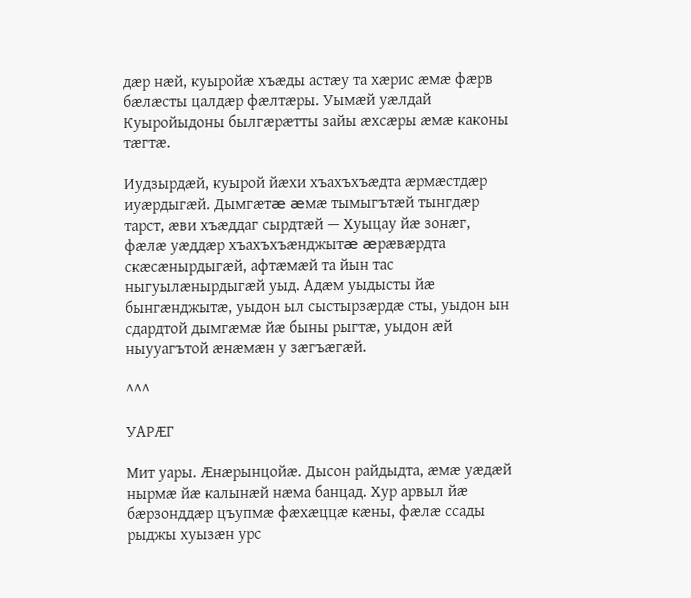дæр нæй, куыройæ хъæды астæу та хæрис æмæ фæрв бæлæсты цалдæр фæлтæры. Уымæй уæлдай Куыройыдоны былгæрæтты зайы æхсæры æмæ каконы тæгтæ.

Иудзырдæй, куырой йæхи хъахъхъæдта æрмæстдæр иуæрдыгæй. Дымгæтæ æмæ тымыгътæй тынгдæр тарст, æви хъæддаг сырдтæй — Хуыцау йæ зонæг, фæлæ уæддæр хъахъхъæнджытæ æрæвæрдта скæсæнырдыгæй, афтæмæй та йын тас ныгуылæнырдыгæй уыд. Адæм уыдысты йæ бынгæнджытæ, уыдон ыл сыстырзæрдæ сты, уыдон ын сдардтой дымгæмæ йæ быны рыгтæ, уыдон æй ныууагътой æнæмæн у зæгъæгæй.

^^^

УАРÆГ

Мит уары. Æнæрынцойæ. Дысон райдыдта, æмæ уæдæй нырмæ йæ калынæй нæма банцад. Хур арвыл йæ бæрзонддæр цъупмæ фæхæццæ кæны, фæлæ ссады рыджы хуызæн урс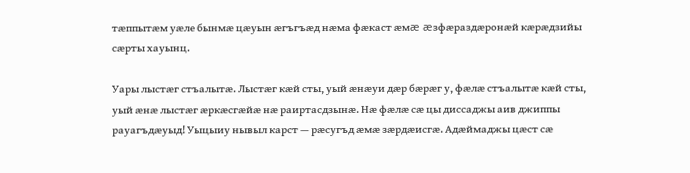тæппытæм уæле бынмæ цæуын æгъгъæд нæма фæкаст æмæ æзфæраздæронæй кæрæдзийы сæрты хауынц.

Уары лыстæг стъалытæ. Лыстæг кæй сты, уый æнæуи дæр бæрæг у, фæлæ стъалытæ кæй сты, уый æнæ лыстæг æркæсгæйæ нæ раиртасдзынæ. Нæ фæлæ сæ цы диссаджы аив джиппы рауагъдæуыд! Уыцыиу нывыл карст — рæсугъд æмæ зæрдæисгæ. Адæймаджы цæст сæ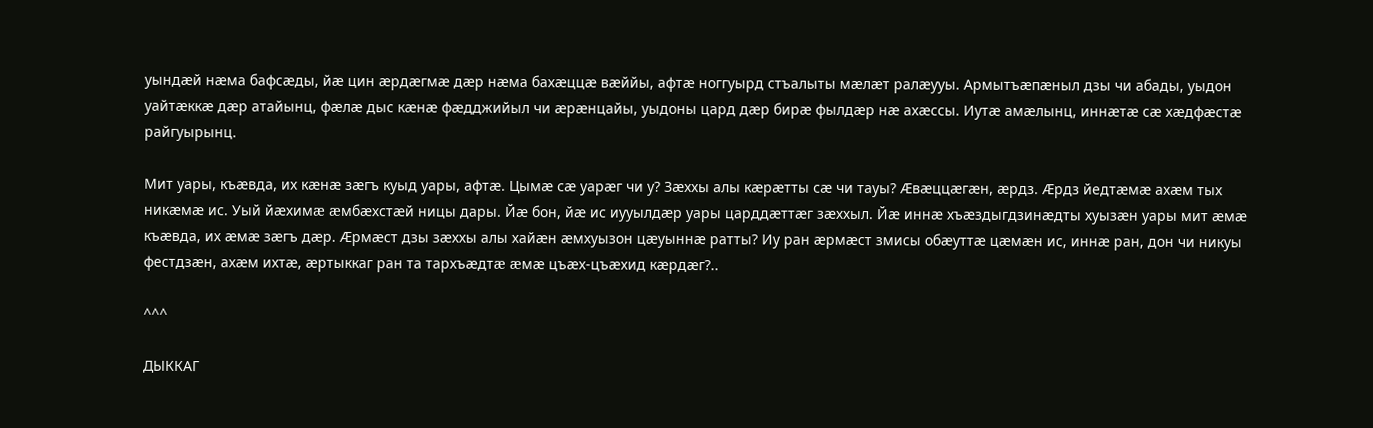уындæй нæма бафсæды, йæ цин æрдæгмæ дæр нæма бахæццæ вæййы, афтæ ноггуырд стъалыты мæлæт ралæууы. Армытъæпæныл дзы чи абады, уыдон уайтæккæ дæр атайынц, фæлæ дыс кæнæ фæдджийыл чи æрæнцайы, уыдоны цард дæр бирæ фылдæр нæ ахæссы. Иутæ амæлынц, иннæтæ сæ хæдфæстæ райгуырынц.

Мит уары, къæвда, их кæнæ зæгъ куыд уары, афтæ. Цымæ сæ уарæг чи у? Зæххы алы кæрæтты сæ чи тауы? Æвæццæгæн, æрдз. Æрдз йедтæмæ ахæм тых никæмæ ис. Уый йæхимæ æмбæхстæй ницы дары. Йæ бон, йæ ис иууылдæр уары царддæттæг зæххыл. Йæ иннæ хъæздыгдзинæдты хуызæн уары мит æмæ къæвда, их æмæ зæгъ дæр. Æрмæст дзы зæххы алы хайæн æмхуызон цæуыннæ ратты? Иу ран æрмæст змисы обæуттæ цæмæн ис, иннæ ран, дон чи никуы фестдзæн, ахæм ихтæ, æртыккаг ран та тархъæдтæ æмæ цъæх-цъæхид кæрдæг?..

^^^

ДЫККАГ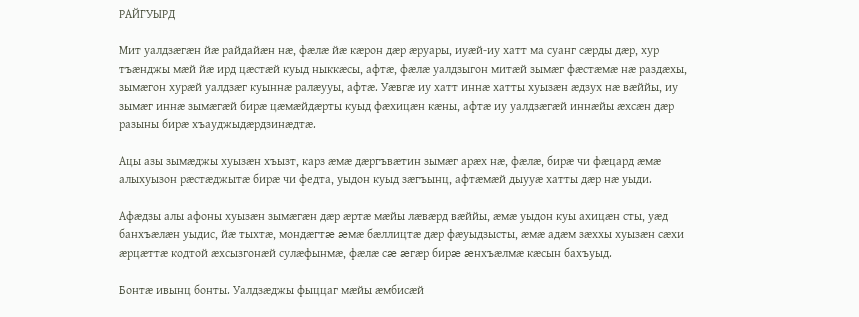РАЙГУЫРД

Мит уалдзæгæн йæ райдайæн нæ, фæлæ йæ кæрон дæр æруары, иуæй-иу хатт ма суанг сæрды дæр, хур тъæнджы мæй йæ ирд цæстæй куыд ныккæсы, афтæ, фæлæ уалдзыгон митæй зымæг фæстæмæ нæ раздæхы, зымæгон хурæй уалдзæг куыннæ ралæууы, афтæ. Уæвгæ иу хатт иннæ хатты хуызæн æдзух нæ вæййы, иу зымæг иннæ зымæгæй бирæ цæмæйдæрты куыд фæхицæн кæны, афтæ иу уалдзæгæй иннæйы æхсæн дæр разыны бирæ хъауджыдæрдзинæдтæ.

Ацы азы зымæджы хуызæн хъызт, карз æмæ дæргъвæтин зымæг арæх нæ, фæлæ, бирæ чи фæцард æмæ алыхуызон рæстæджытæ бирæ чи федта, уыдон куыд зæгъынц, афтæмæй дыууæ хатты дæр нæ уыди.

Афæдзы алы афоны хуызæн зымæгæн дæр æртæ мæйы лæвæрд вæййы, æмæ уыдон куы ахицæн сты, уæд банхъæлæн уыдис, йæ тыхтæ, мондæгтæ æмæ бæллицтæ дæр фæуыдзысты, æмæ адæм зæххы хуызæн сæхи æрцæттæ кодтой æхсызгонæй сулæфынмæ, фæлæ сæ æгæр бирæ æнхъæлмæ кæсын бахъуыд.

Бонтæ ивынц бонты. Уалдзæджы фыццаг мæйы æмбисæй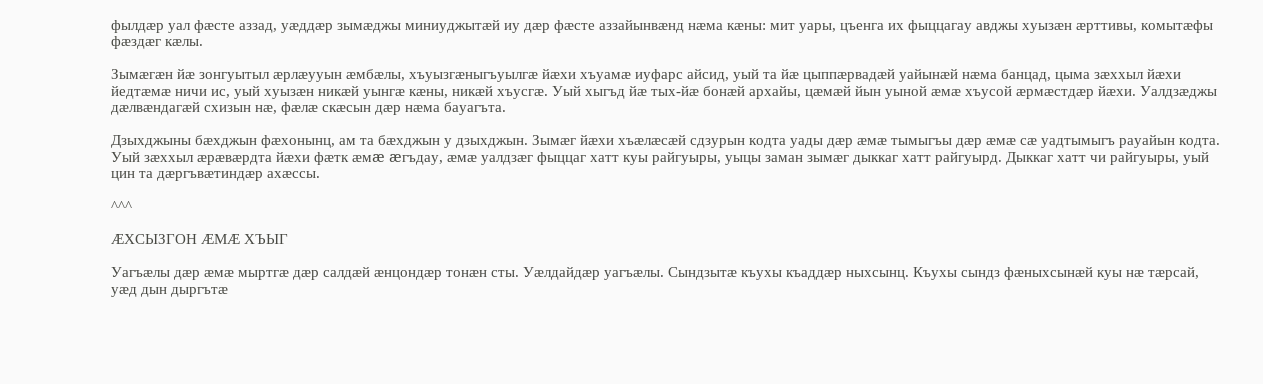фылдæр уал фæсте аззад, уæддæр зымæджы миниуджытæй иу дæр фæсте аззайынвæнд нæма кæны: мит уары, цъенга их фыццагау авджы хуызæн æрттивы, комытæфы фæздæг кæлы.

Зымæгæн йæ зонгуытыл æрлæууын æмбæлы, хъуызгæныгъуылгæ йæхи хъуамæ иуфарс айсид, уый та йæ цыппæрвадæй уайынæй нæма банцад, цыма зæххыл йæхи йедтæмæ ничи ис, уый хуызæн никæй уынгæ кæны, никæй хъусгæ. Уый хыгъд йæ тых-йæ бонæй архайы, цæмæй йын уыной æмæ хъусой æрмæстдæр йæхи. Уалдзæджы дæлвæндагæй схизын нæ, фæлæ скæсын дæр нæма бауагъта.

Дзыхджыны бæхджын фæхонынц, ам та бæхджын у дзыхджын. Зымæг йæхи хъæлæсæй сдзурын кодта уады дæр æмæ тымыгъы дæр æмæ сæ уадтымыгъ рауайын кодта. Уый зæххыл æрæвæрдта йæхи фæтк æмæ æгъдау, æмæ уалдзæг фыццаг хатт куы райгуыры, уыцы заман зымæг дыккаг хатт райгуырд. Дыккаг хатт чи райгуыры, уый цин та дæргъвæтиндæр ахæссы.

^^^

ÆХСЫЗГОН ÆМÆ ХЪЫГ

Уагъæлы дæр æмæ мыртгæ дæр салдæй æнцондæр тонæн сты. Уæлдайдæр уагъæлы. Сындзытæ къухы къаддæр ныхсынц. Къухы сындз фæныхсынæй куы нæ тæрсай, уæд дын дыргътæ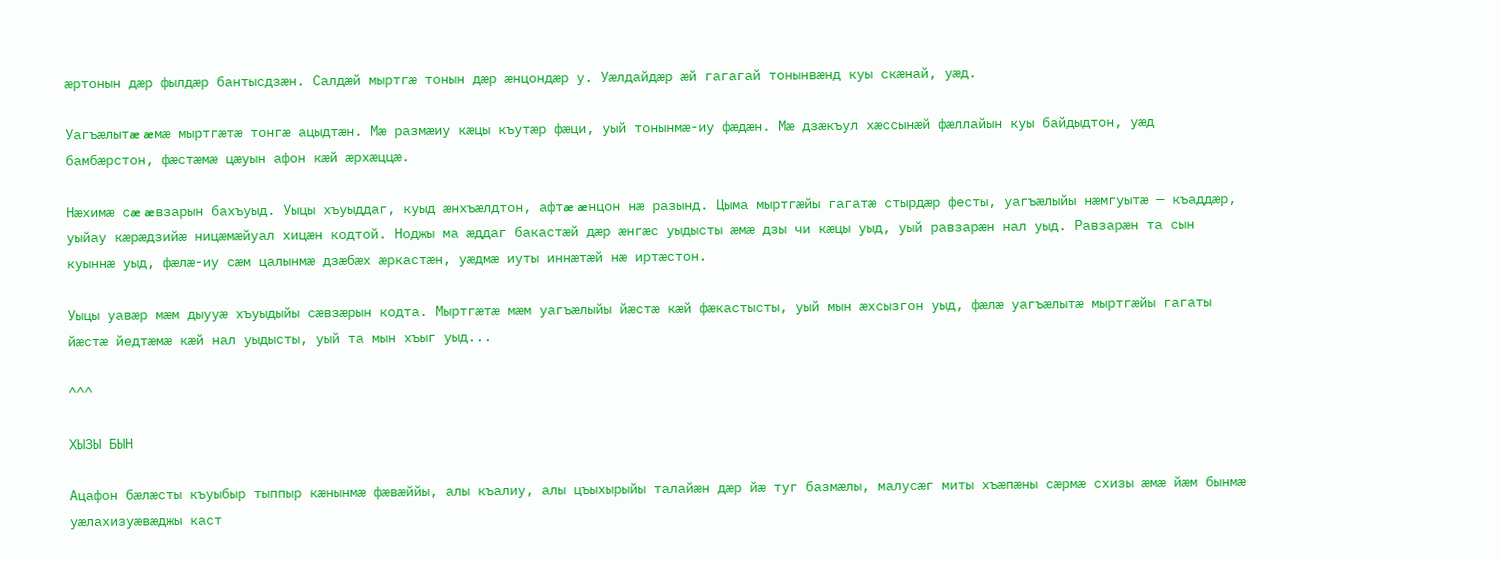æртонын дæр фылдæр бантысдзæн. Салдæй мыртгæ тонын дæр æнцондæр у. Уæлдайдæр æй гагагай тонынвæнд куы скæнай, уæд.

Уагъæлытæ æмæ мыртгæтæ тонгæ ацыдтæн. Мæ размæиу кæцы къутæр фæци, уый тонынмæ-иу фæдæн. Мæ дзæкъул хæссынæй фæллайын куы байдыдтон, уæд бамбæрстон, фæстæмæ цæуын афон кæй æрхæццæ.

Нæхимæ сæ æвзарын бахъуыд. Уыцы хъуыддаг, куыд æнхъæлдтон, афтæ æнцон нæ разынд. Цыма мыртгæйы гагатæ стырдæр фесты, уагъæлыйы нæмгуытæ — къаддæр, уыйау кæрæдзийæ ницæмæйуал хицæн кодтой. Ноджы ма æддаг бакастæй дæр æнгæс уыдысты æмæ дзы чи кæцы уыд, уый равзарæн нал уыд. Равзарæн та сын куыннæ уыд, фæлæ-иу сæм цалынмæ дзæбæх æркастæн, уæдмæ иуты иннæтæй нæ иртæстон.

Уыцы уавæр мæм дыууæ хъуыдыйы сæвзæрын кодта. Мыртгæтæ мæм уагъæлыйы йæстæ кæй фæкастысты, уый мын æхсызгон уыд, фæлæ уагъæлытæ мыртгæйы гагаты йæстæ йедтæмæ кæй нал уыдысты, уый та мын хъыг уыд...

^^^

ХЫЗЫ БЫН

Ацафон бæлæсты къуыбыр тыппыр кæнынмæ фæвæййы, алы къалиу, алы цъыхырыйы талайæн дæр йæ туг базмæлы, малусæг миты хъæпæны сæрмæ схизы æмæ йæм бынмæ уæлахизуæвæджы каст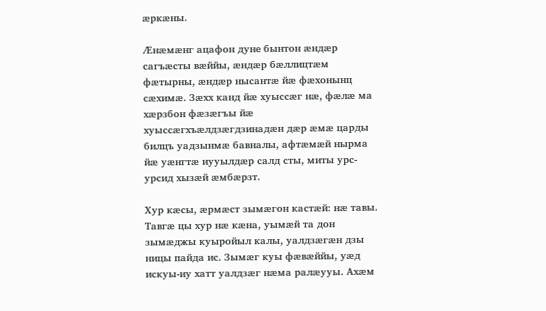æркæны.

Æнæмæнг ацафон дуне бынтон æндæр сагъæсты вæййы, æндæр бæллицтæм фæтырны, æндæр нысантæ йæ фæхонынц сæхимæ. Зæхх канд йæ хуыссæг нæ, фæлæ ма хæрзбон фæзæгъы йæ хуыссæгхъæлдзæгдзинадæн дæр æмæ царды билцъ уадзынмæ бавналы, афтæмæй нырма йæ уæнгтæ иууылдæр салд сты, миты урс-урсид хызæй æмбæрзт.

Хур кæсы, æрмæст зымæгон кастæй: нæ тавы. Тавгæ цы хур нæ кæна, уымæй та дон зымæджы куыройыл калы, уалдзæгæн дзы ницы пайда ис. Зымæг куы фæвæййы, уæд искуы-иу хатт уалдзæг нæма ралæууы. Ахæм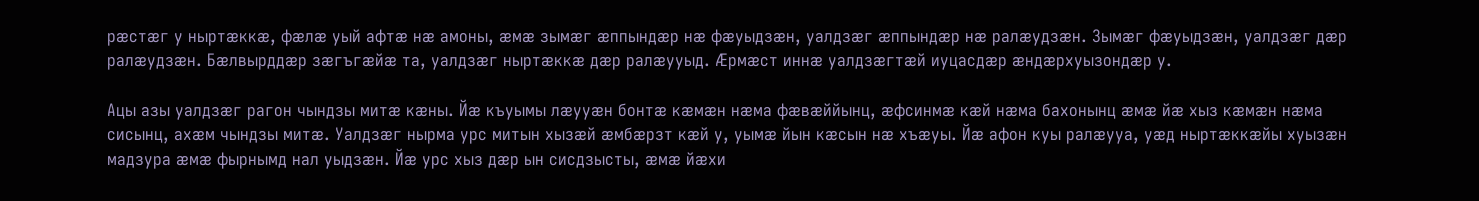рæстæг у ныртæккæ, фæлæ уый афтæ нæ амоны, æмæ зымæг æппындæр нæ фæуыдзæн, уалдзæг æппындæр нæ ралæудзæн. Зымæг фæуыдзæн, уалдзæг дæр ралæудзæн. Бæлвырддæр зæгъгæйæ та, уалдзæг ныртæккæ дæр ралæууыд. Æрмæст иннæ уалдзæгтæй иуцасдæр æндæрхуызондæр у.

Ацы азы уалдзæг рагон чындзы митæ кæны. Йæ къуымы лæууæн бонтæ кæмæн нæма фæвæййынц, æфсинмæ кæй нæма бахонынц æмæ йæ хыз кæмæн нæма сисынц, ахæм чындзы митæ. Уалдзæг нырма урс митын хызæй æмбæрзт кæй у, уымæ йын кæсын нæ хъæуы. Йæ афон куы ралæууа, уæд ныртæккæйы хуызæн мадзура æмæ фырнымд нал уыдзæн. Йæ урс хыз дæр ын сисдзысты, æмæ йæхи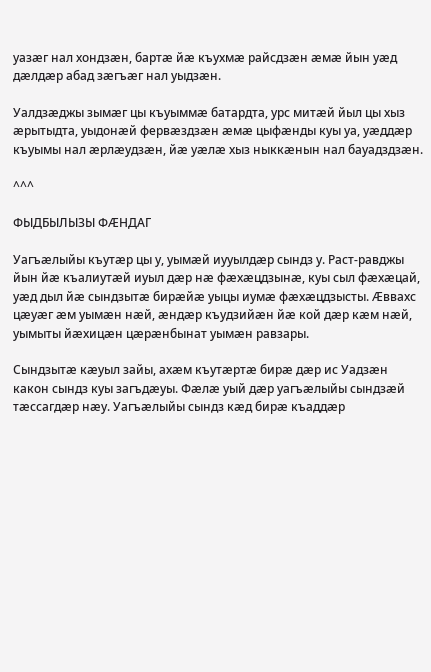уазæг нал хондзæн, бартæ йæ къухмæ райсдзæн æмæ йын уæд дæлдæр абад зæгъæг нал уыдзæн.

Уалдзæджы зымæг цы къуыммæ батардта, урс митæй йыл цы хыз æрытыдта, уыдонæй фервæздзæн æмæ цыфæнды куы уа, уæддæр къуымы нал æрлæудзæн, йæ уæлæ хыз ныккæнын нал бауадздзæн.

^^^

ФЫДБЫЛЫЗЫ ФÆНДАГ

Уагъæлыйы къутæр цы у, уымæй иууылдæр сындз у. Раст-равджы йын йæ къалиутæй иуыл дæр нæ фæхæцдзынæ, куы сыл фæхæцай, уæд дыл йæ сындзытæ бирæйæ уыцы иумæ фæхæцдзысты. Æввахс цæуæг æм уымæн нæй, æндæр къудзийæн йæ кой дæр кæм нæй, уымыты йæхицæн цæрæнбынат уымæн равзары.

Сындзытæ кæуыл зайы, ахæм къутæртæ бирæ дæр ис Уадзæн какон сындз куы загъдæуы. Фæлæ уый дæр уагъæлыйы сындзæй тæссагдæр нæу. Уагъæлыйы сындз кæд бирæ къаддæр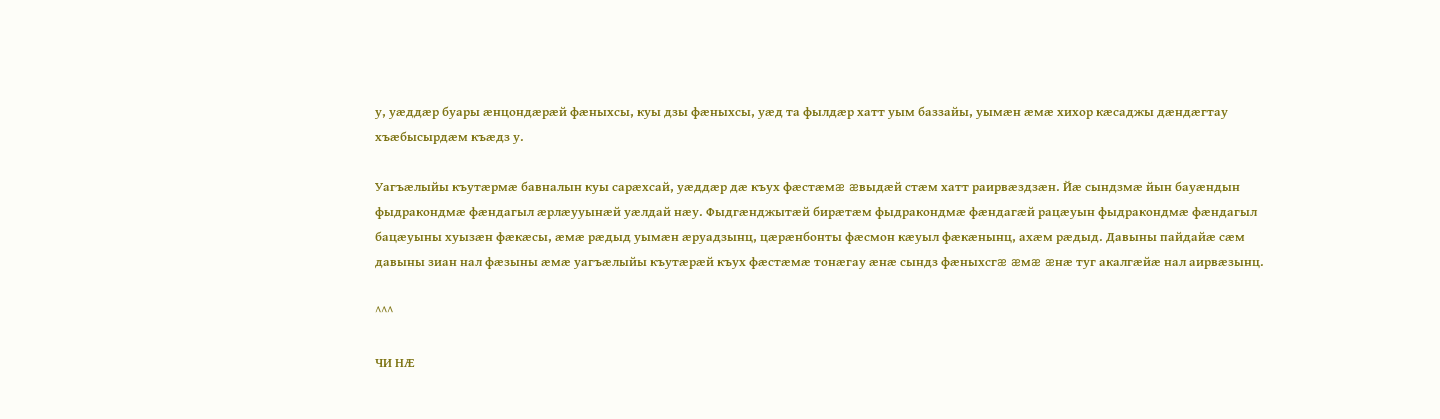у, уæддæр буары æнцондæрæй фæныхсы, куы дзы фæныхсы, уæд та фылдæр хатт уым баззайы, уымæн æмæ хихор кæсаджы дæндæгтау хъæбысырдæм къæдз у.

Уагъæлыйы къутæрмæ бавналын куы сарæхсай, уæддæр дæ къух фæстæмæ æвыдæй стæм хатт раирвæздзæн. Йæ сындзмæ йын бауæндын фыдракондмæ фæндагыл æрлæууынæй уæлдай нæу. Фыдгæнджытæй бирæтæм фыдракондмæ фæндагæй рацæуын фыдракондмæ фæндагыл бацæуыны хуызæн фæкæсы, æмæ рæдыд уымæн æруадзынц, цæрæнбонты фæсмон кæуыл фæкæнынц, ахæм рæдыд. Давыны пайдайæ сæм давыны зиан нал фæзыны æмæ уагъæлыйы къутæрæй къух фæстæмæ тонæгау æнæ сындз фæныхсгæ æмæ æнæ туг акалгæйæ нал аирвæзынц.

^^^

ЧИ НÆ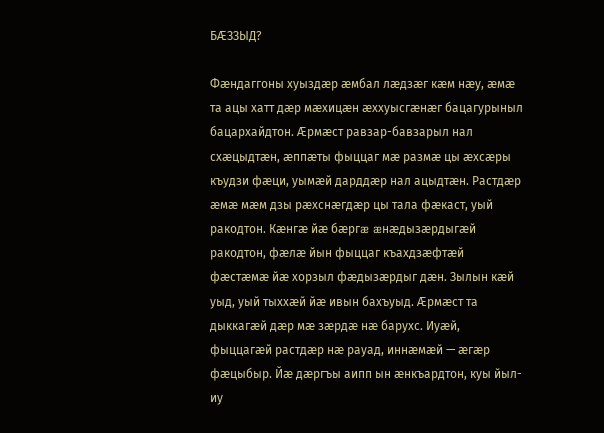БÆЗЗЫД?

Фæндаггоны хуыздæр æмбал лæдзæг кæм нæу, æмæ та ацы хатт дæр мæхицæн æххуысгæнæг бацагурыныл бацархайдтон. Æрмæст равзар-бавзарыл нал схæцыдтæн, æппæты фыццаг мæ размæ цы æхсæры къудзи фæци, уымæй дарддæр нал ацыдтæн. Растдæр æмæ мæм дзы рæхснæгдæр цы тала фæкаст, уый ракодтон. Кæнгæ йæ бæргæ æнæдызæрдыгæй ракодтон, фæлæ йын фыццаг къахдзæфтæй фæстæмæ йæ хорзыл фæдызæрдыг дæн. Зылын кæй уыд, уый тыххæй йæ ивын бахъуыд. Æрмæст та дыккагæй дæр мæ зæрдæ нæ барухс. Иуæй, фыццагæй растдæр нæ рауад, иннæмæй — æгæр фæцыбыр. Йæ дæргъы аипп ын æнкъардтон, куы йыл-иу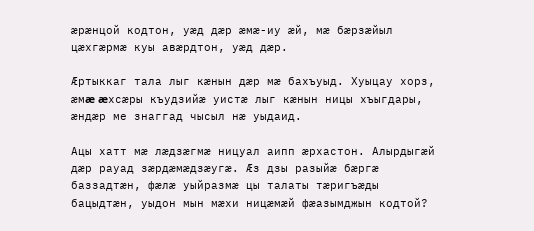æрæнцой кодтон, уæд дæр æмæ-иу æй, мæ бæрзæйыл цæхгæрмæ куы авæрдтон, уæд дæр.

Æртыккаг тала лыг кæнын дæр мæ бахъуыд. Хуыцау хорз, æмæ æхсæры къудзийæ уистæ лыг кæнын ницы хъыгдары, æндæр ме знаггад чысыл нæ уыдаид.

Ацы хатт мæ лæдзæгмæ ницуал аипп æрхастон. Алырдыгæй дæр рауад зæрдæмæдзæугæ. Æз дзы разыйæ бæргæ баззадтæн, фæлæ уыйразмæ цы талаты тæригъæды бацыдтæн, уыдон мын мæхи ницæмæй фæазымджын кодтой?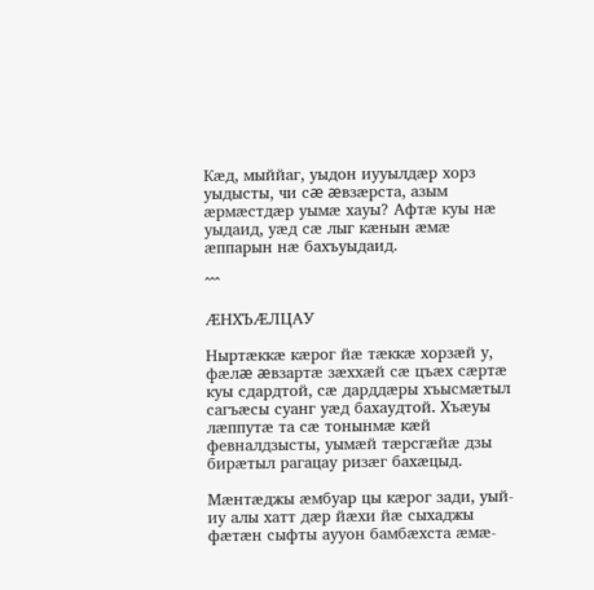Кæд, мыййаг, уыдон иууылдæр хорз уыдысты, чи сæ æвзæрста, азым æрмæстдæр уымæ хауы? Афтæ куы нæ уыдаид, уæд сæ лыг кæнын æмæ æппарын нæ бахъуыдаид.

^^^

ÆНХЪÆЛЦАУ

Ныртæккæ кæрог йæ тæккæ хорзæй у, фæлæ æвзартæ зæххæй сæ цъæх сæртæ куы сдардтой, сæ дарддæры хъысмæтыл сагъæсы суанг уæд бахаудтой. Хъæуы лæппутæ та сæ тонынмæ кæй февналдзысты, уымæй тæрсгæйæ дзы бирæтыл рагацау ризæг бахæцыд.

Мæнтæджы æмбуар цы кæрог зади, уый-иу алы хатт дæр йæхи йæ сыхаджы фæтæн сыфты аууон бамбæхста æмæ-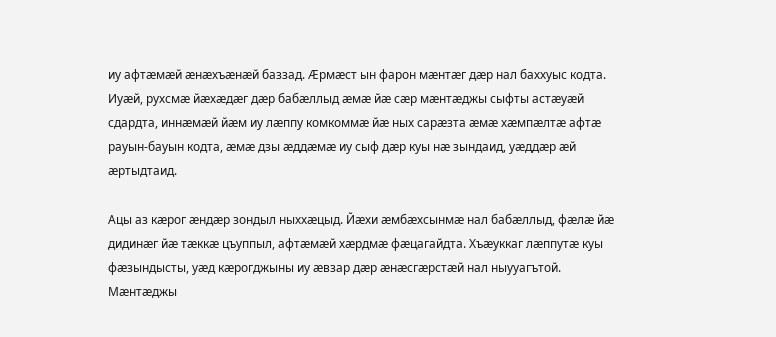иу афтæмæй æнæхъæнæй баззад. Æрмæст ын фарон мæнтæг дæр нал баххуыс кодта. Иуæй, рухсмæ йæхæдæг дæр бабæллыд æмæ йæ сæр мæнтæджы сыфты астæуæй сдардта, иннæмæй йæм иу лæппу комкоммæ йæ ных сарæзта æмæ хæмпæлтæ афтæ рауын-бауын кодта, æмæ дзы æддæмæ иу сыф дæр куы нæ зындаид, уæддæр æй æртыдтаид.

Ацы аз кæрог æндæр зондыл ныххæцыд. Йæхи æмбæхсынмæ нал бабæллыд, фæлæ йæ дидинæг йæ тæккæ цъуппыл, афтæмæй хæрдмæ фæцагайдта. Хъæуккаг лæппутæ куы фæзындысты, уæд кæрогджыны иу æвзар дæр æнæсгæрстæй нал ныууагътой. Мæнтæджы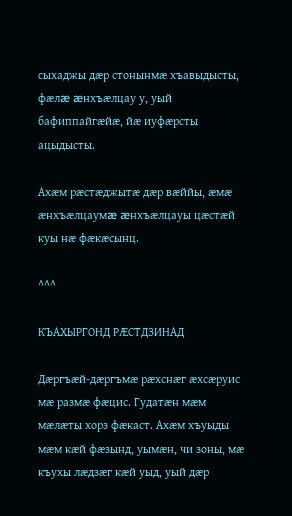сыхаджы дæр стонынмæ хъавыдысты, фæлæ æнхъæлцау у, уый бафиппайгæйæ, йæ иуфæрсты ацыдысты.

Ахæм рæстæджытæ дæр вæййы, æмæ æнхъæлцаумæ æнхъæлцауы цæстæй куы нæ фæкæсынц.

^^^

КЪАХЫРГОНД РÆСТДЗИНАД

Дæргъæй-дæргъмæ рæхснæг æхсæруис мæ размæ фæцис. Гудатæн мæм мæлæты хорз фæкаст. Ахæм хъуыды мæм кæй фæзынд, уымæн, чи зоны, мæ къухы лæдзæг кæй уыд, уый дæр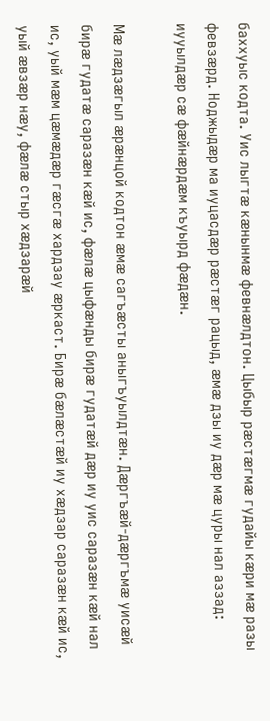баххуыс кодта. Уис лыгтæ кæнынмæ февнæлдтон. Цыбыр рæстæгмæ гудайы кæри мæ разы февзæрд. Ноджыдæр ма иуцасдæр рæстæг рацыд, æмæ дзы иу дæр мæ цуры нал аззад: иууылдæр сæ фæйнæрдæм къуырд фæдæн.

Мæ лæдзæгыл æрæнцой кодтон æмæ сагъæсты аныгъуылдтæн. Дæргъæй-дæргъмæ уисæй бирæ гудатæ саразæн кæй ис, фæлæ цыфæнды бирæ гудатæй дæр иу уис саразæн кæй нал ис, уый мæм цæмæдæр гæсгæ хардзау æркаст. Бирæ бæлæстæй иу хæдзар саразæн кæй ис, уый æвзæр нæу, фæлæ стыр хæдзарæй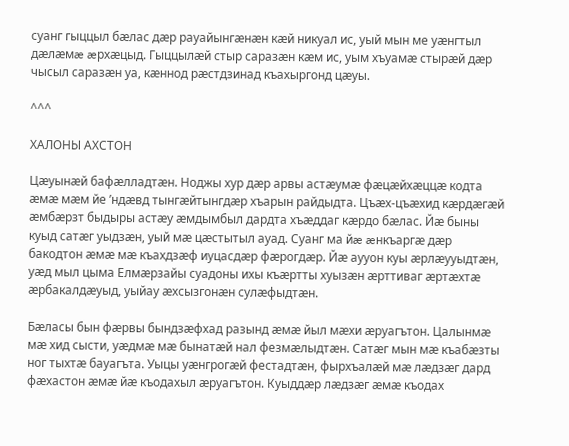суанг гыццыл бæлас дæр рауайынгæнæн кæй никуал ис, уый мын ме уæнгтыл дæлæмæ æрхæцыд. Гыццылæй стыр саразæн кæм ис, уым хъуамæ стырæй дæр чысыл саразæн уа, кæннод рæстдзинад къахыргонд цæуы.

^^^

ХАЛОНЫ АХСТОН

Цæуынæй бафæлладтæн. Ноджы хур дæр арвы астæумæ фæцæйхæццæ кодта æмæ мæм йе ’ндæвд тынгæйтынгдæр хъарын райдыдта. Цъæх-цъæхид кæрдæгæй æмбæрзт быдыры астæу æмдымбыл дардта хъæддаг кæрдо бæлас. Йæ быны куыд сатæг уыдзæн, уый мæ цæстытыл ауад. Суанг ма йæ æнкъаргæ дæр бакодтон æмæ мæ къахдзæф иуцасдæр фæрогдæр. Йæ аууон куы æрлæууыдтæн, уæд мыл цыма Елмæрзайы суадоны ихы къæртты хуызæн æрттиваг æртæхтæ æрбакалдæуыд, уыйау æхсызгонæн сулæфыдтæн.

Бæласы бын фæрвы бындзæфхад разынд æмæ йыл мæхи æруагътон. Цалынмæ мæ хид сысти, уæдмæ мæ бынатæй нал фезмæлыдтæн. Сатæг мын мæ къабæзты ног тыхтæ бауагъта. Уыцы уæнгрогæй фестадтæн, фырхъалæй мæ лæдзæг дард фæхастон æмæ йæ къодахыл æруагътон. Куыддæр лæдзæг æмæ къодах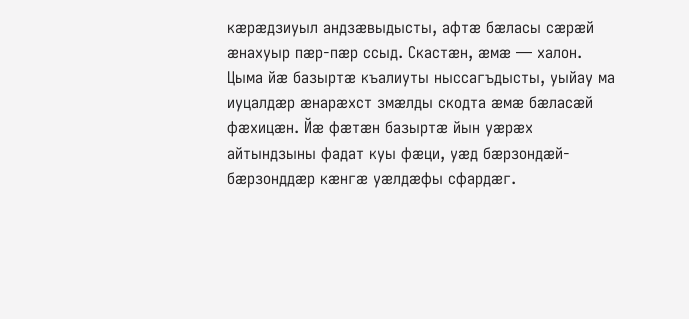кæрæдзиуыл андзæвыдысты, афтæ бæласы сæрæй æнахуыр пæр-пæр ссыд. Скастæн, æмæ — халон. Цыма йæ базыртæ къалиуты ныссагъдысты, уыйау ма иуцалдæр æнарæхст змæлды скодта æмæ бæласæй фæхицæн. Йæ фæтæн базыртæ йын уæрæх айтындзыны фадат куы фæци, уæд бæрзондæй-бæрзонддæр кæнгæ уæлдæфы сфардæг.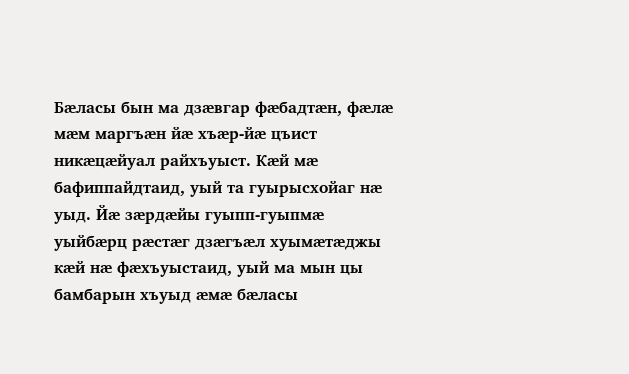Бæласы бын ма дзæвгар фæбадтæн, фæлæ мæм маргъæн йæ хъæр-йæ цъист никæцæйуал райхъуыст. Кæй мæ бафиппайдтаид, уый та гуырысхойаг нæ уыд. Йæ зæрдæйы гуыпп-гуыпмæ уыйбæрц рæстæг дзæгъæл хуымæтæджы кæй нæ фæхъуыстаид, уый ма мын цы бамбарын хъуыд æмæ бæласы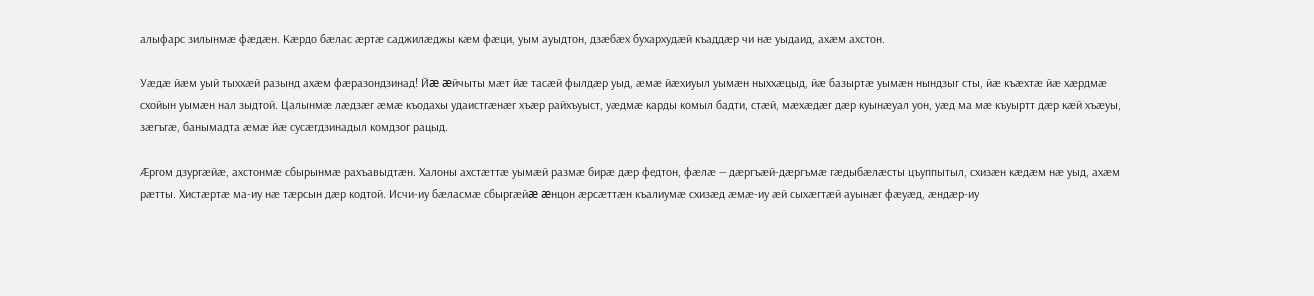алыфарс зилынмæ фæдæн. Кæрдо бæлас æртæ саджилæджы кæм фæци, уым ауыдтон, дзæбæх бухархудæй къаддæр чи нæ уыдаид, ахæм ахстон.

Уæдæ йæм уый тыххæй разынд ахæм фæразондзинад! Йæ æйчыты мæт йæ тасæй фылдæр уыд, æмæ йæхиуыл уымæн ныххæцыд, йæ базыртæ уымæн нындзыг сты, йæ къæхтæ йæ хæрдмæ схойын уымæн нал зыдтой. Цалынмæ лæдзæг æмæ къодахы удаистгæнæг хъæр райхъуыст, уæдмæ карды комыл бадти, стæй, мæхæдæг дæр куынæуал уон, уæд ма мæ къуыртт дæр кæй хъæуы, зæгъгæ, банымадта æмæ йæ сусæгдзинадыл комдзог рацыд.

Æргом дзургæйæ, ахстонмæ сбырынмæ рахъавыдтæн. Халоны ахстæттæ уымæй размæ бирæ дæр федтон, фæлæ — дæргъæй-дæргъмæ гæдыбæлæсты цъуппытыл, схизæн кæдæм нæ уыд, ахæм рæтты. Хистæртæ ма-иу нæ тæрсын дæр кодтой. Исчи-иу бæласмæ сбыргæйæ æнцон æрсæттæн къалиумæ схизæд æмæ-иу æй сыхæгтæй ауынæг фæуæд, æндæр-иу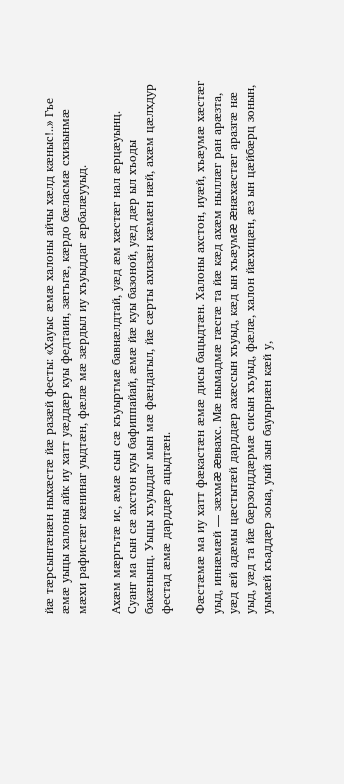йæ тæрсынгæнæн ныхæстæ йæ разæй фесты: «Хауыс æмæ халоны айчы хæлд кæныс!..» Гъе æмæ уыцы халоны айк иу хатт уæддæр куы федтаин, зæгъгæ, кæрдо бæласмæ схизынмæ мæхи рафистæг кæнинаг уыдтæн, фæлæ мæ зæрдыл иу хъуыддаг æрбалæууыд.

Ахæм мæргътæ ис, æмæ сын сæ къуыртмæ бавнæлдтай, уæд æм хæстæг нал æрцæуынц. Суанг ма сын сæ ахстон куы бафиппайай, æмæ йæ куы базоной, уæд дæр ыл хъоды бакæнынц. Уыцы хъуыддаг мын мæ фæндагыл, йæ сæрты ахизæн кæмæн нæй, ахæм цæлхдур фестад æмæ дарддæр ацыдтæн.

Фæстæмæ ма иу хатт фæкастæн æмæ дисы бацыдтæн. Халоны ахстон, иуæй, хъæумæ хæстæг уыд, иннæмæй — зæхмæ æввахс. Мæ нымадмæ гæсгæ та йæ кæд ахæм ныллæг ран арæзта, уæд æй адæмы цæстытæй дарддæр ахæссын хъуыд, кæд ын хъæумæ æнæхæстæг аразгæ нæ уыд, уæд та йæ бæрзонддæрмæ сисын хъуыд, фæлæ, халон йæхицæн, æз ын цæйбæрц зонын, уымæй къаддæр зоыа, уый зын бауырнæн кæй у,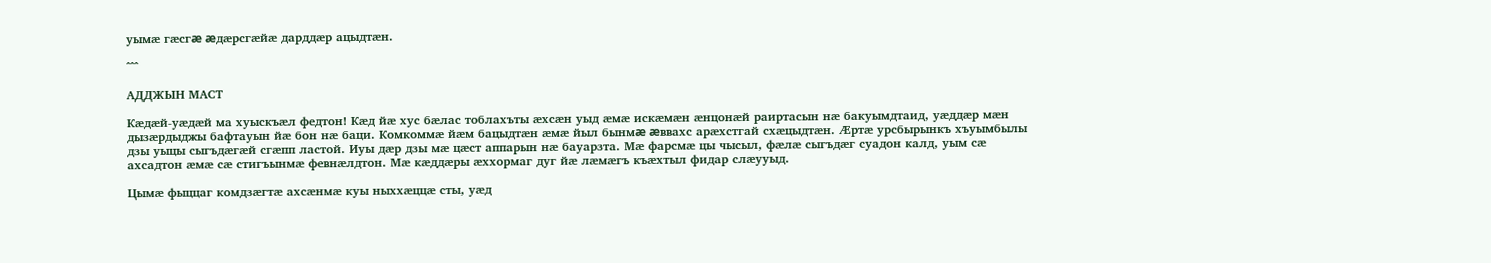уымæ гæсгæ æдæрсгæйæ дарддæр ацыдтæн.

^^^

АДДЖЫН МАСТ

Кæдæй-уæдæй ма хуыскъæл федтон! Кæд йæ хус бæлас тоблахъты æхсæн уыд æмæ искæмæн æнцонæй раиртасын нæ бакуымдтаид, уæддæр мæн дызæрдыджы бафтауын йæ бон нæ баци. Комкоммæ йæм бацыдтæн æмæ йыл бынмæ æввахс арæхстгай схæцыдтæн. Æртæ урсбырынкъ хъуымбылы дзы уыцы сыгъдæгæй сгæпп ластой. Иуы дæр дзы мæ цæст аппарын нæ бауарзта. Мæ фарсмæ цы чысыл, фæлæ сыгъдæг суадон калд, уым сæ ахсадтон æмæ сæ стигъынмæ февнæлдтон. Мæ кæддæры æххормаг дуг йæ лæмæгъ къæхтыл фидар слæууыд.

Цымæ фыццаг комдзæгтæ ахсæнмæ куы ныххæццæ сты, уæд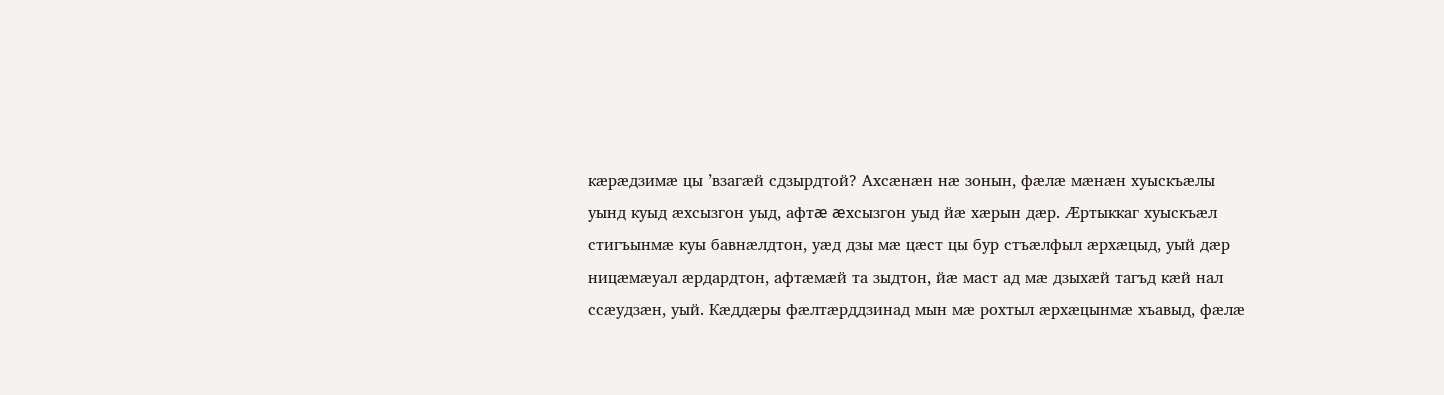кæрæдзимæ цы ’взагæй сдзырдтой? Ахсæнæн нæ зонын, фæлæ мæнæн хуыскъæлы уынд куыд æхсызгон уыд, афтæ æхсызгон уыд йæ хæрын дæр. Æртыккаг хуыскъæл стигъынмæ куы бавнæлдтон, уæд дзы мæ цæст цы бур стъæлфыл æрхæцыд, уый дæр ницæмæуал æрдардтон, афтæмæй та зыдтон, йæ маст ад мæ дзыхæй тагъд кæй нал ссæудзæн, уый. Кæддæры фæлтæрддзинад мын мæ рохтыл æрхæцынмæ хъавыд, фæлæ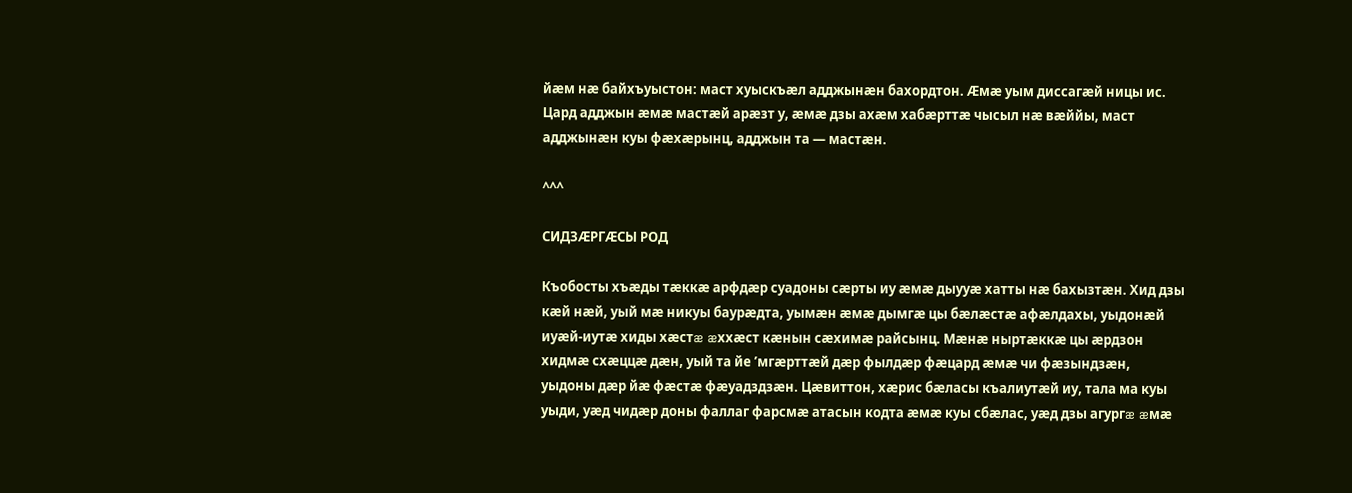йæм нæ байхъуыстон: маст хуыскъæл адджынæн бахордтон. Æмæ уым диссагæй ницы ис. Цард адджын æмæ мастæй арæзт у, æмæ дзы ахæм хабæрттæ чысыл нæ вæййы, маст адджынæн куы фæхæрынц, адджын та — мастæн.

^^^

СИДЗÆРГÆСЫ РОД

Къобосты хъæды тæккæ арфдæр суадоны сæрты иу æмæ дыууæ хатты нæ бахызтæн. Хид дзы кæй нæй, уый мæ никуы баурæдта, уымæн æмæ дымгæ цы бæлæстæ афæлдахы, уыдонæй иуæй-иутæ хиды хæстæ æххæст кæнын сæхимæ райсынц. Мæнæ ныртæккæ цы æрдзон хидмæ схæццæ дæн, уый та йе ’мгæрттæй дæр фылдæр фæцард æмæ чи фæзындзæн, уыдоны дæр йæ фæстæ фæуадздзæн. Цæвиттон, хæрис бæласы къалиутæй иу, тала ма куы уыди, уæд чидæр доны фаллаг фарсмæ атасын кодта æмæ куы сбæлас, уæд дзы агургæ æмæ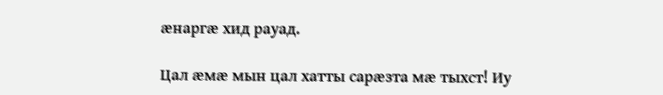æнаргæ хид рауад.

Цал æмæ мын цал хатты сарæзта мæ тыхст! Иу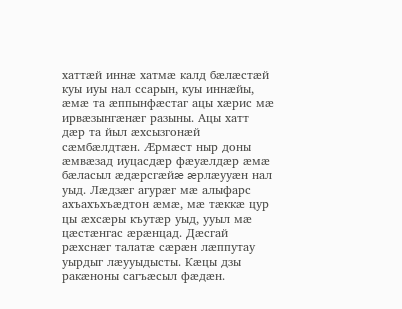хаттæй иннæ хатмæ калд бæлæстæй куы иуы нал ссарын, куы иннæйы, æмæ та æппынфæстаг ацы хæрис мæ ирвæзынгæнæг разыны. Ацы хатт дæр та йыл æхсызгонæй сæмбæлдтæн. Æрмæст ныр доны æмвæзад иуцасдæр фæуæлдæр æмæ бæласыл æдæрсгæйæ æрлæууæн нал уыд. Лæдзæг агурæг мæ алыфарс ахъахъхъæдтон æмæ, мæ тæккæ цур цы æхсæры къутæр уыд, ууыл мæ цæстæнгас æрæнцад. Дæсгай рæхснæг талатæ сæрæн лæппутау уырдыг лæууыдысты. Кæцы дзы ракæноны сагъæсыл фæдæн.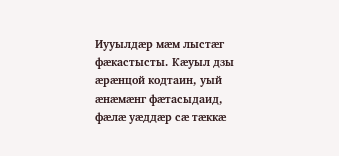Иууылдæр мæм лыстæг фæкастысты. Кæуыл дзы æрæнцой кодтаин, уый æнæмæнг фæтасыдаид, фæлæ уæддæр сæ тæккæ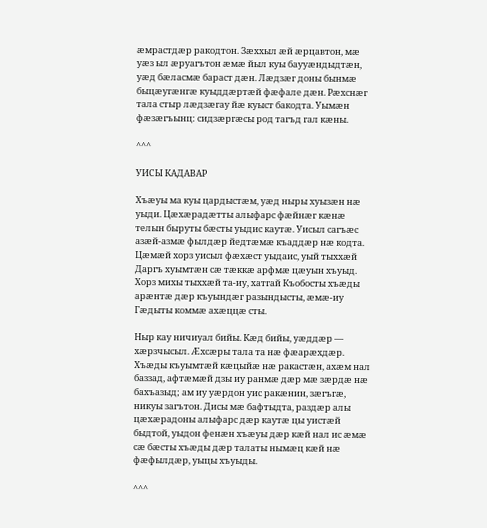æмрастдæр ракодтон. Зæххыл æй æрцавтон, мæ уæз ыл æруагътон æмæ йыл куы баууæндыдтæн, уæд бæласмæ бараст дæн. Лæдзæг доны бынмæ быцæугæнгæ куыддæртæй фæфале дæн. Рæхснæг тала стыр лæдзæгау йæ куыст бакодта. Уымæн фæзæгъынц: сидзæргæсы род тагъд гал кæны.

^^^

УИСЫ КАДАВАР

Хъæуы ма куы цардыстæм, уæд ныры хуызæн нæ уыди. Цæхæрадæтты алыфарс фæйнæг кæнæ телын быруты бæсты уыдис каутæ. Уисыл сагъæс азæй-азмæ фылдæр йедтæмæ къаддæр нæ кодта. Цæмæй хорз уисыл фæхæст уыдаис, уый тыххæй Даргъ хуымтæн сæ тæккæ арфмæ цæуын хъуыд. Хорз михы тыххæй та-иу, хатгай Къобосты хъæды арæнтæ дæр къуындæг разындысты, æмæ-иу Гæдыты коммæ ахæццæ сты.

Ныр кау ничиуал бийы. Кæд бийы, уæддæр — хæрзчысыл. Æхсæры тала та нæ фæарæхдæр. Хъæды къуымтæй кæцыйæ нæ ракастæн, ахæм нал баззад, афтæмæй дзы иу ранмæ дæр мæ зæрдæ нæ бахъазыд; ам иу уæрдон уис ракæнин, зæгъгæ, никуы загътон. Дисы мæ бафтыдта, раздæр алы цæхæрадоны алыфарс дæр каутæ цы уистæй быдтой, уыдон фенæн хъæуы дæр кæй нал ис æмæ сæ бæсты хъæды дæр талаты нымæц кæй нæ фæфылдæр, уыцы хъуыды.

^^^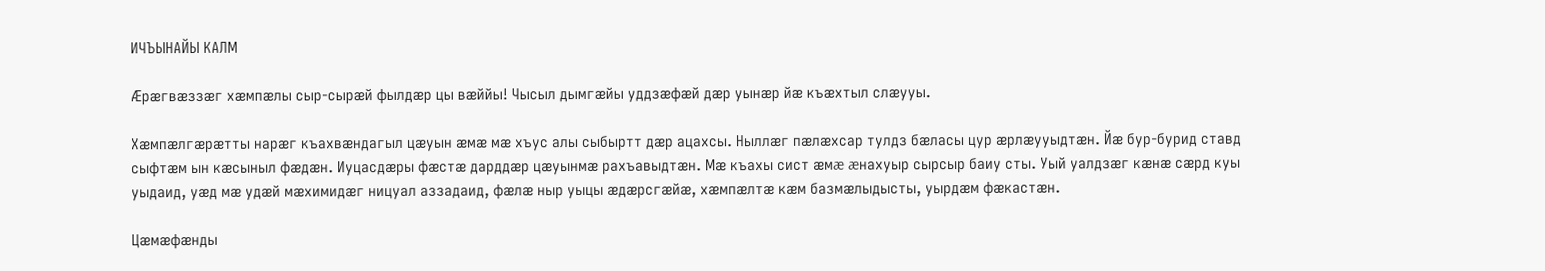ИЧЪЫНАЙЫ КАЛМ

Æрæгвæззæг хæмпæлы сыр-сырæй фылдæр цы вæййы! Чысыл дымгæйы уддзæфæй дæр уынæр йæ къæхтыл слæууы.

Хæмпæлгæрæтты нарæг къахвæндагыл цæуын æмæ мæ хъус алы сыбыртт дæр ацахсы. Ныллæг пæлæхсар тулдз бæласы цур æрлæууыдтæн. Йæ бур-бурид ставд сыфтæм ын кæсыныл фæдæн. Иуцасдæры фæстæ дарддæр цæуынмæ рахъавыдтæн. Мæ къахы сист æмæ æнахуыр сырсыр баиу сты. Уый уалдзæг кæнæ сæрд куы уыдаид, уæд мæ удæй мæхимидæг ницуал аззадаид, фæлæ ныр уыцы æдæрсгæйæ, хæмпæлтæ кæм базмæлыдысты, уырдæм фæкастæн.

Цæмæфæнды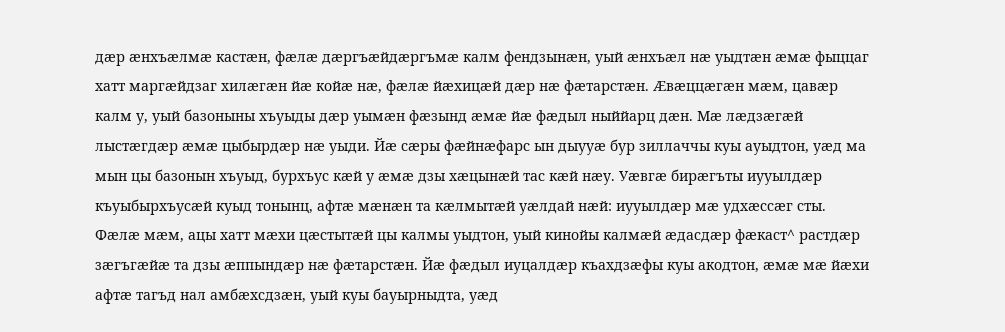дæр æнхъæлмæ кастæн, фæлæ дæргъæйдæргъмæ калм фендзынæн, уый æнхъæл нæ уыдтæн æмæ фыццаг хатт маргæйдзаг хилæгæн йæ койæ нæ, фæлæ йæхицæй дæр нæ фæтарстæн. Æвæццæгæн мæм, цавæр калм у, уый базоныны хъуыды дæр уымæн фæзынд æмæ йæ фæдыл ныййарц дæн. Мæ лæдзæгæй лыстæгдæр æмæ цыбырдæр нæ уыди. Йæ сæры фæйнæфарс ын дыууæ бур зиллаччы куы ауыдтон, уæд ма мын цы базонын хъуыд, бурхъус кæй у æмæ дзы хæцынæй тас кæй нæу. Уæвгæ бирæгъты иууылдæр къуыбырхъусæй куыд тонынц, афтæ мæнæн та кæлмытæй уæлдай нæй: иууылдæр мæ удхæссæг сты. Фæлæ мæм, ацы хатт мæхи цæстытæй цы калмы уыдтон, уый кинойы калмæй æдасдæр фæкаст^ растдæр зæгъгæйæ та дзы æппындæр нæ фæтарстæн. Йæ фæдыл иуцалдæр къахдзæфы куы акодтон, æмæ мæ йæхи афтæ тагъд нал амбæхсдзæн, уый куы бауырныдта, уæд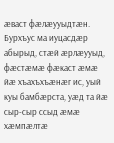æваст фæлæууыдтæн. Бурхъус ма иуцасдæр абырыд, стæй æрлæууыд, фæстæмæ фæкаст æмæ йæ хъахъхъæнæг ис, уый куы бамбæрста, уæд та йæ сыр-сыр ссыд æмæ хæмпæлтæ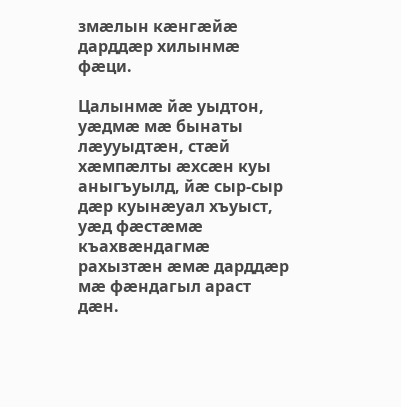змæлын кæнгæйæ дарддæр хилынмæ фæци.

Цалынмæ йæ уыдтон, уæдмæ мæ бынаты лæууыдтæн, стæй хæмпæлты æхсæн куы аныгъуылд, йæ сыр-сыр дæр куынæуал хъуыст, уæд фæстæмæ къахвæндагмæ рахызтæн æмæ дарддæр мæ фæндагыл араст дæн.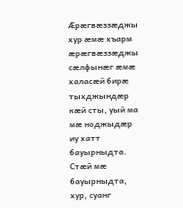Æрæгвæззæджы хур æмæ хъарм æрæгвæззæджы сæлфынæг æмæ халасæй бирæ тыхджындæр кæй сты, уый ма мæ ноджыдæр иу хатт бауырныдта. Стæй мæ бауырныдта, хур, суанг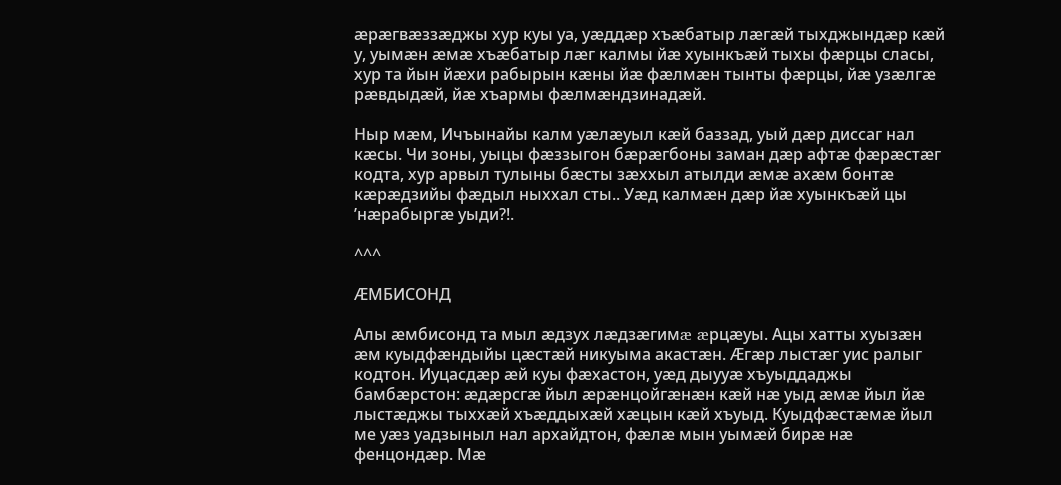æрæгвæззæджы хур куы уа, уæддæр хъæбатыр лæгæй тыхджындæр кæй у, уымæн æмæ хъæбатыр лæг калмы йæ хуынкъæй тыхы фæрцы сласы, хур та йын йæхи рабырын кæны йæ фæлмæн тынты фæрцы, йæ узæлгæ рæвдыдæй, йæ хъармы фæлмæндзинадæй.

Ныр мæм, Ичъынайы калм уæлæуыл кæй баззад, уый дæр диссаг нал кæсы. Чи зоны, уыцы фæззыгон бæрæгбоны заман дæр афтæ фæрæстæг кодта, хур арвыл тулыны бæсты зæххыл атылди æмæ ахæм бонтæ кæрæдзийы фæдыл ныххал сты.. Уæд калмæн дæр йæ хуынкъæй цы ’нæрабыргæ уыди?!.

^^^

ÆМБИСОНД

Алы æмбисонд та мыл æдзух лæдзæгимæ æрцæуы. Ацы хатты хуызæн æм куыдфæндыйы цæстæй никуыма акастæн. Æгæр лыстæг уис ралыг кодтон. Иуцасдæр æй куы фæхастон, уæд дыууæ хъуыддаджы бамбæрстон: æдæрсгæ йыл æрæнцойгæнæн кæй нæ уыд æмæ йыл йæ лыстæджы тыххæй хъæддыхæй хæцын кæй хъуыд. Куыдфæстæмæ йыл ме уæз уадзыныл нал архайдтон, фæлæ мын уымæй бирæ нæ фенцондæр. Мæ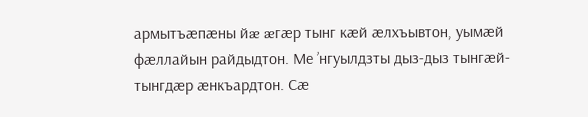армытъæпæны йæ æгæр тынг кæй æлхъывтон, уымæй фæллайын райдыдтон. Ме ’нгуылдзты дыз-дыз тынгæй-тынгдæр æнкъардтон. Сæ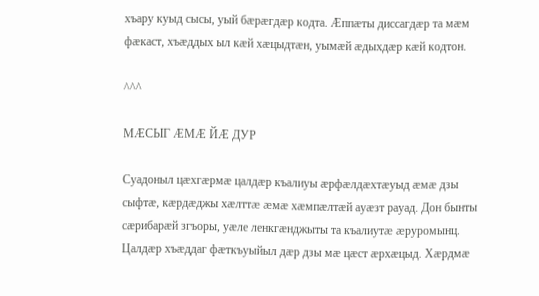хъару куыд сысы, уый бæрæгдæр кодта. Æппæты диссагдæр та мæм фæкаст, хъæддых ыл кæй хæцыдтæн, уымæй æдыхдæр кæй кодтон.

^^^

МÆСЫГ ÆМÆ ЙÆ ДУР

Суадоныл цæхгæрмæ цалдæр къалиуы æрфæлдæхтæуыд æмæ дзы сыфтæ, кæрдæджы хæлттæ æмæ хæмпæлтæй ауæзт рауад. Дон бынты сæрибарæй згъоры, уæле ленкгæнджыты та къалиутæ æруромынц. Цалдæр хъæддаг фæткъуыйыл дæр дзы мæ цæст æрхæцыд. Хæрдмæ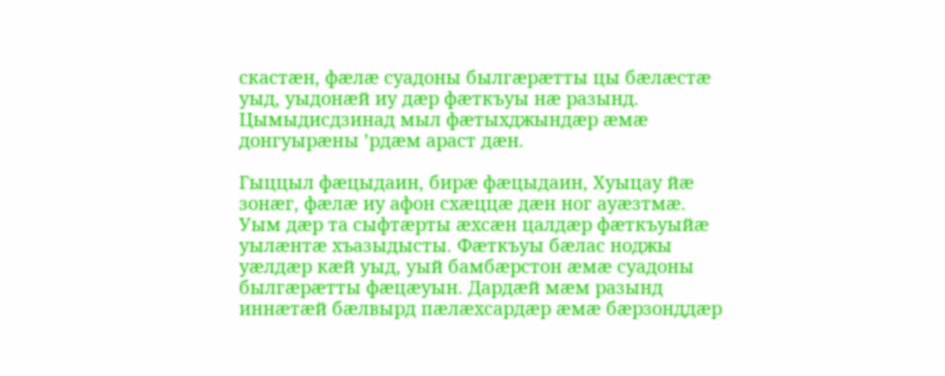скастæн, фæлæ суадоны былгæрæтты цы бæлæстæ уыд, уыдонæй иу дæр фæткъуы нæ разынд. Цымыдисдзинад мыл фæтыхджындæр æмæ донгуырæны ’рдæм араст дæн.

Гыццыл фæцыдаин, бирæ фæцыдаин, Хуыцау йæ зонæг, фæлæ иу афон схæццæ дæн ног ауæзтмæ. Уым дæр та сыфтæрты æхсæн цалдæр фæткъуыйæ уылæнтæ хъазыдысты. Фæткъуы бæлас ноджы уæлдæр кæй уыд, уый бамбæрстон æмæ суадоны былгæрæтты фæцæуын. Дардæй мæм разынд иннæтæй бæлвырд пæлæхсардæр æмæ бæрзонддæр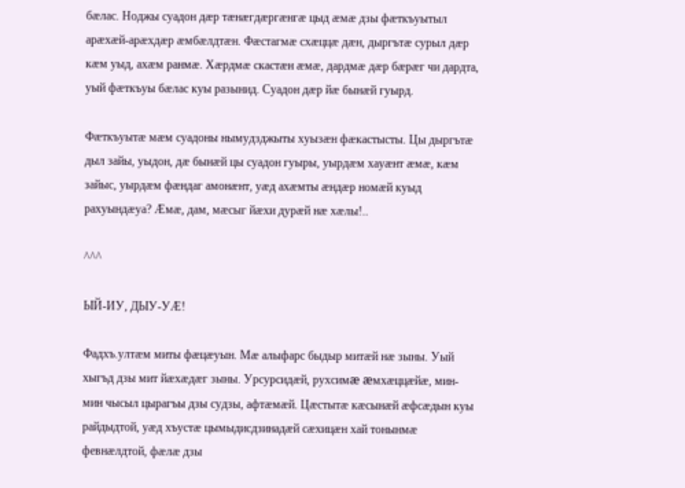бæлас. Ноджы суадон дæр тæнæгдæргæнгæ цыд æмæ дзы фæткъуытыл арæхæй-арæхдæр æмбæлдтæн. Фæстагмæ схæццæ дæн, дыргътæ сурыл дæр кæм уыд, ахæм ранмæ. Хæрдмæ скастæн æмæ, дардмæ дæр бæрæг чи дардта, уый фæткъуы бæлас куы разынид. Суадон дæр йæ бынæй гуырд.

Фæткъуытæ мæм суадоны нымудзджыты хуызæн фæкастысты. Цы дыргътæ дыл зайы, уыдон, дæ бынæй цы суадон гуыры, уырдæм хауæнт æмæ, кæм зайыс, уырдæм фæндаг амонæнт, уæд ахæмты æндæр номæй куыд рахуындæуа? Æмæ, дам, мæсыг йæхи дурæй нæ хæлы!..

^^^

ЫЙ-ИУ, ДЫУ-УÆ!

Фадхъ.ултæм миты фæцæуын. Мæ алыфарс быдыр митæй нæ зыны. Уый хыгъд дзы мит йæхæдæг зыны. Урсурсидæй, рухсимæ æмхæццæйæ, мин-мин чысыл цырагъы дзы судзы, афтæмæй. Цæстытæ кæсынæй æфсæдын куы райдыдтой, уæд хъустæ цымыдисдзинадæй сæхицæн хай тонынмæ февнæлдтой, фæлæ дзы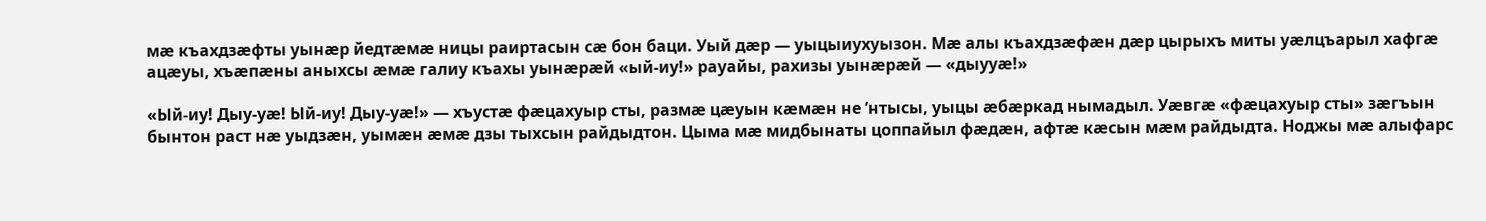мæ къахдзæфты уынæр йедтæмæ ницы раиртасын сæ бон баци. Уый дæр — уыцыиухуызон. Мæ алы къахдзæфæн дæр цырыхъ миты уæлцъарыл хафгæ ацæуы, хъæпæны аныхсы æмæ галиу къахы уынæрæй «ый-иу!» рауайы, рахизы уынæрæй — «дыууæ!»

«Ый-иу! Дыу-уæ! Ый-иу! Дыу-уæ!» — хъустæ фæцахуыр сты, размæ цæуын кæмæн не ’нтысы, уыцы æбæркад нымадыл. Уæвгæ «фæцахуыр сты» зæгъын бынтон раст нæ уыдзæн, уымæн æмæ дзы тыхсын райдыдтон. Цыма мæ мидбынаты цоппайыл фæдæн, афтæ кæсын мæм райдыдта. Ноджы мæ алыфарс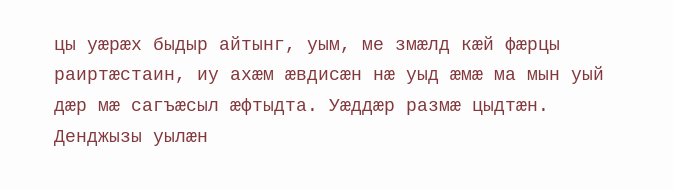цы уæрæх быдыр айтынг, уым, ме змæлд кæй фæрцы раиртæстаин, иу ахæм æвдисæн нæ уыд æмæ ма мын уый дæр мæ сагъæсыл æфтыдта. Уæддæр размæ цыдтæн. Денджызы уылæн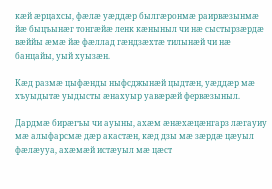кæй æрцахсы, фæлæ уæддæр былгæронмæ раирвæзынмæ йæ быцъынæг тонгæйæ ленк кæныныл чи нæ сыстырзæрдæ вæййы æмæ йæ фæллад гæндзæхтæ тилынæй чи нæ банцайы, уый хуызæн.

Кæд размæ цыфæнды ныфсджынæй цыдтæн, уæддæр мæ хъуыдытæ уыдысты æнахуыр уавæрæй фервæзыныл.

Дардмæ бирæгъы чи ауыны, ахæм æнæхæцæнгарз лæгауиу мæ алыфарсмæ дæр акастæн, кæд дзы мæ зæрдæ цæуыл фæлæууа, ахæмæй истæуыл мæ цæст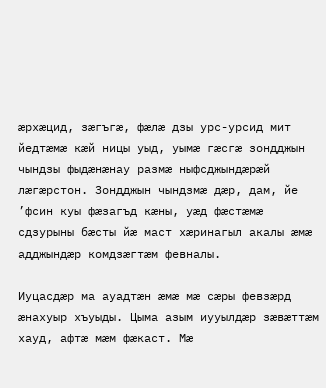æрхæцид, зæгъгæ, фæлæ дзы урс-урсид мит йедтæмæ кæй ницы уыд, уымæ гæсгæ зондджын чындзы фыдæнæнау размæ ныфсджындæрæй лæгæрстон. Зондджын чындзмæ дæр, дам, йе ’фсин куы фæзагъд кæны, уæд фæстæмæ сдзурыны бæсты йæ маст хæринагыл акалы æмæ адджындæр комдзæгтæм февналы.

Иуцасдæр ма ауадтæн æмæ мæ сæры февзæрд æнахуыр хъуыды. Цыма азым иууылдæр зæвæттæм хауд, афтæ мæм фæкаст. Мæ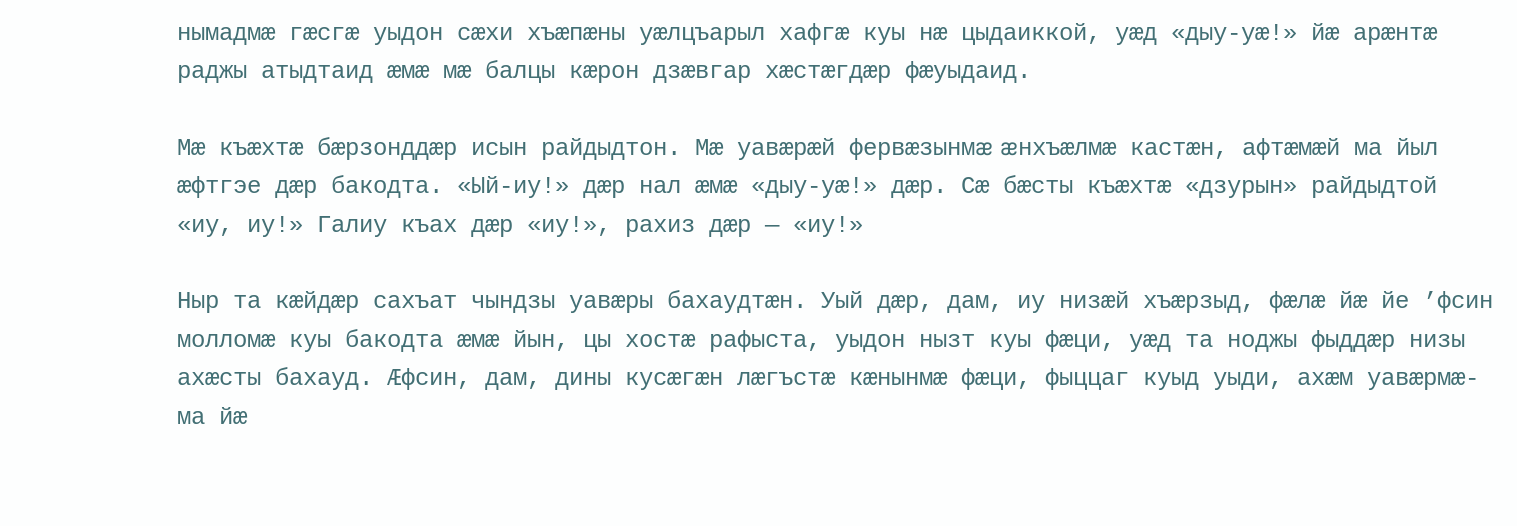нымадмæ гæсгæ уыдон сæхи хъæпæны уæлцъарыл хафгæ куы нæ цыдаиккой, уæд «дыу-уæ!» йæ арæнтæ раджы атыдтаид æмæ мæ балцы кæрон дзæвгар хæстæгдæр фæуыдаид.

Мæ къæхтæ бæрзонддæр исын райдыдтон. Мæ уавæрæй фервæзынмæ æнхъæлмæ кастæн, афтæмæй ма йыл æфтгэе дæр бакодта. «Ый-иу!» дæр нал æмæ «дыу-уæ!» дæр. Сæ бæсты къæхтæ «дзурын» райдыдтой «иу, иу!» Галиу къах дæр «иу!», рахиз дæр — «иу!»

Ныр та кæйдæр сахъат чындзы уавæры бахаудтæн. Уый дæр, дам, иу низæй хъæрзыд, фæлæ йæ йе ’фсин молломæ куы бакодта æмæ йын, цы хостæ рафыста, уыдон нызт куы фæци, уæд та ноджы фыддæр низы ахæсты бахауд. Æфсин, дам, дины кусæгæн лæгъстæ кæнынмæ фæци, фыццаг куыд уыди, ахæм уавæрмæ-ма йæ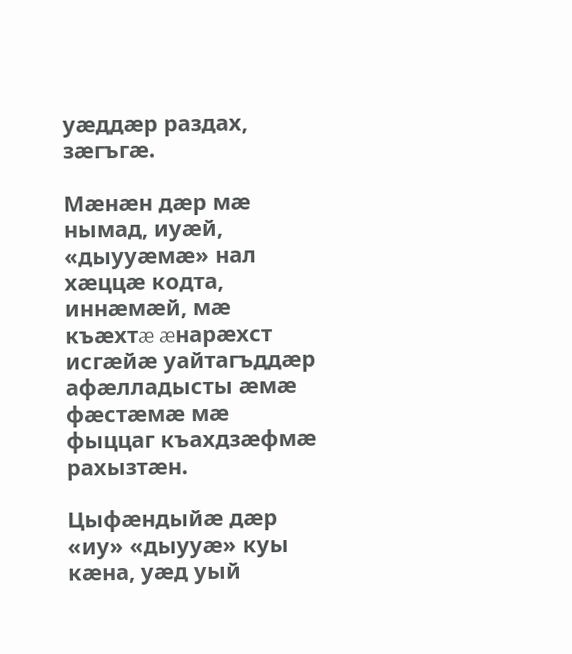уæддæр раздах, зæгъгæ.

Мæнæн дæр мæ нымад, иуæй, «дыууæмæ» нал хæццæ кодта, иннæмæй, мæ къæхтæ æнарæхст исгæйæ уайтагъддæр афæлладысты æмæ фæстæмæ мæ фыццаг къахдзæфмæ рахызтæн.

Цыфæндыйæ дæр «иу» «дыууæ» куы кæна, уæд уый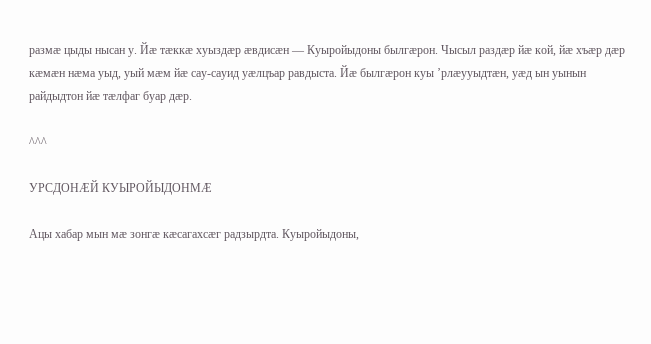размæ цыды нысан у. Йæ тæккæ хуыздæр æвдисæн — Куыройыдоны былгæрон. Чысыл раздæр йæ кой, йæ хъæр дæр кæмæн нæма уыд, уый мæм йæ сау-сауид уæлцъар равдыста. Йæ былгæрон куы ’рлæууыдтæн, уæд ын уынын райдыдтон йæ тæлфаг буар дæр.

^^^

УРСДОНÆЙ КУЫРОЙЫДОНМÆ

Ацы хабар мын мæ зонгæ кæсагахсæг радзырдта. Куыройыдоны,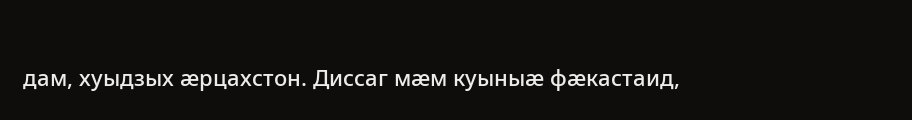дам, хуыдзых æрцахстон. Диссаг мæм куыныæ фæкастаид,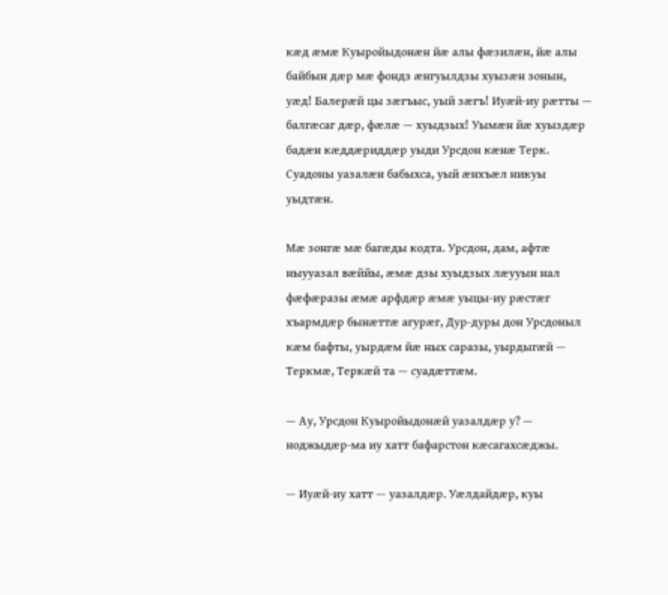кæд æмæ Куыройыдонæн йæ алы фæзилæн, йæ алы байбын дæр мæ фондз æнгуылдзы хуызæн зонын, уæд! Балерæй цы зæгъыс, уый зæгъ! Иуæй-иу рæтты — балгæсаг дæр, фæлæ — хуыдзых! Уымæн йæ хуыздæр бадæн кæддæриддæр уыди Урсдон кæнæ Терк. Суадоны уазалæн бабыхса, уый æнхъæл никуы уыдтæн.

Мæ зонгæ мæ багæды кодта. Урсдон, дам, афтæ ныууазал вæййы, æмæ дзы хуыдзых лæууын нал фæфæразы æмæ арфдæр æмæ уыцы-иу рæстæг хъармдæр бынæттæ агурæг, Дур-дуры дон Урсдоныл кæм бафты, уырдæм йæ ных саразы, уырдыгæй — Теркмæ, Теркæй та — суадæттæм.

— Ау, Урсдон Куыройыдонæй уазалдæр у? — ноджыдæр-ма иу хатт бафарстон кæсагахсæджы.

— Иуæй-иу хатт — уазалдæр. Уæлдайдæр, куы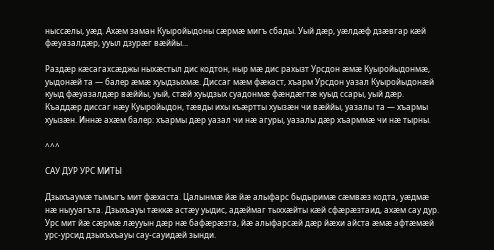ныссæлы, уæд. Ахæм заман Куыройыдоны сæрмæ мигъ сбады. Уый дæр, уæлдæф дзæвгар кæй фæуазалдæр, ууыл дзурæг вæййы...

Раздæр кæсагахсæджы ныхæстыл дис кодтон, ныр мæ дис рахызт Урсдон æмæ Куыройыдонмæ, уыдонæй та — балер æмæ хуыдзыхмæ. Диссаг мæм фæкаст, хъарм Урсдон уазал Куыройыдонæй куыд фæуазалдæр вæййы, уый, стæй хуыдзых суадонмæ фæндæгтæ куыд ссары, уый дæр. Къаддæр диссаг нæу Куыройыдон, тæвды ихы къæртты хуызæн чи вæййы, уазалы та — хъармы хуызæн. Иннæ ахæм балер: хъармы дæр уазал чи нæ агуры, уазалы дæр хъарммæ чи нæ тырны.

^^^

САУ ДУР УРС МИТЫ

Дзыхъаумæ тымыгъ мит фæхаста. Цалынмæ йæ йæ алыфарс быдыримæ сæмвæз кодта, уæдмæ нæ ныууагъта. Дзыхъауы тæккæ астæу уыдис, адæймаг тыххæйты кæй сфæрæзтаид, ахæм сау дур. Урс мит йæ сæрмæ лæууын дæр нæ бафæрæзта, йæ алыфарсæй дæр йæхи айста æмæ афтæмæй урс-урсид дзыхъхъауы сау-сауидæй зынди.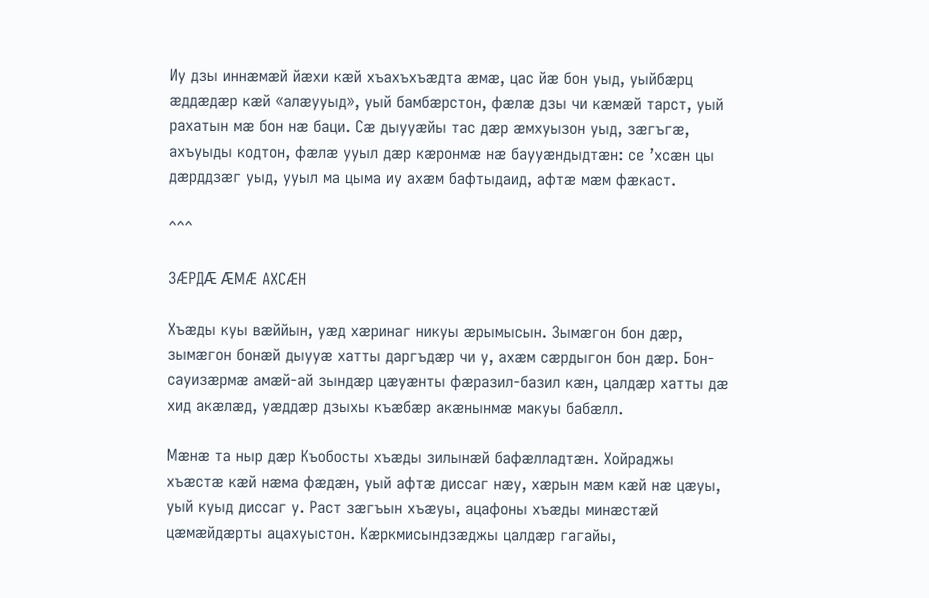Иу дзы иннæмæй йæхи кæй хъахъхъæдта æмæ, цас йæ бон уыд, уыйбæрц æддæдæр кæй «алæууыд», уый бамбæрстон, фæлæ дзы чи кæмæй тарст, уый рахатын мæ бон нæ баци. Сæ дыууæйы тас дæр æмхуызон уыд, зæгъгæ, ахъуыды кодтон, фæлæ ууыл дæр кæронмæ нæ баууæндыдтæн: се ’хсæн цы дæрддзæг уыд, ууыл ма цыма иу ахæм бафтыдаид, афтæ мæм фæкаст.

^^^

ЗÆРДÆ ÆМÆ АХСÆН

Хъæды куы вæййын, уæд хæринаг никуы æрымысын. Зымæгон бон дæр, зымæгон бонæй дыууæ хатты даргъдæр чи у, ахæм сæрдыгон бон дæр. Бон-сауизæрмæ амæй-ай зындæр цæуæнты фæразил-базил кæн, цалдæр хатты дæ хид акæлæд, уæддæр дзыхы къæбæр акæнынмæ макуы бабæлл.

Мæнæ та ныр дæр Къобосты хъæды зилынæй бафæлладтæн. Хойраджы хъæстæ кæй нæма фæдæн, уый афтæ диссаг нæу, хæрын мæм кæй нæ цæуы, уый куыд диссаг у. Раст зæгъын хъæуы, ацафоны хъæды минæстæй цæмæйдæрты ацахуыстон. Кæркмисындзæджы цалдæр гагайы,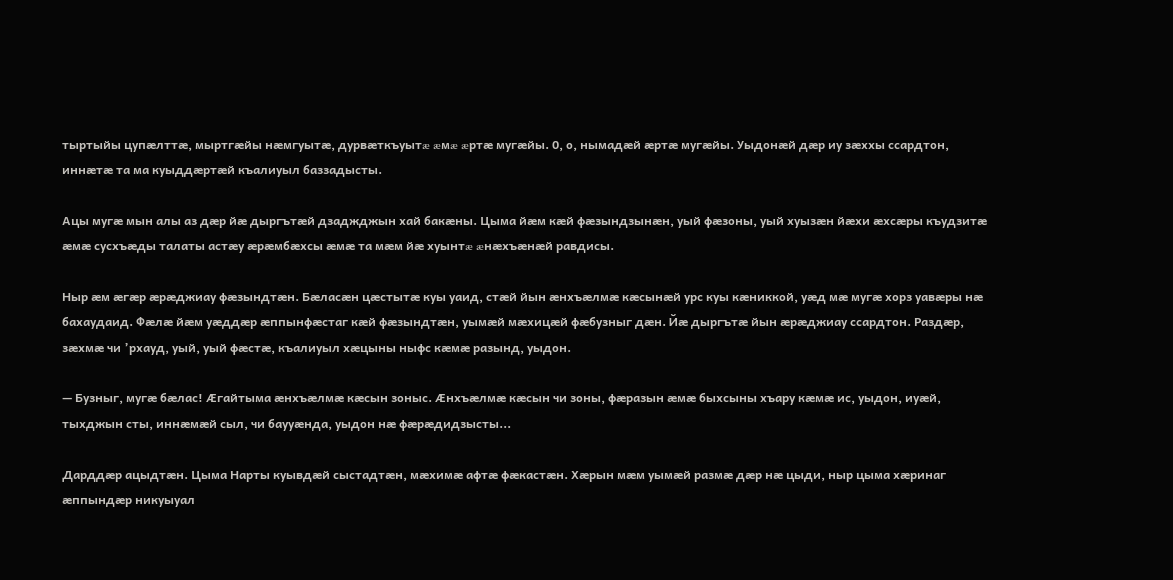тыртыйы цупæлттæ, мыртгæйы нæмгуытæ, дурвæткъуытæ æмæ æртæ мугæйы. 0, о, нымадæй æртæ мугæйы. Уыдонæй дæр иу зæххы ссардтон, иннæтæ та ма куыддæртæй къалиуыл баззадысты.

Ацы мугæ мын алы аз дæр йæ дыргътæй дзаджджын хай бакæны. Цыма йæм кæй фæзындзынæн, уый фæзоны, уый хуызæн йæхи æхсæры къудзитæ æмæ сусхъæды талаты астæу æрæмбæхсы æмæ та мæм йæ хуынтæ æнæхъæнæй равдисы.

Ныр æм æгæр æрæджиау фæзындтæн. Бæласæн цæстытæ куы уаид, стæй йын æнхъæлмæ кæсынæй урс куы кæниккой, уæд мæ мугæ хорз уавæры нæ бахаудаид. Фæлæ йæм уæддæр æппынфæстаг кæй фæзындтæн, уымæй мæхицæй фæбузныг дæн. Йæ дыргътæ йын æрæджиау ссардтон. Раздæр, зæхмæ чи ’рхауд, уый, уый фæстæ, къалиуыл хæцыны ныфс кæмæ разынд, уыдон.

— Бузныг, мугæ бæлас! Æгайтыма æнхъæлмæ кæсын зоныс. Æнхъæлмæ кæсын чи зоны, фæразын æмæ быхсыны хъару кæмæ ис, уыдон, иуæй, тыхджын сты, иннæмæй сыл, чи баууæнда, уыдон нæ фæрæдидзысты...

Дарддæр ацыдтæн. Цыма Нарты куывдæй сыстадтæн, мæхимæ афтæ фæкастæн. Хæрын мæм уымæй размæ дæр нæ цыди, ныр цыма хæринаг æппындæр никуыуал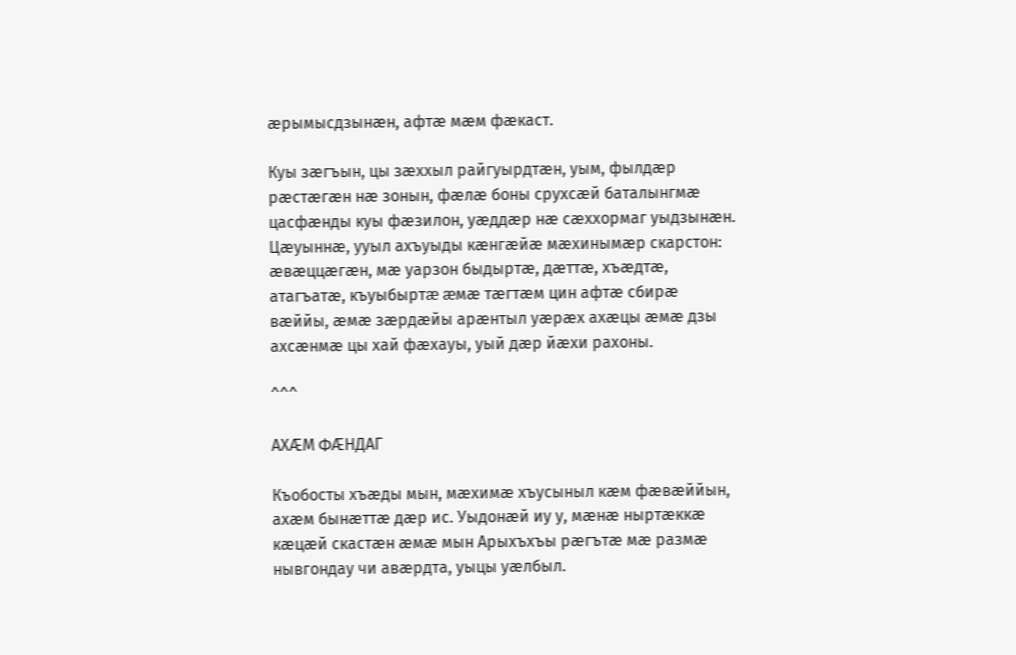æрымысдзынæн, афтæ мæм фæкаст.

Куы зæгъын, цы зæххыл райгуырдтæн, уым, фылдæр рæстæгæн нæ зонын, фæлæ боны срухсæй баталынгмæ цасфæнды куы фæзилон, уæддæр нæ сæххормаг уыдзынæн. Цæуыннæ, ууыл ахъуыды кæнгæйæ мæхинымæр скарстон: æвæццæгæн, мæ уарзон быдыртæ, дæттæ, хъæдтæ, атагъатæ, къуыбыртæ æмæ тæгтæм цин афтæ сбирæ вæййы, æмæ зæрдæйы арæнтыл уæрæх ахæцы æмæ дзы ахсæнмæ цы хай фæхауы, уый дæр йæхи рахоны.

^^^

АХÆМ ФÆНДАГ

Къобосты хъæды мын, мæхимæ хъусыныл кæм фæвæййын, ахæм бынæттæ дæр ис. Уыдонæй иу у, мæнæ ныртæккæ кæцæй скастæн æмæ мын Арыхъхъы рæгътæ мæ размæ нывгондау чи авæрдта, уыцы уæлбыл.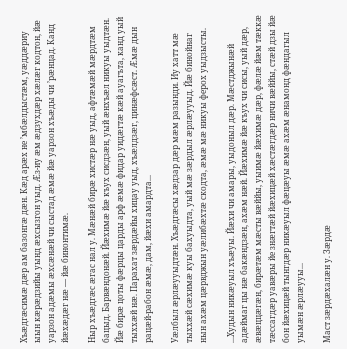Хъæдгæсимæ дæр ам базонгæ дæн. Кæд арæх не ’мбæлдыстæм, уæддæриу ыын кæрæдзийы уынд æхсызгон уыд. Æз-иу æм æдзухдæр хæлæг кодтон, йæ уарзон адæмы æхсæнæй чи сыстад æмæ йæ уарзон хъæды чи ’рæнцад. Канд йæхæдæг нæ — йæ бинонтимæ.

Ныр хъæдгæс æгас нал у. Мæнæй бирæ хистæр нæ уыд, афтæмæй мæрдтæм бацыд. Барвæндонæй. Йæхимæ йæ къух сисдзæн, уый æнхъæл никуы уыдтæн. Йæ бирæ цоты фæрцы царды арф æмæ фидар уидæгтæ кæй ауагъта, канд уый тыххæй нæ. Парахат зæрдæйы хицау уыд, хъæлдзæг, цинæфсæст. Æмæ дын рацæй-рабон æмæ, дам, йæхи амардта...

Уæлбыл æрлæууыдтæн. Хъæдгæсы хæдзар дæр мæм разынди. Иу хатт мæ тыххæй сæхимæ куы бахуыдта, уый мæ зæрдыл æрлæууыд. Йæ бинойнаг нын ахæм цæрвджын уæлибæхтæ скодта, æмæ мæ никуы ферох уыдзысты.

...Худын никæуыл хъæуы. Йæхи чи амары, уыдоныл дæр. Мæстджынæй адæймаг цы нæ бакæндзæн, ахæм нæй. Йæхимæ йæ къух чи сисы, уый дæр, æвæццæгæн, бирæтæм мæсты вæййы, уыимæ йæхимæ дæр, фæлæ йæм тæккæ тæссагдæр уавæры йе знæгтæй йæхицæй хæстæгдæр ничи вæййы, стæй дзы йæ бон йæхицæй тынгдæр никæуыл фæцæуы æмæ ахæм æнамонд фæндагыл уымæн æрлæууы...

Маст зæрдæхалæн у. Зæрдæ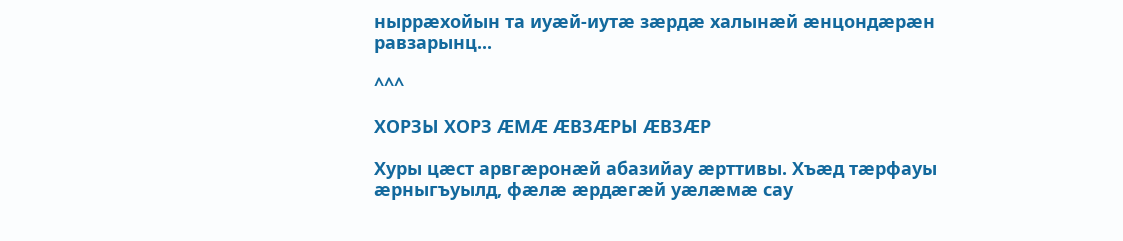ныррæхойын та иуæй-иутæ зæрдæ халынæй æнцондæрæн равзарынц...

^^^

ХОРЗЫ ХОРЗ ÆМÆ ÆВЗÆРЫ ÆВЗÆР

Хуры цæст арвгæронæй абазийау æрттивы. Хъæд тæрфауы æрныгъуылд, фæлæ æрдæгæй уæлæмæ сау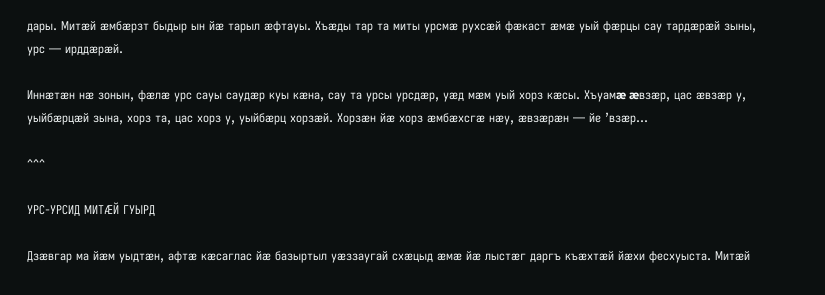дары. Митæй æмбæрзт быдыр ын йæ тарыл æфтауы. Хъæды тар та миты урсмæ рухсæй фæкаст æмæ уый фæрцы сау тардæрæй зыны, урс — ирддæрæй.

Иннæтæн нæ зонын, фæлæ урс сауы саудæр куы кæна, сау та урсы урсдæр, уæд мæм уый хорз кæсы. Хъуамæ æвзæр, цас æвзæр у, уыйбæрцæй зына, хорз та, цас хорз у, уыйбæрц хорзæй. Хорзæн йæ хорз æмбæхсгæ нæу, æвзæрæн — йе ’взæр...

^^^

УРС-УРСИД МИТÆЙ ГУЫРД

Дзæвгар ма йæм уыдтæн, афтæ кæсаглас йæ базыртыл уæззаугай схæцыд æмæ йæ лыстæг даргъ къæхтæй йæхи фесхуыста. Митæй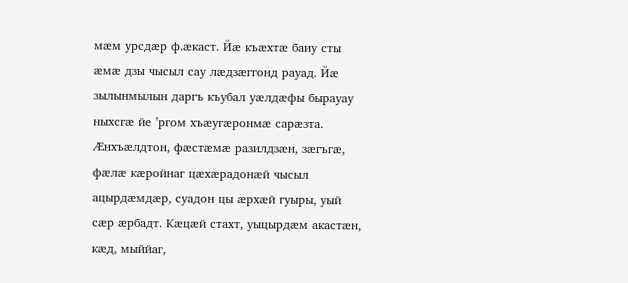мæм урсдæр ф.æкаст. Йæ къæхтæ баиу сты æмæ дзы чысыл сау лæдзæггонд рауад. Йæ зылынмылын даргъ къубал уæлдæфы бырауау ныхсгæ йе ’ргом хъæугæронмæ сарæзта. Æнхъæлдтон, фæстæмæ разилдзæн, зæгъгæ, фæлæ кæройнаг цæхæрадонæй чысыл ацырдæмдæр, суадон цы æрхæй гуыры, уый сæр æрбадт. Кæцæй стахт, уыцырдæм акастæн, кæд, мыййаг,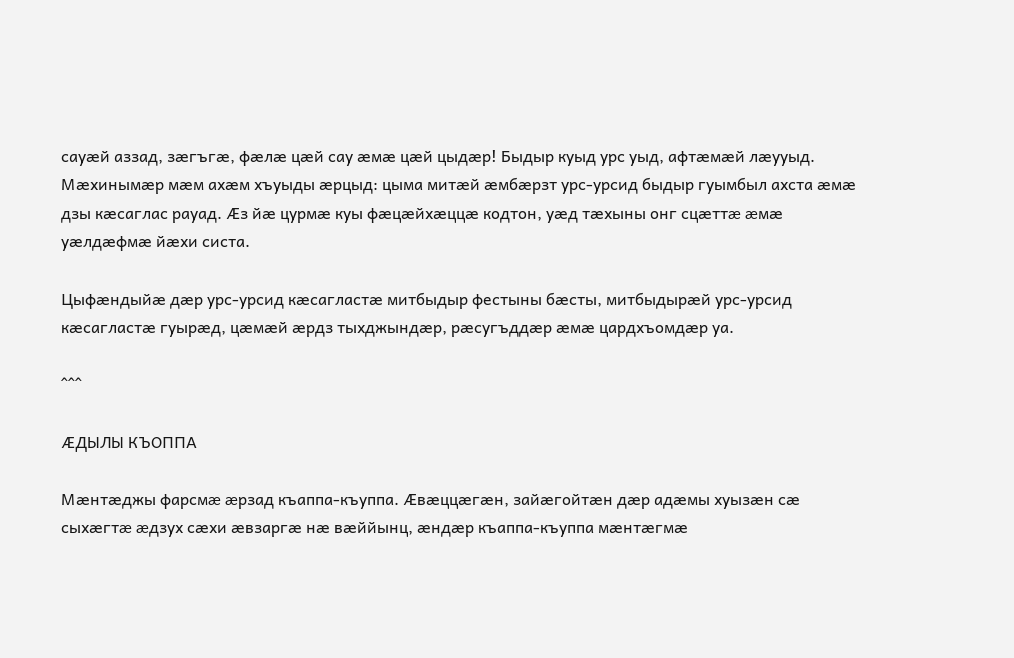сауæй аззад, зæгъгæ, фæлæ цæй сау æмæ цæй цыдæр! Быдыр куыд урс уыд, афтæмæй лæууыд. Мæхинымæр мæм ахæм хъуыды æрцыд: цыма митæй æмбæрзт урс-урсид быдыр гуымбыл ахста æмæ дзы кæсаглас рауад. Æз йæ цурмæ куы фæцæйхæццæ кодтон, уæд тæхыны онг сцæттæ æмæ уæлдæфмæ йæхи систа.

Цыфæндыйæ дæр урс-урсид кæсагластæ митбыдыр фестыны бæсты, митбыдырæй урс-урсид кæсагластæ гуырæд, цæмæй æрдз тыхджындæр, рæсугъддæр æмæ цардхъомдæр уа.

^^^

ÆДЫЛЫ КЪОППА

Мæнтæджы фарсмæ æрзад къаппа-къуппа. Æвæццæгæн, зайæгойтæн дæр адæмы хуызæн сæ сыхæгтæ æдзух сæхи æвзаргæ нæ вæййынц, æндæр къаппа-къуппа мæнтæгмæ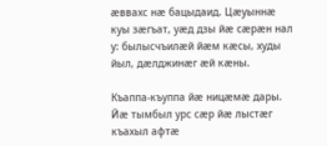æввахс нæ бацыдаид. Цæуыннæ куы зæгъат, уæд дзы йæ сæрæн нал у: былысчъилæй йæм кæсы, худы йыл, дæлджинæг æй кæны.

Къаппа-къуппа йæ ницæмæ дары. Йæ тымбыл урс сæр йæ лыстæг къахыл афтæ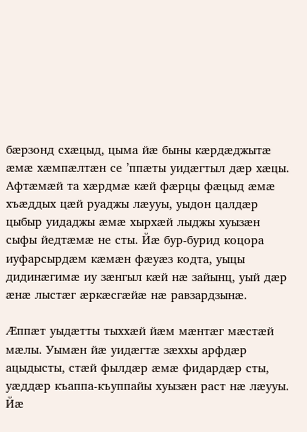бæрзонд схæцыд, цыма йæ быны кæрдæджытæ æмæ хæмпæлтæн се ’ппæты уидæгтыл дæр хæцы. Афтæмæй та хæрдмæ кæй фæрцы фæцыд æмæ хъæддых цæй руаджы лæууы, уыдон цалдæр цыбыр уидаджы æмæ хырхæй лыджы хуызæн сыфы йедтæмæ не сты. Йæ бур-бурид коцора иуфарсырдæм кæмæн фæуæз кодта, уыцы дидинæгимæ иу зæнгыл кæй нæ зайынц, уый дæр æнæ лыстæг æркæсгæйæ нæ равзардзынæ.

Æппæт уыдæтты тыххæй йæм мæнтæг мæстæй мæлы. Уымæн йæ уидæгтæ зæххы арфдæр ацыдысты, стæй фылдæр æмæ фидардæр сты, уæддæр къаппа-къуппайы хуызæн раст нæ лæууы. Йæ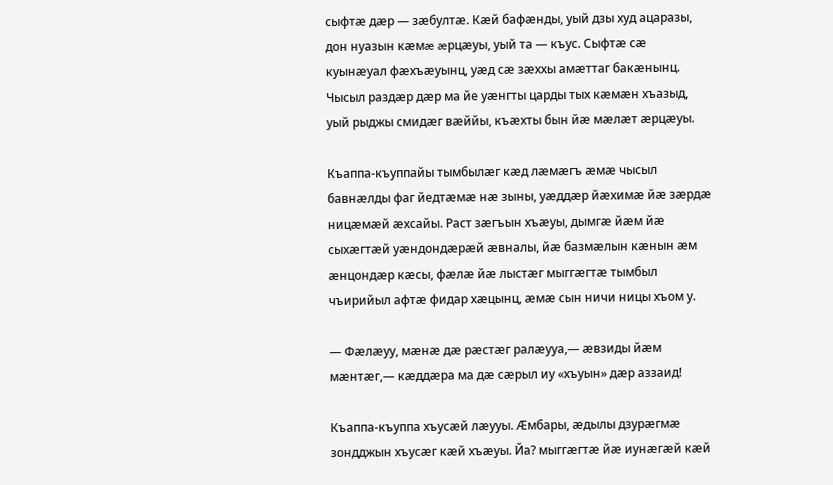сыфтæ дæр — зæбултæ. Кæй бафæнды, уый дзы худ ацаразы, дон нуазын кæмæ æрцæуы, уый та — къус. Сыфтæ сæ куынæуал фæхъæуынц, уæд сæ зæххы амæттаг бакæнынц. Чысыл раздæр дæр ма йе уæнгты царды тых кæмæн хъазыд, уый рыджы смидæг вæййы, къæхты бын йæ мæлæт æрцæуы.

Къаппа-къуппайы тымбылæг кæд лæмæгъ æмæ чысыл бавнæлды фаг йедтæмæ нæ зыны, уæддæр йæхимæ йæ зæрдæ ницæмæй æхсайы. Раст зæгъын хъæуы, дымгæ йæм йæ сыхæгтæй уæндондæрæй æвналы, йæ базмæлын кæнын æм æнцондæр кæсы, фæлæ йæ лыстæг мыггæгтæ тымбыл чъирийыл афтæ фидар хæцынц, æмæ сын ничи ницы хъом у.

— Фæлæуу, мæнæ дæ рæстæг ралæууа,— æвзиды йæм мæнтæг,— кæддæра ма дæ сæрыл иу «хъуын» дæр аззаид!

Къаппа-къуппа хъусæй лæууы. Æмбары, æдылы дзурæгмæ зондджын хъусæг кæй хъæуы. Йа? мыггæгтæ йæ иунæгæй кæй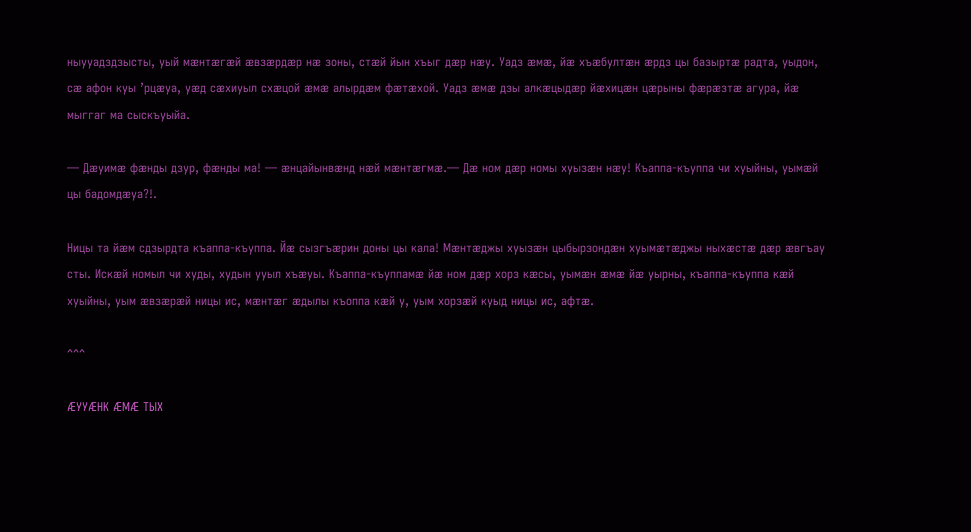ныууадздзысты, уый мæнтæгæй æвзæрдæр нæ зоны, стæй йын хъыг дæр нæу. Уадз æмæ, йæ хъæбултæн æрдз цы базыртæ радта, уыдон, сæ афон куы ’рцæуа, уæд сæхиуыл схæцой æмæ алырдæм фæтæхой. Уадз æмæ дзы алкæцыдæр йæхицæн цæрыны фæрæзтæ агура, йæ мыггаг ма сыскъуыйа.

— Дæуимæ фæнды дзур, фæнды ма! — æнцайынвæнд нæй мæнтæгмæ.— Дæ ном дæр номы хуызæн нæу! Къаппа-къуппа чи хуыйны, уымæй цы бадомдæуа?!.

Ницы та йæм сдзырдта къаппа-къуппа. Йæ сызгъæрин доны цы кала! Мæнтæджы хуызæн цыбырзондæн хуымæтæджы ныхæстæ дæр æвгъау сты. Искæй номыл чи худы, худын ууыл хъæуы. Къаппа-къуппамæ йæ ном дæр хорз кæсы, уымæн æмæ йæ уырны, къаппа-къуппа кæй хуыйны, уым æвзæрæй ницы ис, мæнтæг æдылы къоппа кæй у, уым хорзæй куыд ницы ис, афтæ.

^^^

ÆУУÆНК ÆМÆ ТЫХ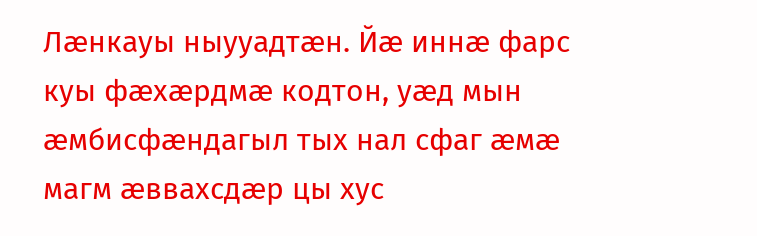Лæнкауы ныууадтæн. Йæ иннæ фарс куы фæхæрдмæ кодтон, уæд мын æмбисфæндагыл тых нал сфаг æмæ магм æввахсдæр цы хус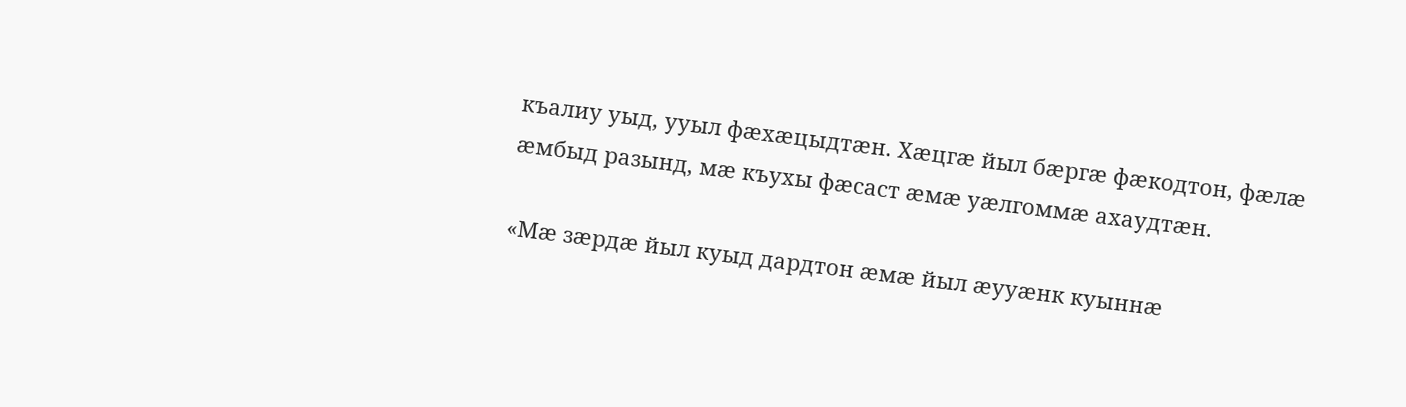къалиу уыд, ууыл фæхæцыдтæн. Хæцгæ йыл бæргæ фæкодтон, фæлæ æмбыд разынд, мæ къухы фæсаст æмæ уæлгоммæ ахаудтæн.

«Мæ зæрдæ йыл куыд дардтон æмæ йыл æууæнк куыннæ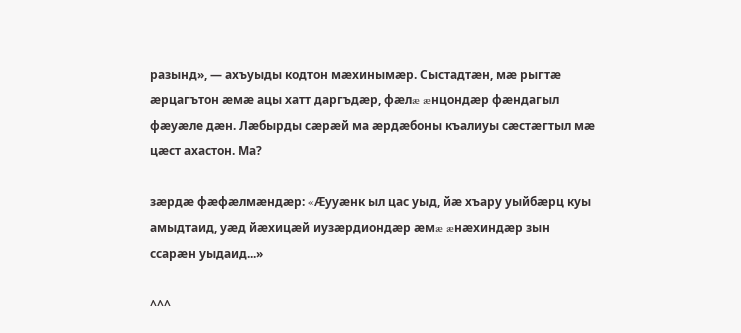разынд», — ахъуыды кодтон мæхинымæр. Сыстадтæн, мæ рыгтæ æрцагътон æмæ ацы хатт даргъдæр, фæлæ æнцондæр фæндагыл фæуæле дæн. Лæбырды сæрæй ма æрдæбоны къалиуы сæстæгтыл мæ цæст ахастон. Ма?

зæрдæ фæфæлмæндæр: «Æууæнк ыл цас уыд, йæ хъару уыйбæрц куы амыдтаид, уæд йæхицæй иузæрдиондæр æмæ æнæхиндæр зын ссарæн уыдаид...»

^^^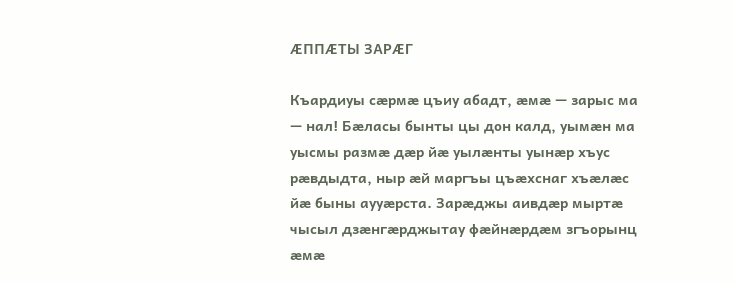ÆППÆТЫ ЗАРÆГ

Къардиуы сæрмæ цъиу абадт, æмæ — зарыс ма — нал! Бæласы бынты цы дон калд, уымæн ма уысмы размæ дæр йæ уылæнты уынæр хъус рæвдыдта, ныр æй маргъы цъæхснаг хъæлæс йæ быны аууæрста. Зарæджы аивдæр мыртæ чысыл дзæнгæрджытау фæйнæрдæм згъорынц æмæ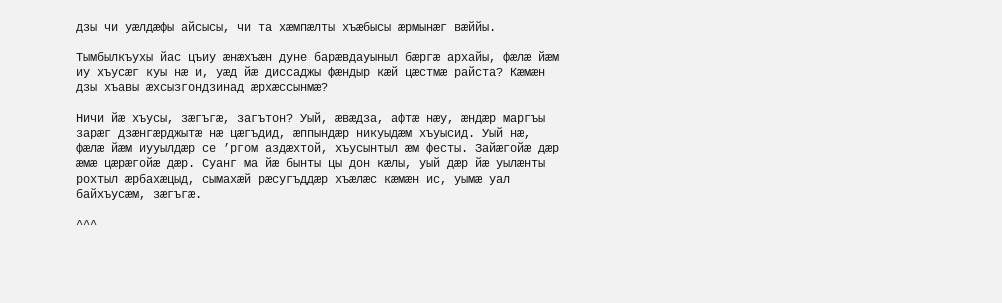дзы чи уæлдæфы айсысы, чи та хæмпæлты хъæбысы æрмынæг вæййы.

Тымбылкъухы йас цъиу æнæхъæн дуне барæвдауыныл бæргæ архайы, фæлæ йæм иу хъусæг куы нæ и, уæд йæ диссаджы фæндыр кæй цæстмæ райста? Кæмæн дзы хъавы æхсызгондзинад æрхæссынмæ?

Ничи йæ хъусы, зæгъгæ, загътон? Уый, æвæдза, афтæ нæу, æндæр маргъы зарæг дзæнгæрджытæ нæ цæгъдид, æппындæр никуыдæм хъуысид. Уый нæ, фæлæ йæм иууылдæр се ’ргом аздæхтой, хъусынтыл æм фесты. Зайæгойæ дæр æмæ цæрæгойæ дæр. Суанг ма йæ бынты цы дон кæлы, уый дæр йæ уылæнты рохтыл æрбахæцыд, сымахæй рæсугъддæр хъæлæс кæмæн ис, уымæ уал байхъусæм, зæгъгæ.

^^^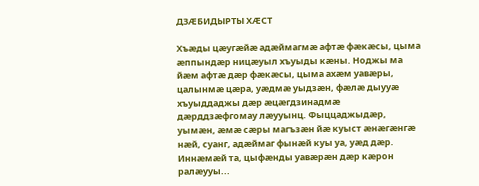ДЗÆБИДЫРТЫ ХÆСТ

Хъæды цæугæйæ адæймагмæ афтæ фæкæсы, цыма æппындæр ницæуыл хъуыды кæны. Ноджы ма йæм афтæ дæр фæкæсы, цыма ахæм уавæры, цалынмæ цæра, уæдмæ уыдзæн, фæлæ дыууæ хъуыддаджы дæр æцæгдзинадмæ дæрддзæфгомау лæууынц. Фыццаджыдæр, уымæн, æмæ сæры магъзæн йæ куыст æнæгæнгæ нæй, суанг, адæймаг фынæй куы уа, уæд дæр. Иннæмæй та, цыфæнды уавæрæн дæр кæрон ралæууы...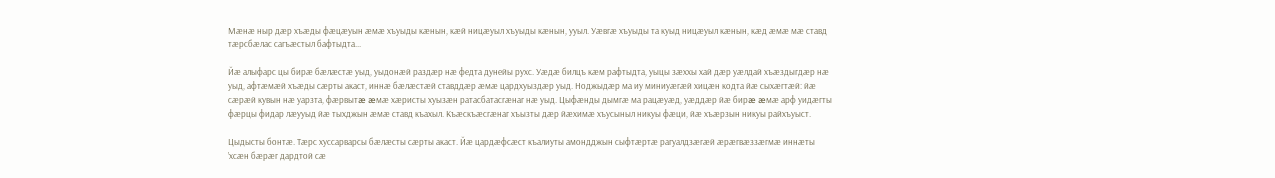Мæнæ ныр дæр хъæды фæцæуын æмæ хъуыды кæнын, кæй ницæуыл хъуыды кæнын, ууыл. Уæвгæ хъуыды та куыд ницæуыл кæнын, кæд æмæ мæ ставд тæрсбæлас сагъæстыл бафтыдта...

Йæ алыфарс цы бирæ бæлæстæ уыд, уыдонæй раздæр нæ федта дунейы рухс. Уæдæ билцъ кæм рафтыдта, уыцы зæххы хай дæр уæлдай хъæздыгдæр нæ уыд, афтæмæй хъæды сæрты акаст, иннæ бæлæстæй ставддæр æмæ цардхуыздæр уыд. Ноджыдæр ма иу миниуæгæй хицæн кодта йæ сыхæгтæй: йæ сæрæй кувын нæ уарзта, фæрвытæ æмæ хæристы хуызæн ратасбатасгæнаг нæ уыд. Цыфæнды дымгæ ма рацæуæд, уæддæр йæ бирæ æмæ арф уидæгты фæрцы фидар лæууыд йæ тыхджын æмæ ставд къахыл. Къæскъæсгæнаг хъызты дæр йæхимæ хъусыныл никуы фæци, йæ хъæрзын никуы райхъуыст.

Цыдысты бонтæ. Тæрс хуссарварсы бæлæсты сæрты акаст. Йæ цардæфсæст къалиуты амондджын сыфтæртæ рагуалдзæгæй æрæгвæззæгмæ иннæты ’хсæн бæрæг дардтой сæ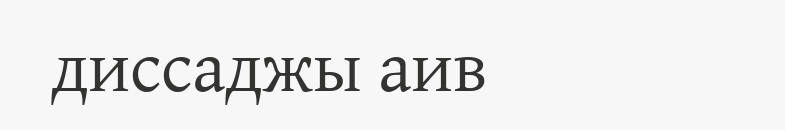диссаджы аив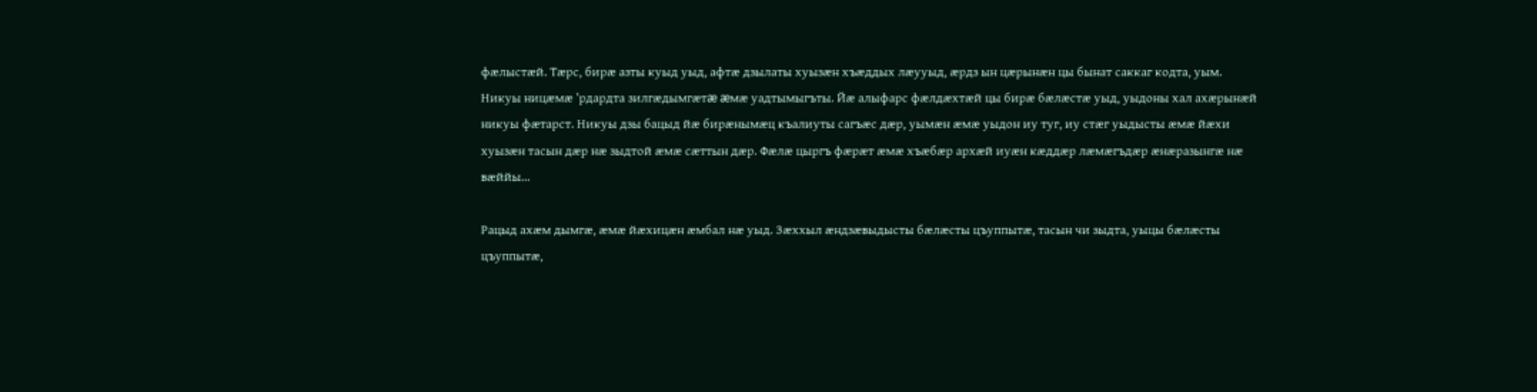фæлыстæй. Тæрс, бирæ азты куыд уыд, афтæ дзылаты хуызæн хъæддых лæууыд, æрдз ын цæрынæн цы бынат саккаг кодта, уым. Никуы ницæмæ ’рдардта зилгæдымгæтæ æмæ уадтымыгъты. Йæ алыфарс фæлдæхтæй цы бирæ бæлæстæ уыд, уыдоны хал ахæрынæй никуы фæтарст. Никуы дзы бацыд йæ бирæнымæц къалиуты сагъæс дæр, уымæн æмæ уыдон иу туг, иу стæг уыдысты æмæ йæхи хуызæн тасын дæр нæ зыдтой æмæ сæттын дæр. Фæлæ цыргъ фæрæт æмæ хъæбæр архæй иуæн кæддæр лæмæгъдæр æнæразынгæ нæ вæййы...

Рацыд ахæм дымгæ, æмæ йæхицæн æмбал нæ уыд. Зæххыл æндзæвыдысты бæлæсты цъуппытæ, тасын чи зыдта, уыцы бæлæсты цъуппытæ,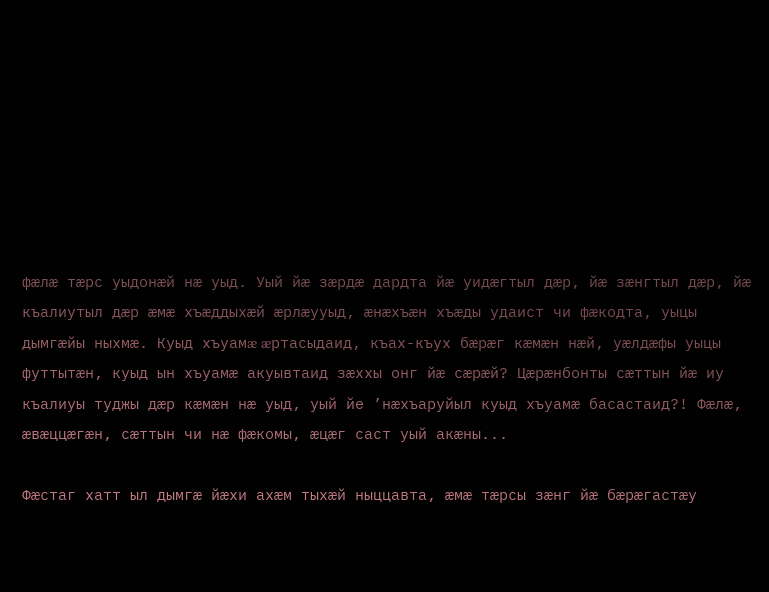фæлæ тæрс уыдонæй нæ уыд. Уый йæ зæрдæ дардта йæ уидæгтыл дæр, йæ зæнгтыл дæр, йæ къалиутыл дæр æмæ хъæддыхæй æрлæууыд, æнæхъæн хъæды удаист чи фæкодта, уыцы дымгæйы ныхмæ. Куыд хъуамæ æртасыдаид, къах-къух бæрæг кæмæн нæй, уæлдæфы уыцы футтытæн, куыд ын хъуамæ акуывтаид зæххы онг йæ сæрæй? Цæрæнбонты сæттын йæ иу къалиуы туджы дæр кæмæн нæ уыд, уый йе ’нæхъаруйыл куыд хъуамæ басастаид?! Фæлæ, æвæццæгæн, сæттын чи нæ фæкомы, æцæг саст уый акæны...

Фæстаг хатт ыл дымгæ йæхи ахæм тыхæй ныццавта, æмæ тæрсы зæнг йæ бæрæгастæу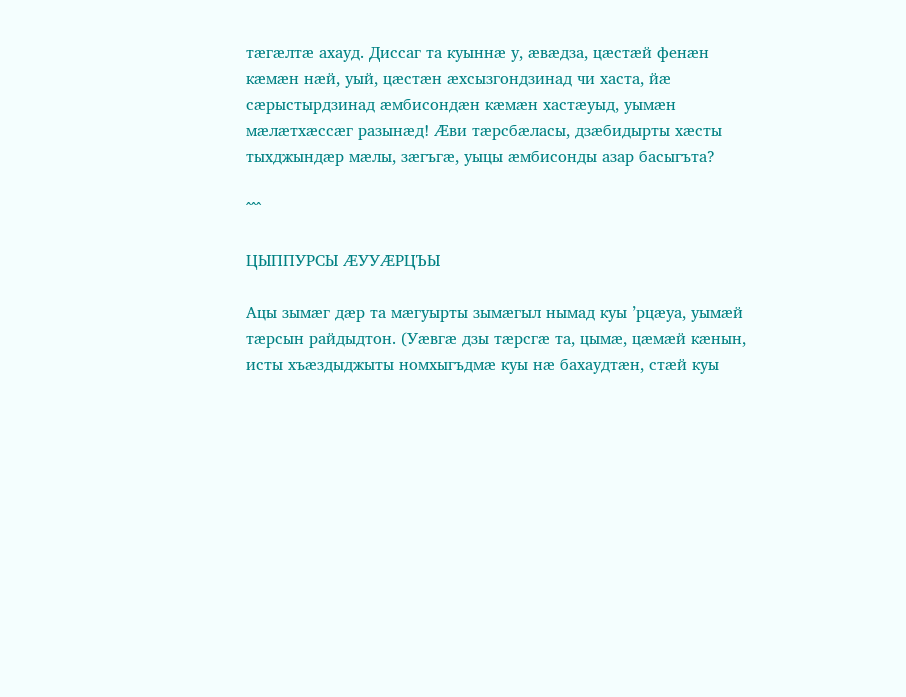тæгæлтæ ахауд. Диссаг та куыннæ у, æвæдза, цæстæй фенæн кæмæн нæй, уый, цæстæн æхсызгондзинад чи хаста, йæ сæрыстырдзинад æмбисондæн кæмæн хастæуыд, уымæн мæлæтхæссæг разынæд! Æви тæрсбæласы, дзæбидырты хæсты тыхджындæр мæлы, зæгъгæ, уыцы æмбисонды азар басыгъта?

^^^

ЦЫППУРСЫ ÆУУÆРЦЪЫ

Ацы зымæг дæр та мæгуырты зымæгыл нымад куы ’рцæуа, уымæй тæрсын райдыдтон. (Уæвгæ дзы тæрсгæ та, цымæ, цæмæй кæнын, исты хъæздыджыты номхыгъдмæ куы нæ бахаудтæн, стæй куы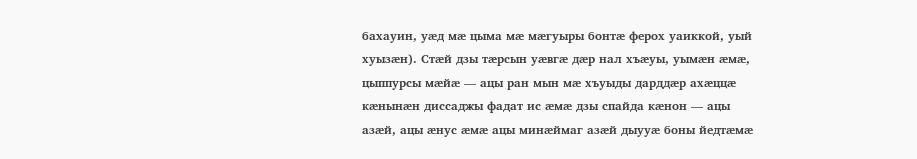бахауин, уæд мæ цыма мæ мæгуыры бонтæ ферох уаиккой, уый хуызæн). Стæй дзы тæрсын уæвгæ дæр нал хъæуы, уымæн æмæ, цыппурсы мæйæ — ацы ран мын мæ хъуыды дарддæр ахæццæ кæнынæн диссаджы фадат ис æмæ дзы спайда кæнон — ацы азæй, ацы æнус æмæ ацы минæймаг азæй дыууæ боны йедтæмæ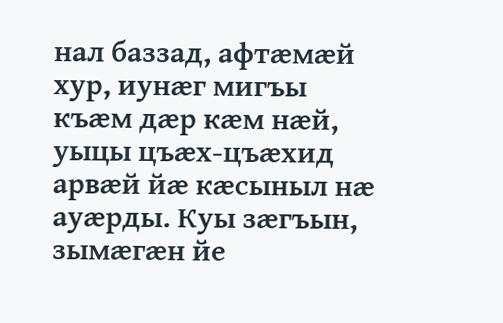нал баззад, афтæмæй хур, иунæг мигъы къæм дæр кæм нæй, уыцы цъæх-цъæхид арвæй йæ кæсыныл нæ ауæрды. Куы зæгъын, зымæгæн йе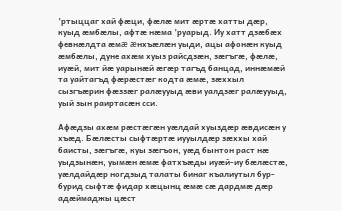’ртыццаг хай фæци, фæлæ мит æртæ хатты дæр, куыд æмбæлы, афтæ нæма ’руарыд. Иу хатт дзæбæх февнæлдта æмæ æнхъæлæн уыди, ацы афонæн куыд æмбæлы, дуне ахæм хуыз райсдзæн, зæгъгæ, фæлæ, иуæй, мит йæ уарынæй æгæр тагъд банцад, иннæмæй та уайтагъд фæрæстæг кодта æмæ, зæххыл сызгъæрин фæззæг ралæууыд æви уалдзæг ралæууыд, уый зын раиртасæн сси.

Афæдзы ахæм рæстæгæн уæлдай хуыздæр æвдисæн у хъæд. Бæлæсты сыфтæртæ иууылдæр зæххы хай баисты, зæгъгæ, куы зæгъон, уæд бынтон раст нæ уыдзынæн, уымæн æмæ фатхъæды иуæй-иу бæлæстæ, уæлдайдæр ногдзыд талаты бинаг къалиутыл бур-бурид сыфтæ фидар хæцынц æмæ сæ дардмæ дæр адæймаджы цæст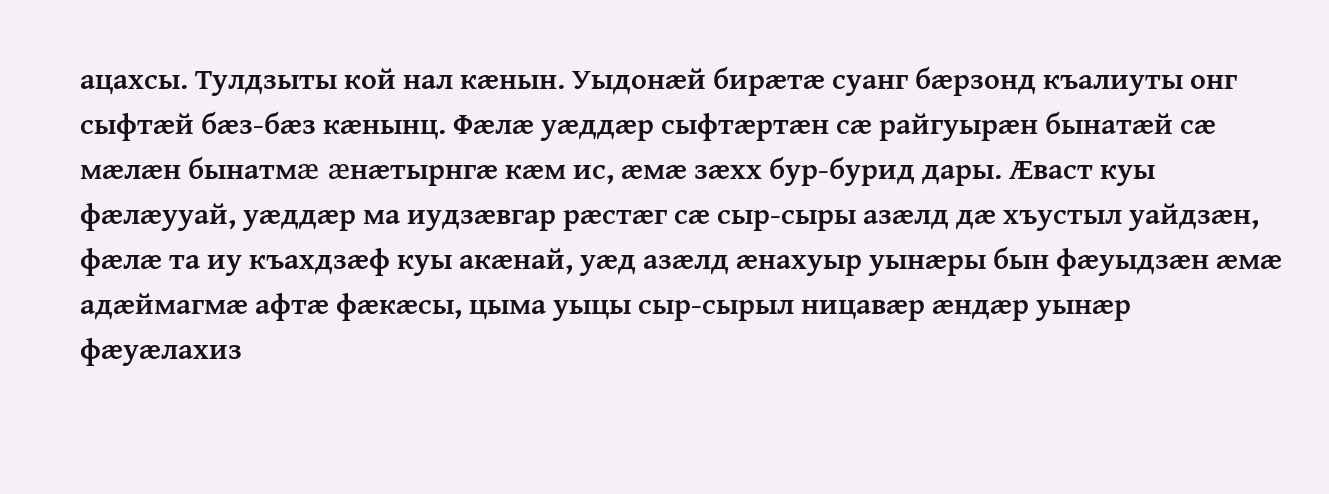ацахсы. Тулдзыты кой нал кæнын. Уыдонæй бирæтæ суанг бæрзонд къалиуты онг сыфтæй бæз-бæз кæнынц. Фæлæ уæддæр сыфтæртæн сæ райгуырæн бынатæй сæ мæлæн бынатмæ æнæтырнгæ кæм ис, æмæ зæхх бур-бурид дары. Æваст куы фæлæууай, уæддæр ма иудзæвгар рæстæг сæ сыр-сыры азæлд дæ хъустыл уайдзæн, фæлæ та иу къахдзæф куы акæнай, уæд азæлд æнахуыр уынæры бын фæуыдзæн æмæ адæймагмæ афтæ фæкæсы, цыма уыцы сыр-сырыл ницавæр æндæр уынæр фæуæлахиз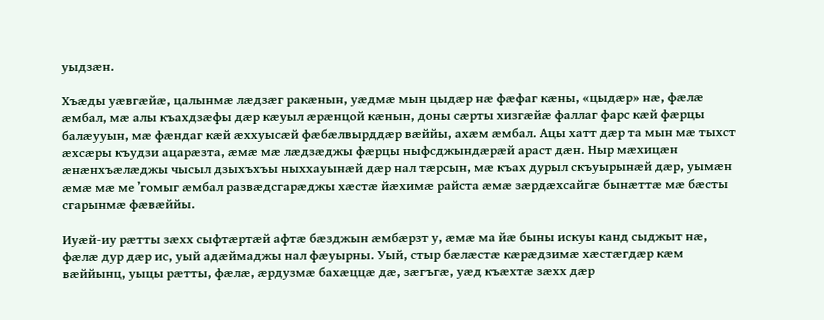уыдзæн.

Хъæды уæвгæйæ, цалынмæ лæдзæг ракæнын, уæдмæ мын цыдæр нæ фæфаг кæны, «цыдæр» нæ, фæлæ æмбал, мæ алы къахдзæфы дæр кæуыл æрæнцой кæнын, доны сæрты хизгæйæ фаллаг фарс кæй фæрцы балæууын, мæ фæндаг кæй æххуысæй фæбæлвырддæр вæййы, ахæм æмбал. Ацы хатт дæр та мын мæ тыхст æхсæры къудзи ацарæзта, æмæ мæ лæдзæджы фæрцы ныфсджындæрæй араст дæн. Ныр мæхицæн æнæнхъæлæджы чысыл дзыхъхъы ныххауынæй дæр нал тæрсын, мæ къах дурыл скъуырынæй дæр, уымæн æмæ мæ ме ’гомыг æмбал развæдсгарæджы хæстæ йæхимæ райста æмæ зæрдæхсайгæ бынæттæ мæ бæсты сгарынмæ фæвæййы.

Иуæй-иу рæтты зæхх сыфтæртæй афтæ бæзджын æмбæрзт у, æмæ ма йæ быны искуы канд сыджыт нæ, фæлæ дур дæр ис, уый адæймаджы нал фæуырны. Уый, стыр бæлæстæ кæрæдзимæ хæстæгдæр кæм вæййынц, уыцы рæтты, фæлæ, æрдузмæ бахæццæ дæ, зæгъгæ, уæд къæхтæ зæхх дæр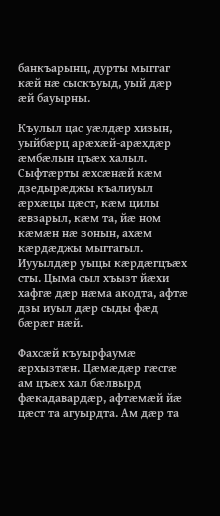банкъарынц, дурты мыггаг кæй нæ сыскъуыд, уый дæр æй бауырны.

Къулыл цас уæлдæр хизын, уыйбæрц арæхæй-арæхдæр æмбæлын цъæх халыл. Сыфтæрты æхсæнæй кæм дзедырæджы къалиуыл æрхæцы цæст, кæм цилы æвзарыл, кæм та, йæ ном кæмæн нæ зонын, ахæм кæрдæджы мыггагыл. Иууылдæр уыцы кæрдæгцъæх сты. Цыма сыл хъызт йæхи хафгæ дæр нæма акодта, афтæ дзы иуыл дæр сыды фæд бæрæг нæй.

Фахсæй къуырфаумæ æрхызтæн. Цæмæдæр гæсгæ ам цъæх хал бæлвырд фæкадавардæр, афтæмæй йæ цæст та агуырдта. Ам дæр та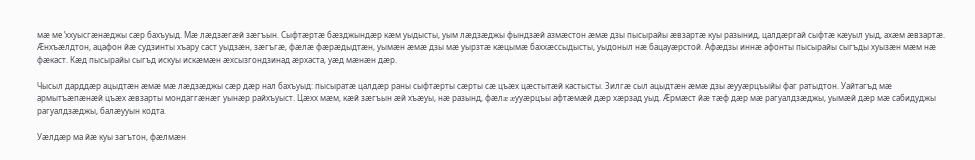мæ ме ’ххуысгæнæджы сæр бахъуыд. Мæ лæдзæгæй зæгъын. Сыфтæртæ бæзджындæр кæм уыдысты, уым лæдзæджы фындзæй азмæстон æмæ дзы пысырайы æвзартæ куы разынид, цалдæргай сыфтæ кæуыл уыд, ахæм æвзартæ. Æнхъæлдтон, ацафон йæ судзинты хъару саст уыдзæн, зæгъгæ, фæлæ фæрæдыдтæн, уымæн æмæ дзы мæ уырзтæ кæцымæ баххæссыдысты, уыдоныл нæ бацауæрстой. Афæдзы иннæ афонты пысырайы сыгъды хуызæн мæм нæ фæкаст. Кæд пысырайы сыгъд искуы искæмæн æхсызгондзинад æрхаста, уæд мæнæн дæр.

Чысыл дарддæр ацыдтæн æмæ мæ лæдзæджы сæр дæр нал бахъуыд: пысыратæ цалдæр раны сыфтæрты сæрты сæ цъæх цæстытæй кастысты. Зилгæ сыл ацыдтæн æмæ дзы æууæрцъыйы фаг ратыдтон. Уайтагъд мæ армытъæпæнæй цъæх æвзарты мондаггæнæг уынæр райхъуыст. Цæхх мæм, кæй зæгъын æй хъæуы, нæ разынд, фæлæ æууæрцъы афтæмæй дæр хæрзад уыд. Æрмæст йæ тæф дæр мæ рагуалдзæджы, уымæй дæр мæ сабидуджы рагуалдзæджы, балæууын кодта.

Уæлдæр ма йæ куы загътон, фæлмæн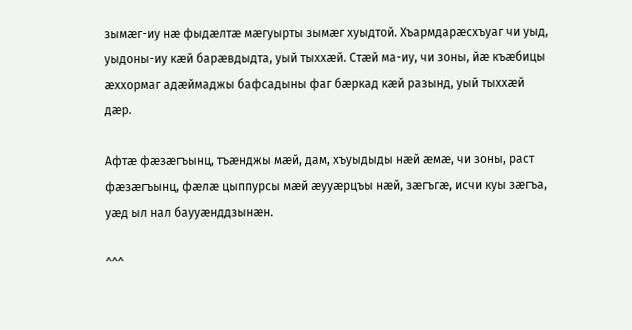зымæг-иу нæ фыдæлтæ мæгуырты зымæг хуыдтой. Хъармдарæсхъуаг чи уыд, уыдоны-иу кæй барæвдыдта, уый тыххæй. Стæй ма-иу, чи зоны, йæ къæбицы æххормаг адæймаджы бафсадыны фаг бæркад кæй разынд, уый тыххæй дæр.

Афтæ фæзæгъынц, тъæнджы мæй, дам, хъуыдыды нæй æмæ, чи зоны, раст фæзæгъынц, фæлæ цыппурсы мæй æууæрцъы нæй, зæгъгæ, исчи куы зæгъа, уæд ыл нал баууæнддзынæн.

^^^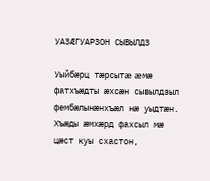УАЗÆГУАРЗОН СЫВЫЛДЗ

Уыйбæрц тæрсытæ æмæ фатхъæдты æхсæн сывылдзыл фембæлынæнхъæл нæ уыдтæн. Хъæды æмхæрд фахсыл мæ цæст куы схастон,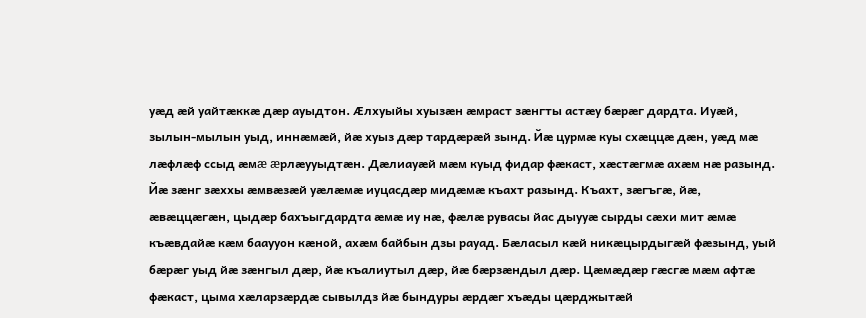уæд æй уайтæккæ дæр ауыдтон. Æлхуыйы хуызæн æмраст зæнгты астæу бæрæг дардта. Иуæй, зылын-мылын уыд, иннæмæй, йæ хуыз дæр тардæрæй зынд. Йæ цурмæ куы схæццæ дæн, уæд мæ лæфлæф ссыд æмæ æрлæууыдтæн. Дæлиауæй мæм куыд фидар фæкаст, хæстæгмæ ахæм нæ разынд. Йæ зæнг зæххы æмвæзæй уæлæмæ иуцасдæр мидæмæ къахт разынд. Къахт, зæгъгæ, йæ, æвæццæгæн, цыдæр бахъыгдардта æмæ иу нæ, фæлæ рувасы йас дыууæ сырды сæхи мит æмæ къæвдайæ кæм бааууон кæной, ахæм байбын дзы рауад. Бæласыл кæй никæцырдыгæй фæзынд, уый бæрæг уыд йæ зæнгыл дæр, йæ къалиутыл дæр, йæ бæрзæндыл дæр. Цæмæдæр гæсгæ мæм афтæ фæкаст, цыма хæларзæрдæ сывылдз йæ бындуры æрдæг хъæды цæрджытæй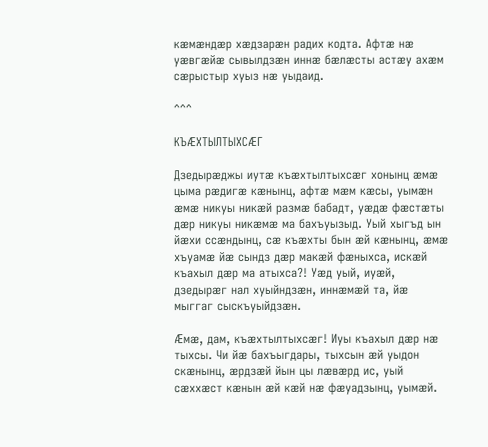кæмæндæр хæдзарæн радих кодта. Афтæ нæ уæвгæйæ сывылдзæн иннæ бæлæсты астæу ахæм сæрыстыр хуыз нæ уыдаид.

^^^

КЪÆХТЫЛТЫХСÆГ

Дзедырæджы иутæ къæхтылтыхсæг хонынц æмæ цыма рæдигæ кæнынц, афтæ мæм кæсы, уымæн æмæ никуы никæй размæ бабадт, уæдæ фæстæты дæр никуы никæмæ ма бахъуызыд. Уый хыгъд ын йæхи ссæндынц, сæ къæхты бын æй кæнынц, æмæ хъуамæ йæ сындз дæр макæй фæныхса, искæй къахыл дæр ма атыхса?! Уæд уый, иуæй, дзедырæг нал хуыйндзæн, иннæмæй та, йæ мыггаг сыскъуыйдзæн.

Æмæ, дам, къæхтылтыхсæг! Иуы къахыл дæр нæ тыхсы. Чи йæ бахъыгдары, тыхсын æй уыдон скæнынц, æрдзæй йын цы лæвæрд ис, уый сæххæст кæнын æй кæй нæ фæуадзынц, уымæй.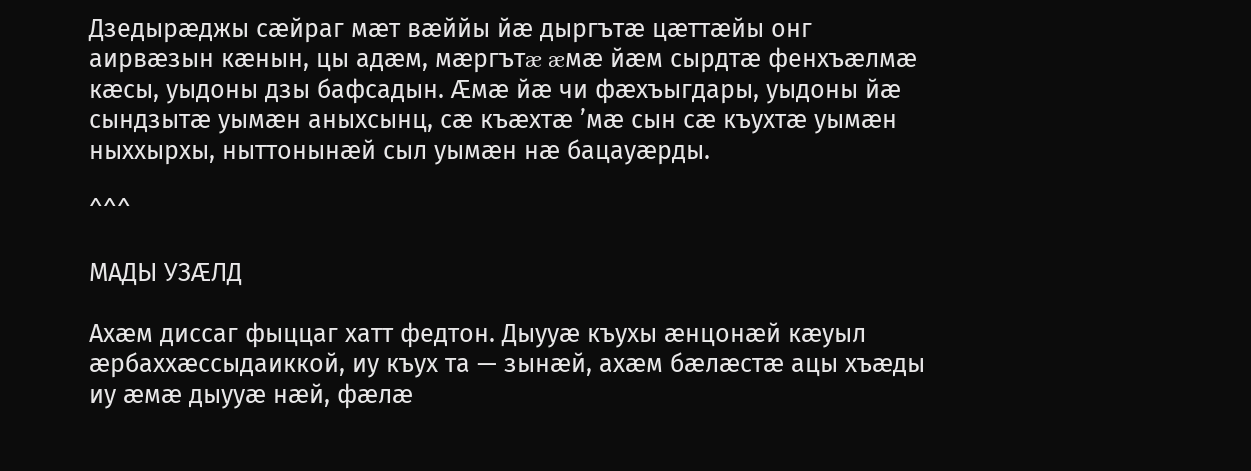Дзедырæджы сæйраг мæт вæййы йæ дыргътæ цæттæйы онг аирвæзын кæнын, цы адæм, мæргътæ æмæ йæм сырдтæ фенхъæлмæ кæсы, уыдоны дзы бафсадын. Æмæ йæ чи фæхъыгдары, уыдоны йæ сындзытæ уымæн аныхсынц, сæ къæхтæ ’мæ сын сæ къухтæ уымæн ныххырхы, ныттонынæй сыл уымæн нæ бацауæрды.

^^^

МАДЫ УЗÆЛД

Ахæм диссаг фыццаг хатт федтон. Дыууæ къухы æнцонæй кæуыл æрбаххæссыдаиккой, иу къух та — зынæй, ахæм бæлæстæ ацы хъæды иу æмæ дыууæ нæй, фæлæ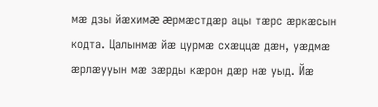мæ дзы йæхимæ æрмæстдæр ацы тæрс æркæсын кодта. Цалынмæ йæ цурмæ схæццæ дæн, уæдмæ æрлæууын мæ зæрды кæрон дæр нæ уыд. Йæ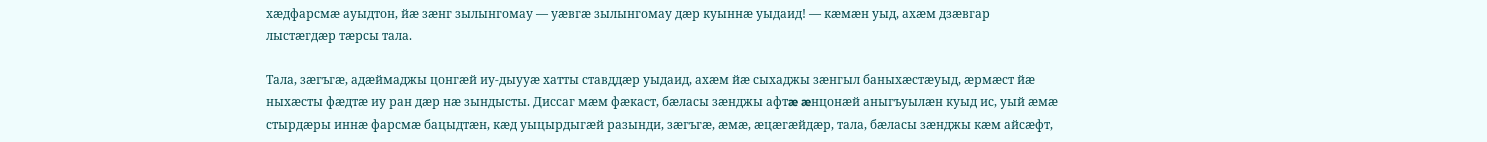хæдфарсмæ ауыдтон, йæ зæнг зылынгомау — уæвгæ зылынгомау дæр куыннæ уыдаид! — кæмæн уыд, ахæм дзæвгар лыстæгдæр тæрсы тала.

Тала, зæгъгæ, адæймаджы цонгæй иу-дыууæ хатты ставддæр уыдаид, ахæм йæ сыхаджы зæнгыл баныхæстæуыд, æрмæст йæ ныхæсты фæдтæ иу ран дæр нæ зындысты. Диссаг мæм фæкаст, бæласы зæнджы афтæ æнцонæй аныгъуылæн куыд ис, уый æмæ стырдæры иннæ фарсмæ бацыдтæн, кæд уыцырдыгæй разынди, зæгъгæ, æмæ, æцæгæйдæр, тала, бæласы зæнджы кæм айсæфт,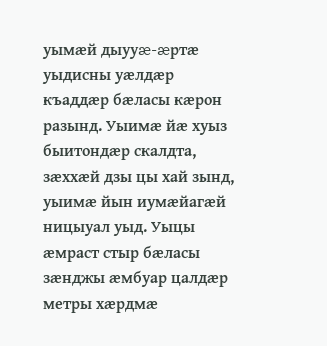уымæй дыууæ-æртæ уыдисны уæлдæр къаддæр бæласы кæрон разынд. Уыимæ йæ хуыз быитондæр скалдта, зæххæй дзы цы хай зынд, уыимæ йын иумæйагæй ницыуал уыд. Уыцы æмраст стыр бæласы зæнджы æмбуар цалдæр метры хæрдмæ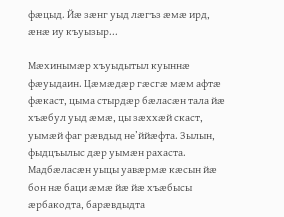фæцыд. Йæ зæнг уыд лæгъз æмæ ирд, æнæ иу къуызыр...

Мæхинымæр хъуыдытыл куыннæ фæуыдаин. Цæмæдæр гæсгæ мæм афтæ фæкаст, цыма стырдæр бæласæн тала йæ хъæбул уыд æмæ, цы зæххæй скаст, уымæй фаг рæвдыд не’ййæфта. Зылын, фыдцъылыс дæр уымæн рахаста. Мадбæласæн уыцы уавæрмæ кæсын йæ бон нæ баци æмæ йæ йæ хъæбысы æрбакодта, барæвдыдта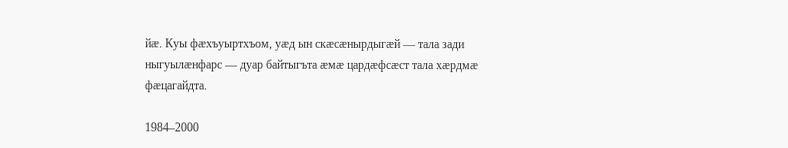йæ. Куы фæхъуыртхъом, уæд ын скæсæнырдыгæй — тала зади ныгуылæнфарс — дуар байтыгъта æмæ цардæфсæст тала хæрдмæ фæцагайдта.

1984–2000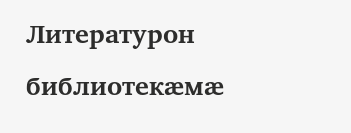Литературон библиотекæмæ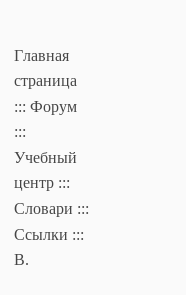Главная страница ::: Форум ::: Учебный центр ::: Словари ::: Ссылки ::: В.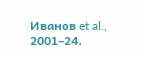Иванов et al., 2001–24.